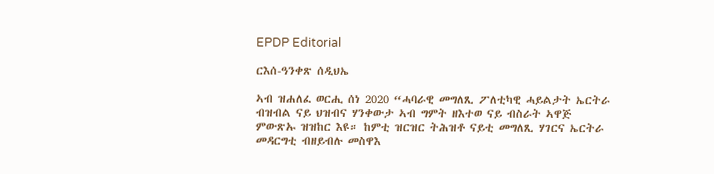EPDP Editorial

ርእሰ-ዓንቀጽ ሰዲህኤ

ኣብ ዝሐለፈ ወርሒ ሰነ 2020 “ሓባራዊ መግለጺ ፖለቲካዊ ሓይልታት ኤርትራ ብዝብል ናይ ህዝብና ሃንቀውታ ኣብ ግምት ዘእተወ ናይ ብስራት ኣዋጅ ምውጽኡ ዝዝከር እዩ። ከምቲ ዝርዝር ትሕዝቶ ናይቲ መግለጺ ሃገርና ኤርትራ መዳርግቲ ብዘይብሉ መስዋእ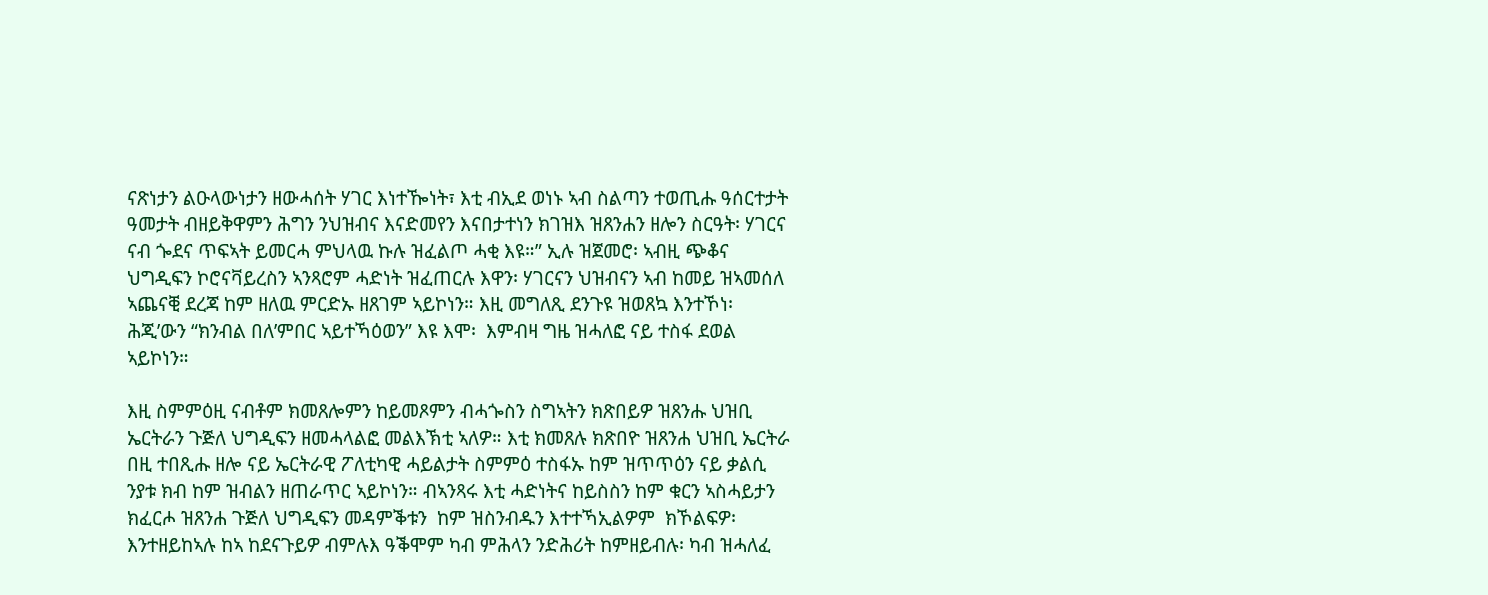ናጽነታን ልዑላውነታን ዘውሓሰት ሃገር እነተዀነት፣ እቲ ብኢደ ወነኑ ኣብ ስልጣን ተወጢሑ ዓሰርተታት ዓመታት ብዘይቅዋምን ሕግን ንህዝብና እናድመየን እናበታተነን ክገዝእ ዝጸንሐን ዘሎን ስርዓት፡ ሃገርና ናብ ጐደና ጥፍኣት ይመርሓ ምህላዉ ኩሉ ዝፈልጦ ሓቂ እዩ።” ኢሉ ዝጀመሮ፡ ኣብዚ ጭቆና ህግዲፍን ኮሮናቫይረስን ኣንጻሮም ሓድነት ዝፈጠርሉ እዋን፡ ሃገርናን ህዝብናን ኣብ ከመይ ዝኣመሰለ ኣጨናቒ ደረጃ ከም ዘለዉ ምርድኡ ዘጸገም ኣይኮነን። እዚ መግለጺ ደንጉዩ ዝወጸኳ እንተኾነ፡ ሕጂ’ውን “ክንብል በለ’ምበር ኣይተኻዕወን” እዩ እሞ፡  እምብዛ ግዜ ዝሓለፎ ናይ ተስፋ ደወል ኣይኮነን።

እዚ ስምምዕዚ ናብቶም ክመጸሎምን ከይመጾምን ብሓጐስን ስግኣትን ክጽበይዎ ዝጸንሑ ህዝቢ ኤርትራን ጉጅለ ህግዲፍን ዘመሓላልፎ መልእኽቲ ኣለዎ። እቲ ክመጸሉ ክጽበዮ ዝጸንሐ ህዝቢ ኤርትራ በዚ ተበጺሑ ዘሎ ናይ ኤርትራዊ ፖለቲካዊ ሓይልታት ስምምዕ ተስፋኡ ከም ዝጥጥዕን ናይ ቃልሲ ንያቱ ክብ ከም ዝብልን ዘጠራጥር ኣይኮነን። ብኣንጻሩ እቲ ሓድነትና ከይስስን ከም ቁርን ኣስሓይታን ክፈርሖ ዝጸንሐ ጉጅለ ህግዲፍን መዳምቕቱን  ከም ዝስንብዱን እተተኻኢልዎም  ክኾልፍዎ፡ እንተዘይከኣሉ ከኣ ከደናጉይዎ ብምሉእ ዓቕሞም ካብ ምሕላን ንድሕሪት ከምዘይብሉ፡ ካብ ዝሓለፈ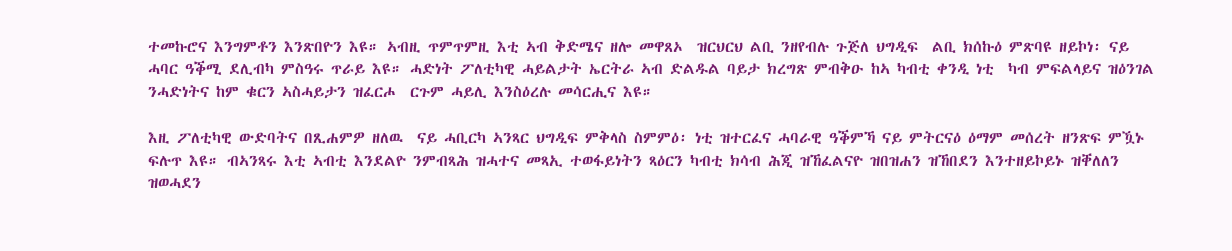ተመኩሮና እንግምቶን እንጽበዮን እዩ። ኣብዚ ጥምጥምዚ እቲ ኣብ ቅድሜና ዘሎ መዋጸኦ  ዝርህርህ ልቢ ንዘየብሉ ጉጅለ ህግዲፍ  ልቢ ክሰኩዕ ምጽባዩ ዘይኮነ፡ ናይ ሓባር ዓቕሚ ደሊብካ ምስዓሩ ጥራይ እዩ። ሓድነት ፖለቲካዊ ሓይልታት ኤርትራ ኣብ ድልዱል ባይታ ክረግጽ ምብቅዑ ከኣ ካብቲ ቀንዲ ነቲ  ካብ ምፍልላይና ዝዕንገል ንሓድነትና ከም ቁርን ኣስሓይታን ዝፈርሖ  ርጉም ሓይሊ እንስዕረሉ መሳርሒና እዩ።

እዚ ፖለቲካዊ ውድባትና በጺሐምዎ ዘለዉ  ናይ ሓቢርካ ኣንጻር ህግዲፍ ምቅላስ ስምምዕ፡ ነቲ ዝተርፈና ሓባራዊ ዓቕምኻ ናይ ምትርናዕ ዕማም መሰረት ዘንጽፍ ምዃኑ ፍሉጥ እዩ። ብኣንጻሩ እቲ ኣብቲ እንደልዮ ንምብጻሕ ዝሓተና መጻኢ ተወፋይነትን ጻዕርን ካብቲ ክሳብ ሕጂ ዝኸፈልናዮ ዝበዝሐን ዝኸበደን እንተዘይኮይኑ ዝቐለለን ዝወሓደን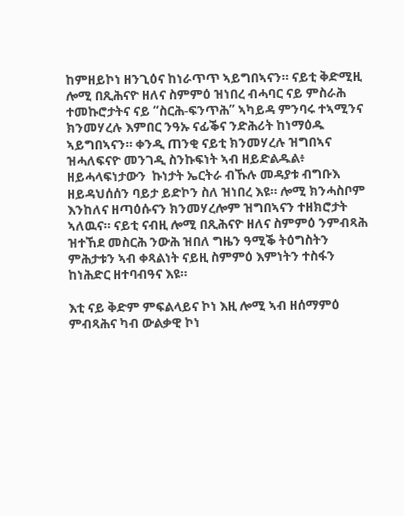ከምዘይኮነ ዘንጊዕና ከነራጥጥ ኣይግበኣናን። ናይቲ ቅድሚዚ ሎሚ በጺሕናዮ ዘለና ስምምዕ ዝነበረ ብሓባር ናይ ምስራሕ ተመኩሮታትና ናይ “ስርሕ-ፍንጥሕ” ኣካይዳ ምንባሩ ተኣሚንና ክንመሃረሉ እምበር ንዓኡ ናፊቕና ንድሕሪት ከነማዕዱ ኣይግበኣናን። ቀንዲ ጠንቂ ናይቲ ክንመሃረሉ ዝግበኣና ዝሓለፍናዮ መንገዲ ስንኩፍነት ኣብ ዘይድልዱል፥ ዘይሓላፍነታውን  ኩነታት ኤርትራ ብኹሉ መዳያቱ ብግቡእ ዘይዳህሰሰን ባይታ ይድኮን ስለ ዝነበረ እዩ። ሎሚ ክንሓስቦም እንከለና ዘጣዕሱናን ክንመሃረሎም ዝግበኣናን ተዘክሮታት ኣለዉና። ናይቲ ናብዚ ሎሚ በጺሕናዮ ዘለና ስምምዕ ንምብጻሕ ዝተኸደ መስርሕ ንውሕ ዝበለ ግዜን ዓሚቕ ትዕግስትን ምሕታቱን ኣብ ቀጻልነት ናይዚ ስምምዕ እምነትን ተስፋን ከነሕድር ዘተባብዓና እዩ።

እቲ ናይ ቅድም ምፍልላይና ኮነ እዚ ሎሚ ኣብ ዘሰማምዕ ምብጻሕና ካብ ውልቃዊ ኮነ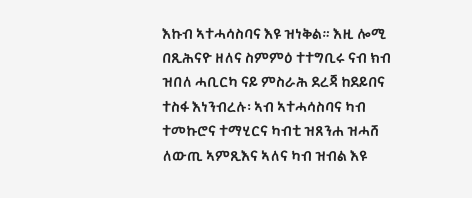እኩብ ኣተሓሳስባና እዩ ዝነቅል። እዚ ሎሚ በጺሕናዮ ዘለና ስምምዕ ተተግቢሩ ናብ ክብ ዝበለ ሓቢርካ ናይ ምስራሕ ደረጃ ከደይበና ተስፋ እነንብረሉ፡ ኣብ ኣተሓሳስባና ካብ ተመኩሮና ተማሂርና ካብቲ ዝጸንሐ ዝሓሸ ለውጢ ኣምጺእና ኣለና ካብ ዝብል እዩ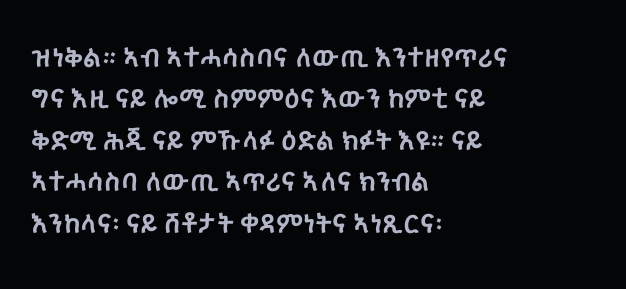ዝነቅል። ኣብ ኣተሓሳስባና ለውጢ እንተዘየጥሪና ግና እዚ ናይ ሎሚ ስምምዕና እውን ከምቲ ናይ ቅድሚ ሕጂ ናይ ምኹላፉ ዕድል ክፉት እዩ። ናይ ኣተሓሳስባ ለውጢ ኣጥሪና ኣለና ክንብል እንከላና፡ ናይ ሸቶታት ቀዳምነትና ኣነጺርና፡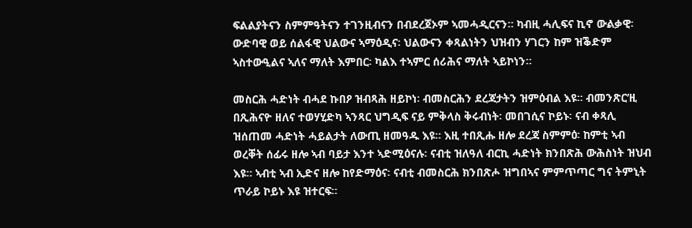ፍልልያትናን ስምምዓትናን ተገንዚብናን በብደረጀኦም ኣመሓዲርናን። ካብዚ ሓሊፍና ኪኖ ውልቃዊ፡ ውድባዊ ወይ ሰልፋዊ ህልውና ኣማዕዲና፡ ህልውናን ቀጻልነትን ህዝብን ሃገርን ከም ዝቕድም ኣስተውዒልና ኣለና ማለት እምበር፡ ካልእ ተኣምር ሰሪሕና ማለት ኣይኮነን።

መስርሕ ሓድነት ብሓደ ኩበዖ ዝብጻሕ ዘይኮነ፡ ብመስርሕን ደረጃታትን ዝምዕብል እዩ። ብመንጽር’ዚ  በጺሕናዮ ዘለና ተወሃሂድካ ኣንጻር ህግዲፍ ናይ ምቅላስ ቅሩብነት፡ መበገሲና ኮይኑ፡ ናብ ቀጻሊ ዝሰጠመ ሓድነት ሓይልታት ለውጢ ዘመዓዱ እዩ። እዚ ተበጺሑ ዘሎ ደረጃ ስምምዕ፡ ከምቲ ኣብ ወረቐት ሰፊሩ ዘሎ ኣብ ባይታ እንተ ኣድሚዕናሉ፡ ናብቲ ዝለዓለ ብርኪ ሓድነት ክንበጽሕ ውሕስነት ዝህብ እዩ። ኣብቲ ኣብ ኢድና ዘሎ ከየድማዕና፡ ናብቲ ብመስርሕ ክንበጽሖ ዝግበኣና ምምጥጣር ግና ትምኒት ጥራይ ኮይኑ እዩ ዝተርፍ።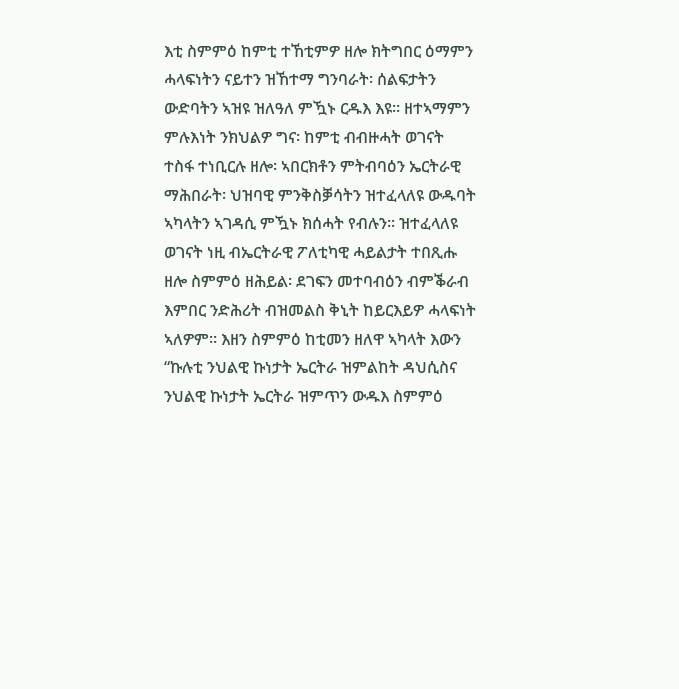እቲ ስምምዕ ከምቲ ተኸቲምዎ ዘሎ ክትግበር ዕማምን ሓላፍነትን ናይተን ዝኸተማ ግንባራት፡ ሰልፍታትን ውድባትን ኣዝዩ ዝለዓለ ምዃኑ ርዱእ እዩ። ዘተኣማምን ምሉእነት ንክህልዎ ግና፡ ከምቲ ብብዙሓት ወገናት ተስፋ ተነቢርሉ ዘሎ፡ ኣበርክቶን ምትብባዕን ኤርትራዊ ማሕበራት፡ ህዝባዊ ምንቅስቓሳትን ዝተፈላለዩ ውዱባት ኣካላትን ኣገዳሲ ምዃኑ ክሰሓት የብሉን። ዝተፈላለዩ ወገናት ነዚ ብኤርትራዊ ፖለቲካዊ ሓይልታት ተበጺሑ ዘሎ ስምምዕ ዘሕይል፡ ደገፍን መተባብዕን ብምቕራብ እምበር ንድሕሪት ብዝመልስ ቅኒት ከይርእይዎ ሓላፍነት ኣለዎም። እዘን ስምምዕ ከቲመን ዘለዋ ኣካላት እውን “ኩሉቲ ንህልዊ ኩነታት ኤርትራ ዝምልከት ዳህሲስና ንህልዊ ኩነታት ኤርትራ ዝምጥን ውዱእ ስምምዕ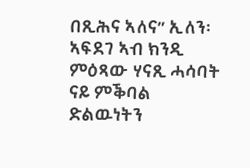በጺሕና ኣለና” ኢለን፡ ኣፍደገ ኣብ ክንዲ ምዕጻው ሃናጺ ሓሳባት ናይ ምቕባል ድልዉነትን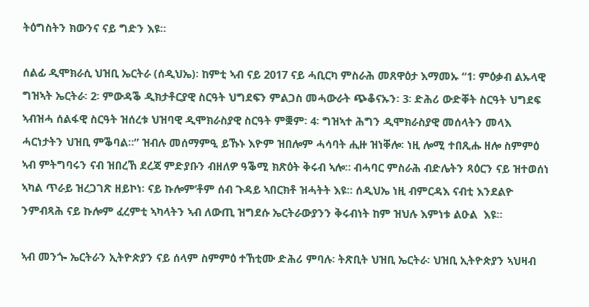ትዕግስትን ክውንና ናይ ግድን እዩ።

ሰልፊ ዲሞክራሲ ህዝቢ ኤርትራ (ሰዲህኤ)፡ ከምቲ ኣብ ናይ 2017 ናይ ሓቢርካ ምስራሕ መጸዋዕታ እማመኡ “1፡ ምዕቃብ ልኡላዊ ግዝኣት ኤርትራ፡ 2፡ ምውዳቕ ዲክታቶርያዊ ስርዓት ህግደፍን ምልጋስ መሓውራት ጭቆናኡን፡ 3፡ ድሕሪ ውድቐት ስርዓት ህግደፍ ኣብዝሓ ሰልፋዊ ስርዓት ዝሰረቱ ህዝባዊ ዲሞክራስያዊ ስርዓት ምቛም፡ 4፡ ግዝኣተ ሕግን ዲሞክራስያዊ መሰላትን መላእ ሓርነታትን ህዝቢ ምቕባል።” ዝብሉ መሰማምዒ ይኹኑ እዮም ዝበሎም ሓሳባት ሒዙ ዝነቐሎ፡ ነዚ ሎሚ ተበጺሑ ዘሎ ስምምዕ ኣብ ምትግባሩን ናብ ዝበረኸ ደረጃ ምድያቡን ብዘለዎ ዓቕሚ ክጽዕት ቅሩብ ኣሎ። ብሓባር ምስራሕ ብድሌትን ጻዕርን ናይ ዝተወሰነ ኣካል ጥራይ ዝረጋገጽ ዘይኮነ፡ ናይ ኩሎም’ቶም ሰብ ጉዳይ ኣበርክቶ ዝሓትት እዩ። ሰዲህኤ ነዚ ብምርዳእ ናብቲ እንደልዮ ንምብጻሕ ናይ ኩሎም ፈረምቲ ኣካላትን ኣብ ለውጢ ዝግደሱ ኤርትራውያንን ቅሩብነት ከም ዝህሉ እምነቱ ልዑል  እዩ።

ኣብ መንጐ ኤርትራን ኢትዮጵያን ናይ ሰላም ስምምዕ ተኸቲሙ ድሕሪ ምባሉ፡ ትጽቢት ህዝቢ ኤርትራ፡ ህዝቢ ኢትዮጵያን ኣህዛብ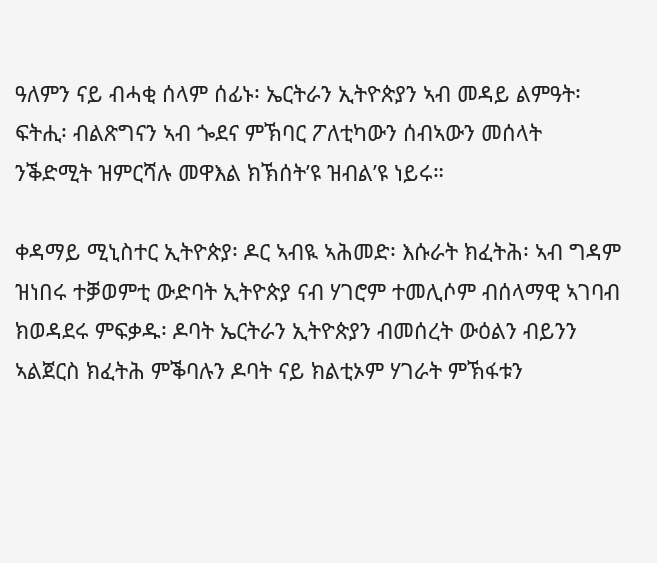ዓለምን ናይ ብሓቂ ሰላም ሰፊኑ፡ ኤርትራን ኢትዮጵያን ኣብ መዳይ ልምዓት፡ ፍትሒ፡ ብልጽግናን ኣብ ጐደና ምኽባር ፖለቲካውን ሰብኣውን መሰላት ንቕድሚት ዝምርሻሉ መዋእል ክኽሰት’ዩ ዝብል’ዩ ነይሩ።

ቀዳማይ ሚኒስተር ኢትዮጵያ፡ ዶር ኣብዪ ኣሕመድ፡ እሱራት ክፈትሕ፡ ኣብ ግዳም ዝነበሩ ተቓወምቲ ውድባት ኢትዮጵያ ናብ ሃገሮም ተመሊሶም ብሰላማዊ ኣገባብ ክወዳደሩ ምፍቃዱ፡ ዶባት ኤርትራን ኢትዮጵያን ብመሰረት ውዕልን ብይንን ኣልጀርስ ክፈትሕ ምቕባሉን ዶባት ናይ ክልቲኦም ሃገራት ምኽፋቱን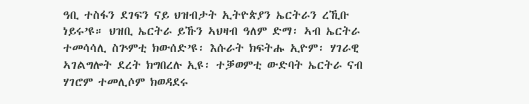ዓቢ ተስፋን ደገፍን ናይ ህዝብታት ኢትዮጵያን ኤርትራን ረኺቡ ነይሩ’ዩ። ህዝቢ ኤርትራ ይኹን ኣህዛብ ዓለም ድማ፡ ኣብ ኤርትራ ተመሳሳሊ ስጕምቲ ክውሰድ’ዩ፡ እሱራት ክፍትሑ ኢዮም፡ ሃገራዊ ኣገልግሎት ደረት ክግበረሉ ኢዩ፡ ተቓወምቲ ውድባት ኤርትራ ናብ ሃገሮም ተመሊሶም ክወዳደሩ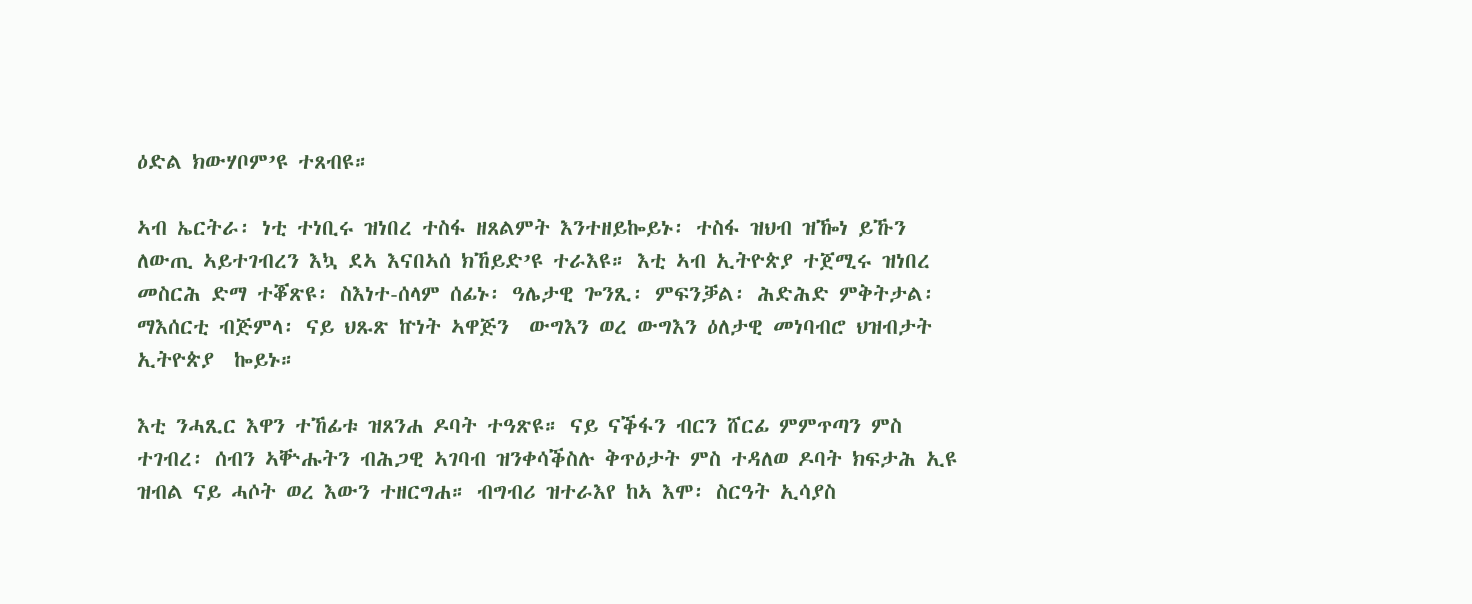ዕድል ክውሃቦም’ዩ ተጸብዩ።

ኣብ ኤርትራ፡ ነቲ ተነቢሩ ዝነበረ ተስፋ ዘጸልምት እንተዘይኰይኑ፡ ተስፋ ዝህብ ዝዀነ ይኹን ለውጢ ኣይተገብረን እኳ ደኣ እናበኣሰ ክኸይድ’ዩ ተራእዩ። እቲ ኣብ ኢትዮጵያ ተጀሚሩ ዝነበረ መስርሕ ድማ ተቖጽዩ፡ ስእነተ-ሰላም ሰፊኑ፡ ዓሌታዊ ጐንጺ፡ ምፍንቓል፡ ሕድሕድ ምቅትታል፡ ማእሰርቲ ብጅምላ፡ ናይ ህጹጽ ኵነት ኣዋጅን  ውግእን ወረ ውግእን ዕለታዊ መነባብሮ ህዝብታት ኢትዮጵያ  ኰይኑ።

እቲ ንሓጺር እዋን ተኸፊቱ ዝጸንሐ ዶባት ተዓጽዩ። ናይ ናቕፋን ብርን ሸርፊ ምምጥጣን ምስ ተገብረ፡ ሰብን ኣቝሑትን ብሕጋዊ ኣገባብ ዝንቀሳቕስሉ ቅጥዕታት ምስ ተዳለወ ዶባት ክፍታሕ ኢዩ ዝብል ናይ ሓሶት ወረ እውን ተዘርግሐ። ብግብሪ ዝተራእየ ከኣ እሞ፡ ስርዓት ኢሳያስ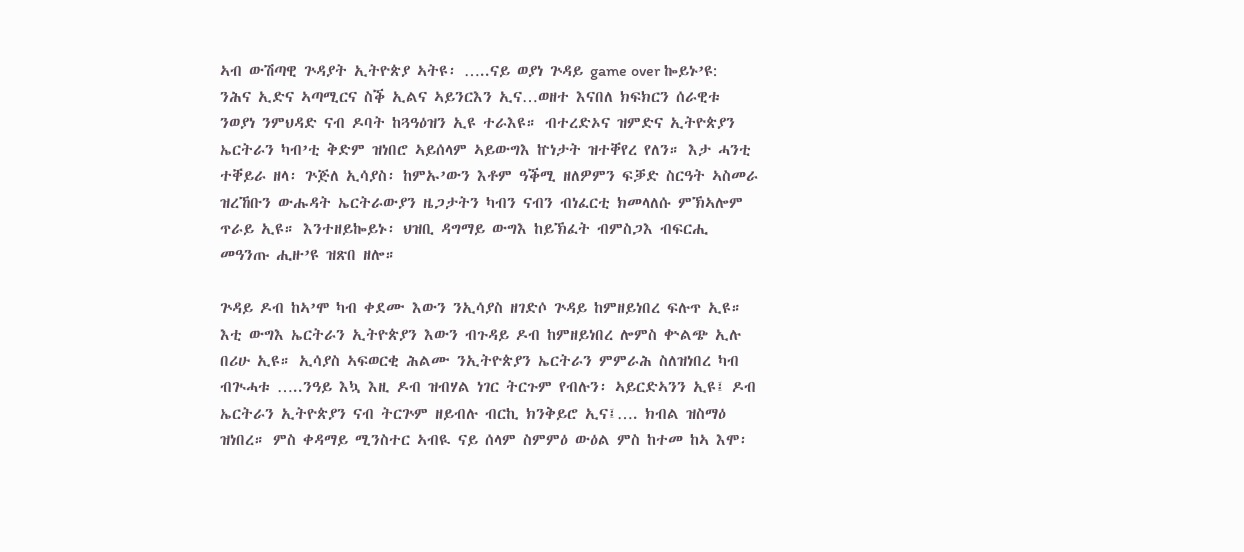ኣብ ውሽጣዊ ጕዳያት ኢትዮጵያ ኣትዩ፡ …..ናይ ወያነ ጕዳይ game over ኰይኑ’ዩ: ንሕና ኢድና ኣጣሚርና ስቕ ኢልና ኣይንርእን ኢና…ወዘተ እናበለ ክፍክርን ሰራዊቱ ንወያነ ንምህዳድ ናብ ዶባት ከጓዓዕዝን ኢዩ ተራእዩ። ብተረድኦና ዝምድና ኢትዮጵያን ኤርትራን ካብ’ቲ ቅድም ዝነበሮ ኣይሰላም ኣይውግእ ኵነታት ዝተቐየረ የለን። እታ ሓንቲ ተቐይራ ዘላ፡ ጕጅለ ኢሳያስ፡ ከምኡ’ውን እቶም ዓቕሚ ዘለዎምን ፍቓድ ስርዓት ኣስመራ ዝረኸቡን ውሑዳት ኤርትራውያን ዜጋታትን ካብን ናብን ብነፈርቲ ክመላለሱ ምኽኣሎም ጥራይ ኢዩ። እንተዘይኰይኑ፡ ህዝቢ ዳግማይ ውግእ ከይኽፈት ብምስጋእ ብፍርሒ መዓንጡ ሒዙ’ዩ ዝጽበ ዘሎ።

ጕዳይ ዶብ ከኣ’ሞ ካብ ቀደሙ እውን ንኢሳያስ ዘገድሶ ጕዳይ ከምዘይነበረ ፍሉጥ ኢዩ። እቲ ውግእ ኤርትራን ኢትዮጵያን እውን ብጉዳይ ዶብ ከምዘይነበረ ሎምስ ቍልጭ ኢሉ በሪሁ ኢዩ። ኢሳያስ ኣፍወርቂ ሕልሙ ንኢትዮጵያን ኤርትራን ምምራሕ ስለዝነበረ ካብ ብጒሓቱ …..ንዓይ እኳ እዚ ዶብ ዝብሃል ነገር ትርጉም የብሉን፡ ኣይርድኣንን ኢዩ፤ ዶብ ኤርትራን ኢትዮጵያን ናብ ትርጕም ዘይብሉ ብርኪ ክንቅይሮ ኢና፤…. ክብል ዝስማዕ ዝነበረ። ምስ ቀዳማይ ሚንስተር ኣብዪ ናይ ሰላም ስምምዕ ውዕል ምስ ከተመ ከኣ እሞ፡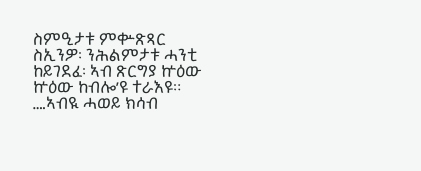ስምዒታቱ ምቍጽጻር ስኢንዎ፡ ንሕልምታቱ ሓንቲ ከይገደፈ፡ ኣብ ጽርግያ ኵዕው ኵዕው ከብሎ’ዩ ተራእዩ። ….ኣብዪ ሓወይ ክሳብ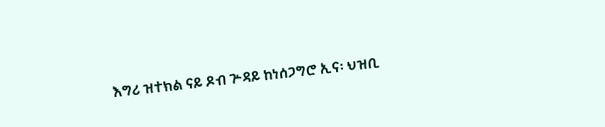እግሪ ዝተክል ናይ ዶብ ጕዳይ ከነሰጋግሮ ኢና፡ ህዝቢ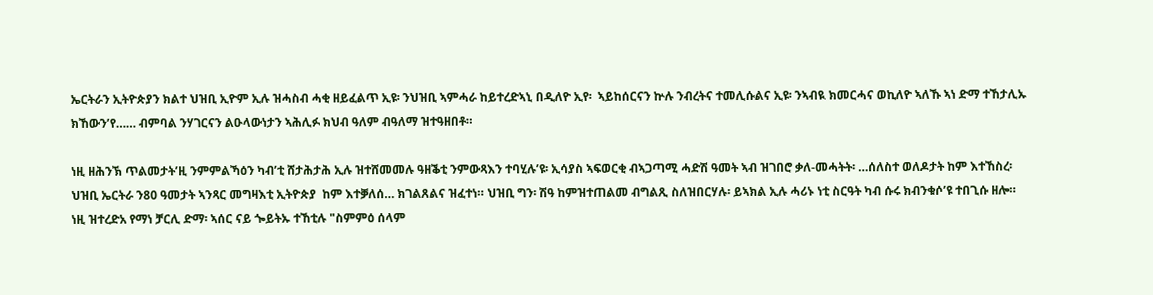ኤርትራን ኢትዮጵያን ክልተ ህዝቢ ኢዮም ኢሉ ዝሓስብ ሓቂ ዘይፈልጥ ኢዩ፡ ንህዝቢ ኣምሓራ ከይተረድኣኒ በዲለዮ ኢየ፡  ኣይከሰርናን ኵሉ ንብረትና ተመሊሱልና ኢዩ፡ ንኣብዪ ክመርሓና ወኪለዮ ኣለኹ ኣነ ድማ ተኸታሊኡ ክኸውን’የ…… ብምባል ንሃገርናን ልዑላውነታን ኣሕሊፉ ክህብ ዓለም ብዓለማ ዝተዓዘበቶ።

ነዚ ዘሕንኽ ጥልመታት’ዚ ንምምልኻዕን ካብ’ቲ ሸታሕታሕ ኢሉ ዝተሸመመሉ ዓዘቕቲ ንምውጻእን ተባሂሉ’ዩ፡ ኢሳያስ ኣፍወርቂ ብኣጋጣሚ ሓድሽ ዓመት ኣብ ዝገበሮ ቃለ-መሓትት፡ …ሰለስተ ወለዶታት ከም እተኸስረ፡ ህዝቢ ኤርትራ ን80 ዓመታት ኣንጻር መግዛእቲ ኢትዮጵያ  ከም እተቓለሰ… ክገልጸልና ዝፈተነ። ህዝቢ ግን፡ ሽዓ ከምዝተጠልመ ብግልጺ ስለዝበርሃሉ፡ ይኣክል ኢሉ ሓሪኑ ነቲ ስርዓት ካብ ሱሩ ክብንቁሶ’ዩ ተበጊሱ ዘሎ። ነዚ ዝተረድአ የማነ ቻርሊ ድማ፡ ኣሰር ናይ ጐይትኡ ተኸቲሉ "ስምምዕ ሰላም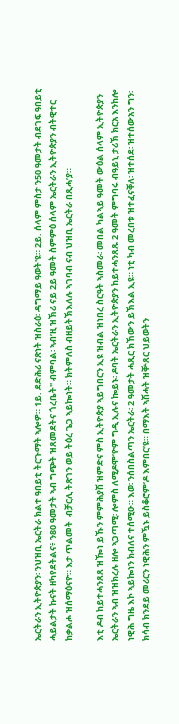ኤርትራን ኢትዮጵያን፡ ንህዝቢ ኤርትራ ክልተ ዓበይቲ ትርጉማት ኣሎዎ። 1ይ. ደድሕሪ ናጽነት ዝስራዕ፡ ዳግማይ ዓወት'ዩ። 2ይ. ሰላም ምስታ ን50 ዓመታት ብደገፍ ዓበይቲ ሓይልታት ኩናት ዘካየደትልና፥ ን80 ዓመታት ኣብ ግጭት ዝጸመደትና ጎረቤት" ብምባል፡ ኣብ’ዚ ዝኽሪ ናይ 2ይ ዓመት ስምምዕ ሰላም ኤርትራን ኢትዮጵያን ብትዊተር ከቃልሖ ዝሰማዕናዮ። እታ ጥልመት  ብቻርሊ ትጽገን ወይ ትዕረ ጌጋ ኣይኰነት። ክትምለስ ብዘይትኽእለሉ ኣገባብ ናብ ህዝቢ ኤርትራ በጺሓ’ያ።

እቲ ዶብ ከይተሓንጸጸ ዝዀነ ይኹን ምምሕያሽ ዝምድና ምስ ኢትዮጵያ ኣይግበርን ኢዩ ዝብል ዝነበረ ስርዓት ኣስመራ፡ መበል ካልኣይ ዓመት ውዕል ሰላም ኢትዮጵያን ኤርትራን ኣብ ዝዝክረሉ ዘሎ ኣጋጣሚ፡ ሎምስ ለሚዶሞ’ዮም ግዲ ኢሉና ኰይኑ፡ ዶባት ኤርትራን ኢትዮጵያን ከይተሓንጸጹ 2 ዓመት ምግባሩ ብዓይኒ ታሪኽ ክርአ እንከሎ ነዊሕ ግዜ እኮ ኣይኰነን ክብለና ተሰሚዑ። እወ፡ ንሰበስልጣን ኤርትራ፡ 2 ዓመታት ሓጺር ክኸውን ይኽእል ኢዩ። ነቲ ካብ መረበቱ ዝተፈናቐለ፡ ዝተሰደ፡ ዝተሰውአን ግን፡ ክሳብ ክንደይ መሪርን ነዊሕን ምዃኑ ይስቆሮም’ዶ እምበር’ዩ። በማእት ኣሽሓት ዝቝጸር ህይወትን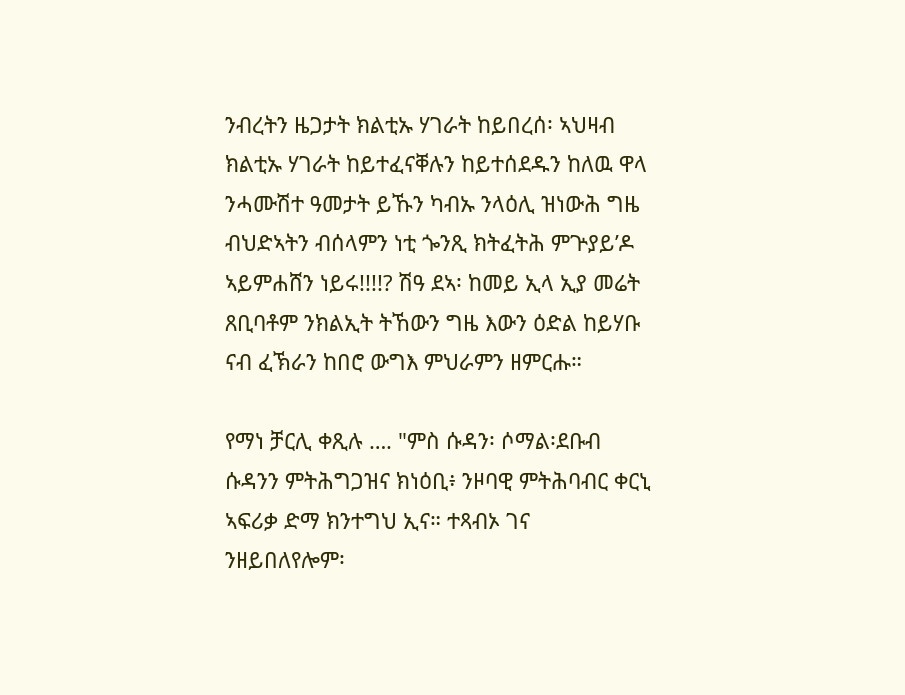ንብረትን ዜጋታት ክልቲኡ ሃገራት ከይበረሰ፡ ኣህዛብ ክልቲኡ ሃገራት ከይተፈናቐሉን ከይተሰደዱን ከለዉ ዋላ ንሓሙሽተ ዓመታት ይኹን ካብኡ ንላዕሊ ዝነውሕ ግዜ ብህድኣትን ብሰላምን ነቲ ጐንጺ ክትፈትሕ ምጕያይ’ዶ ኣይምሐሸን ነይሩ!!!!? ሽዓ ደኣ፡ ከመይ ኢላ ኢያ መሬት ጸቢባቶም ንክልኢት ትኸውን ግዜ እውን ዕድል ከይሃቡ ናብ ፈኽራን ከበሮ ውግእ ምህራምን ዘምርሑ።

የማነ ቻርሊ ቀጺሉ …. "ምስ ሱዳን፡ ሶማል፡ደቡብ ሱዳንን ምትሕግጋዝና ክነዕቢ፥ ንዞባዊ ምትሕባብር ቀርኒ ኣፍሪቃ ድማ ክንተግህ ኢና። ተጻብኦ ገና ንዘይበለየሎም፡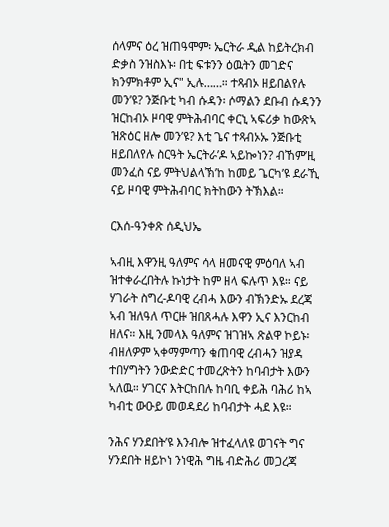ሰላምና ዕረ ዝጠዓሞም፡ ኤርትራ ዲል ከይትረክብ ድቃስ ንዝስእኑ፡ በቲ ፍቱንን ዕዉትን መገድና ክንምክቶም ኢና" ኢሉ……። ተጻብኦ ዘይበልየሉ መን’ዩ? ንጅቡቲ ካብ ሱዳን፡ ሶማልን ደቡብ ሱዳንን  ዝርከብኦ ዞባዊ ምትሕብባር ቀርኒ ኣፍሪቃ ከውጽኣ ዝጽዕር ዘሎ መን’ዩ? እቲ ጌና ተጻብኦኡ ንጅቡቲ ዘይበለየሉ ስርዓት ኤርትራ’ዶ ኣይኰነን? ብኸም’ዚ መንፈስ ናይ ምትህልላኽ’ከ ከመይ ጌርካ’ዩ ደራኺ ናይ ዞባዊ ምትሕብባር ክትከውን ትኽእል።

ርእሰ-ዓንቀጽ ሰዲህኤ

ኣብዚ እዋንዚ ዓለምና ሳላ ዘመናዊ ምዕባለ ኣብ ዝተቀራረበትሉ ኩነታት ከም ዘላ ፍሉጥ እዩ። ናይ ሃገራት ስግረ-ዶባዊ ረብሓ እውን ብኽንድኡ ደረጃ ኣብ ዝለዓለ ጥርዙ ዝበጸሓሉ እዋን ኢና እንርከብ ዘለና። እዚ ንመላእ ዓለምና ዝገዝኣ ጽልዋ ኮይኑ፡ ብዘለዎም ኣቀማምጣን ቁጠባዊ ረብሓን ዝያዳ ተበሃግትን ንውድድር ተመረጽትን ከባብታት እውን ኣለዉ። ሃገርና እትርከበሉ ከባቢ ቀይሕ ባሕሪ ከኣ ካብቲ ውዑይ መወዳደሪ ከባብታት ሓደ እዩ።

ንሕና ሃንደበት’ዩ እንብሎ ዝተፈላለዩ ወገናት ግና ሃንደበት ዘይኮነ ንነዊሕ ግዜ ብድሕሪ መጋረጃ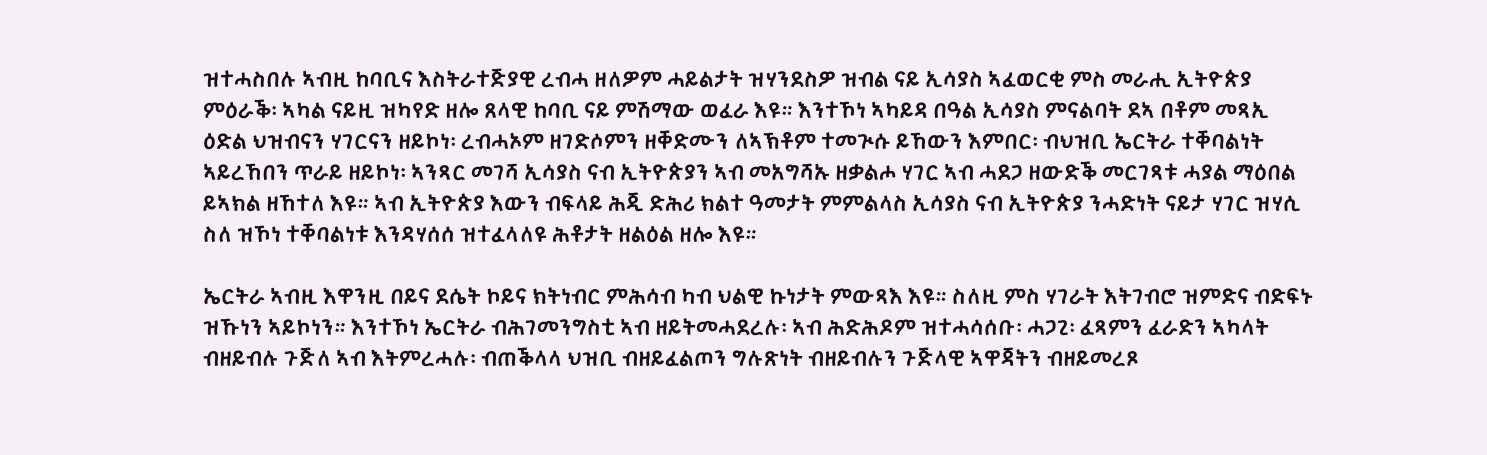ዝተሓስበሉ ኣብዚ ከባቢና እስትራተጅያዊ ረብሓ ዘለዎም ሓይልታት ዝሃንደስዎ ዝብል ናይ ኢሳያስ ኣፈወርቂ ምስ መራሒ ኢትዮጵያ ምዕራቕ፡ ኣካል ናይዚ ዝካየድ ዘሎ ጸላዊ ከባቢ ናይ ምሽማው ወፈራ እዩ። እንተኾነ ኣካይዳ በዓል ኢሳያስ ምናልባት ደኣ በቶም መጻኢ ዕድል ህዝብናን ሃገርናን ዘይኮነ፡ ረብሓኦም ዘገድሶምን ዘቐድሙን ለኣኽቶም ተመጒሱ ይኸውን እምበር፡ ብህዝቢ ኤርትራ ተቐባልነት ኣይረኸበን ጥራይ ዘይኮነ፡ ኣንጻር መገሻ ኢሳያስ ናብ ኢትዮጵያን ኣብ መአግሻኡ ዘቃልሖ ሃገር ኣብ ሓደጋ ዘውድቕ መርገጻቱ ሓያል ማዕበል ይኣክል ዘኸተለ እዩ። ኣብ ኢትዮጵያ እውን ብፍላይ ሕጂ ድሕሪ ክልተ ዓመታት ምምልላስ ኢሳያስ ናብ ኢትዮጵያ ንሓድነት ናይታ ሃገር ዝሃሲ ስለ ዝኾነ ተቐባልነቱ እንዳሃሰሰ ዝተፈላለዩ ሕቶታት ዘልዕል ዘሎ እዩ።

ኤርትራ ኣብዚ እዋንዚ በይና ደሴት ኮይና ክትነብር ምሕሳብ ካብ ህልዊ ኩነታት ምውጻእ እዩ። ስለዚ ምስ ሃገራት እትገብሮ ዝምድና ብድፍኑ ዝኹነን ኣይኮነን። እንተኾነ ኤርትራ ብሕገመንግስቲ ኣብ ዘይትመሓደረሉ፡ ኣብ ሕድሕዶም ዝተሓሳሰቡ፡ ሓጋጊ፡ ፈጻምን ፈራድን ኣካላት ብዘይብሉ ጉጅለ ኣብ እትምረሓሉ፡ ብጠቕላላ ህዝቢ ብዘይፈልጦን ግሉጽነት ብዘይብሉን ጉጅላዊ ኣዋጃትን ብዘይመረጾ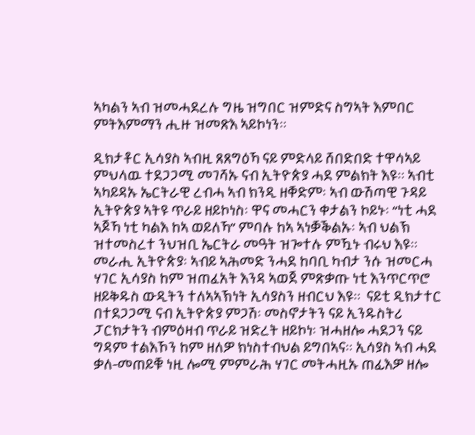ኣካልን ኣብ ዝመሓደረሉ ግዜ ዝግበር ዝምድና ስግኣት እምበር ምትእምማን ሒዙ ዝመጽእ ኣይኮነን።

ዲክታቶር ኢሳያስ ኣብዚ ጸጸግዕኻ ናይ ምድላይ ሸበድበድ ተዋሳኣይ ምህላዉ ተደጋጋሚ መገሻኡ ናብ ኢትዮጵያ ሓደ ምልክት እዩ። ኣብቲ ኣካይዳኡ ኤርትራዊ ረብሓ ኣብ ክንዲ ዘቐድም፡ ኣብ ውሽጣዊ ጉዳይ ኢትዮጵያ ኣትዩ ጥራይ ዘይኮነስ፡ ዋና መሓርን ቀታልን ኮይኑ፡ “ነቲ ሓደ ኣጆኻ ነቲ ካልእ ከኣ ወይለኻ” ምባሉ ከኣ ኣነቓቕልኡ፡ ኣብ ህልኽ ዝተመስረተ ንህዝቢ ኤርትራ መዓት ዝጐተሉ ምዃኑ ብሩህ እዩ። መራሒ ኢትዮጵያ፡ ኣብይ ኣሕመድ ንሓደ ከባቢ ካብታ ንሱ ዝመርሓ ሃገር ኢሳያስ ከም ዝጠፈአት እንዳ ኣወጀ ምጽቃጡ ነቲ እንጥርጥሮ ዘይቅዱስ ውዲትን ተለኣኣኽነት ኢሳያስን ዘብርህ እዩ።  ናይቲ ዲክታተር በተደጋጋሚ ናብ ኢትዮጵያ ምጋሽ፡ መስኖታትን ናይ ኢንዱስትሪ ፓርክታትን ብምዕዛብ ጥራይ ዝድረት ዘይኮነ፡ ዝሓዘሎ ሓደጋን ናይ ግዳም ተልእኾን ከም ዘለዎ ክነስተብህል ይግበኣና። ኢሳያስ ኣብ ሓደ ቃለ-መጠይቑ ነዚ ሎሚ ምምራሕ ሃገር መትሓዚኡ ጠፊእዎ ዘሎ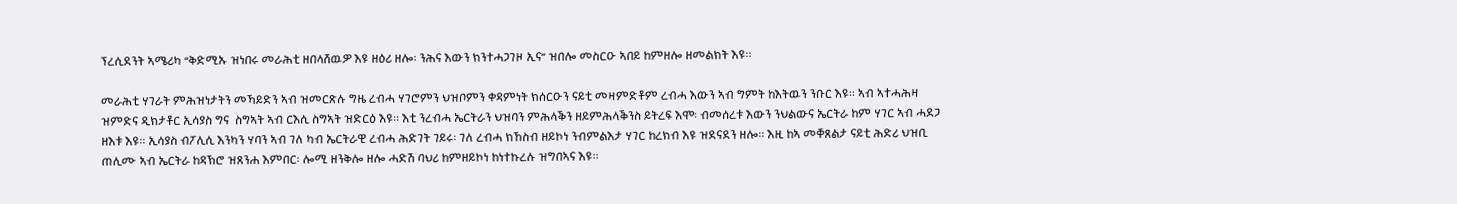ፕረሲደንት ኣሜሪካ “ቅድሚኡ ዝነበሩ መራሕቲ ዘበላሸዉዎ እዩ ዘዕሪ ዘሎ፡ ንሕና እውን ክንተሓጋገዞ ኢና” ዝበሎ መስርዑ ኣበይ ከምዘሎ ዘመልክት እዩ።

መራሕቲ ሃገራት ምሕዝነታትን መኻይድን ኣብ ዝመርጽሉ ግዜ ረብሓ ሃገሮምን ህዝቦምን ቀዳምነት ክሰርዑን ናይቲ መዛምድቶም ረብሓ እውን ኣብ ግምት ከእትዉን ንቡር እዩ። ኣብ ኣተሓሕዛ ዝምድና ዲክታቶር ኢሳያስ ግና  ስግኣት ኣብ ርእሲ ስግኣት ዝድርዕ እዩ። እቲ ንረብሓ ኤርትራን ህዝባን ምሕላቕን ዘይምሕላቕንስ ይትረፍ እሞ፡ ብመሰረቱ እውን ንህልውና ኤርትራ ከም ሃገር ኣብ ሓደጋ ዘእቱ እዩ። ኢሳያስ ብፖሊሲ እንካን ሃባን ኣብ ገለ ካብ ኤርትራዊ ረብሓ ሕድገት ገይሩ፡ ገለ ረብሓ ክኸስብ ዘይኮነ ንብምልእታ ሃገር ከረክብ እዩ ዝደናደን ዘሎ። እዚ ከኣ መቐጸልታ ናይቲ ሕድሪ ህዝቢ ጠሊሙ ኣብ ኤርትራ ከዳኽሮ ዝጸንሐ እምበር፡ ሎሚ ዘንቅሎ ዘሎ ሓድሽ ባህሪ ከምዘይኮነ ከነተኩረሉ ዝግበኣና እዩ።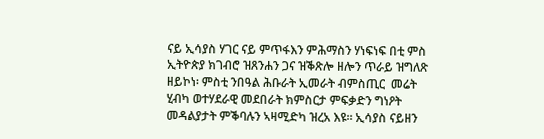ናይ ኢሳያስ ሃገር ናይ ምጥፋእን ምሕማስን ሃነፍነፍ በቲ ምስ ኢትዮጵያ ክገብሮ ዝጸንሐን ጋና ዝቕጽሎ ዘሎን ጥራይ ዝግለጽ ዘይኮነ፡ ምስቲ ንበዓል ሕቡራት ኢመራት ብምስጢር  መሬት ሂብካ ወተሃደራዊ መደበራት ክምስርታ ምፍቃድን ግነዖት መዳልያታት ምቕባሉን ኣዛሚድካ ዝረአ እዩ። ኢሳያስ ናይዘን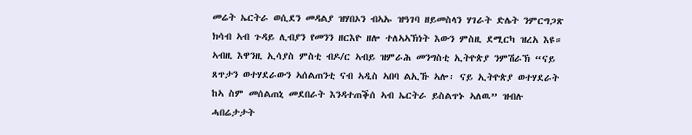መሬት ኤርትራ ወሲደን መዳልያ ዝሃበኦን ብኣኡ ዝዓገባ ዘይመስላን ሃገራት ድሌት ንምርግጋጽ ክሳብ ኣብ ጉዳይ ሊብያን የመንን ዘርእዮ ዘሎ ተለኣኣኽነት እውን ምስዚ ደሚርካ ዝረአ እዩ። ኣብዚ እዋንዚ ኢሳያስ ምስቲ ብዶ/ር ኣብይ ዝምራሕ መንግስቲ ኢትዮጵያ ንምሽራኽ “ናይ ጸጥታን ወተሃደራውን ኣሰልጠንቲ ናብ ኣዲስ ኣበባ ልኢኹ ኣሎ፡ ናይ ኢትዮጵያ ወተሃደራት ከኣ ስም መሰልጠኒ መደበራት እንዳተጠቕሰ ኣብ ኤርትራ ይስልጥኑ ኣለዉ” ዝብሉ ሓበሬታታት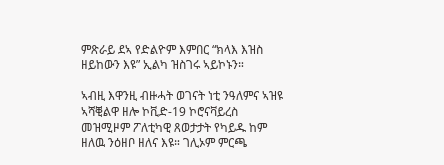ምጽራይ ደኣ የድልዮም እምበር “ክላእ እዝስ ዘይከውን እዩ” ኢልካ ዝስገሩ ኣይኮኑን።

ኣብዚ እዋንዚ ብዙሓት ወገናት ነቲ ንዓለምና ኣዝዩ ኣሻቒልዋ ዘሎ ኮቪድ-19 ኮሮናቫይረስ መዝሚዞም ፖለቲካዊ ጸወታታት የካይዱ ከም ዘለዉ ንዕዘቦ ዘለና እዩ። ገሊኦም ምርጫ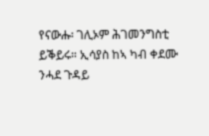የናውሑ፡ ገሊኦም ሕገመንግስቲ ይቕይሩ። ኢሳያስ ከኣ ካብ ቀደሙ ንሓደ ጉዳይ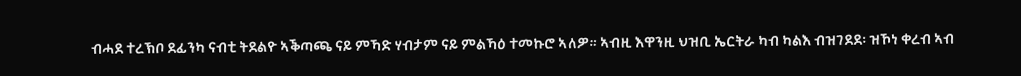ብሓደ ተረኽቦ ደፊንካ ናብቲ ትደልዮ ኣቕጣጫ ናይ ምኻድ ሃብታም ናይ ምልኻዕ ተመኩሮ ኣለዎ። ኣብዚ እዋንዚ ህዝቢ ኤርትራ ካብ ካልእ ብዝገደደ፡ ዝኾነ ቀረብ ኣብ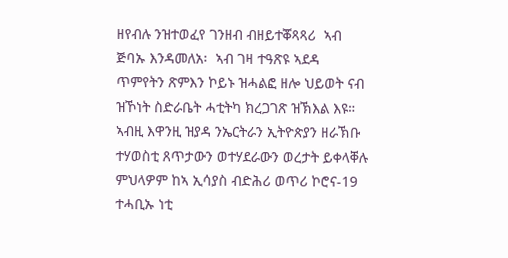ዘየብሉ ንዝተወፈየ ገንዘብ ብዘይተቖጻጻሪ  ኣብ ጅባኡ እንዳመለአ፡  ኣብ ገዛ ተዓጽዩ ኣደዳ ጥምየትን ጽምእን ኮይኑ ዝሓልፎ ዘሎ ህይወት ናብ ዝኾነት ስድራቤት ሓቲትካ ክረጋገጽ ዝኽእል እዩ። ኣብዚ እዋንዚ ዝያዳ ንኤርትራን ኢትዮጵያን ዘራኽቡ ተሃወስቲ ጸጥታውን ወተሃደራውን ወረታት ይቀላቐሉ ምህላዎም ከኣ ኢሳያስ ብድሕሪ ወጥሪ ኮሮና-19 ተሓቢኡ ነቲ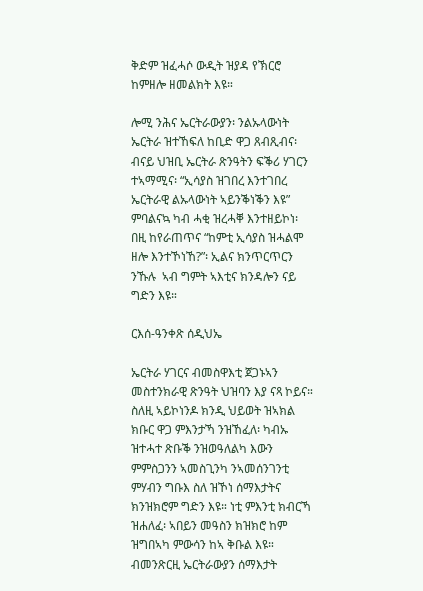ቅድም ዝፈሓሶ ውዲት ዝያዳ የኽርሮ ከምዘሎ ዘመልክት እዩ።

ሎሚ ንሕና ኤርትራውያን፡ ንልኡላውነት ኤርትራ ዝተኸፍለ ከቢድ ዋጋ ጸብጺብና፡ ብናይ ህዝቢ ኤርትራ ጽንዓትን ፍቕሪ ሃገርን ተኣማሚና፡ “ኢሳያስ ዝገበረ እንተገበረ ኤርትራዊ ልኡላውነት ኣይንቕነቕን እዩ” ምባልናኳ ካብ ሓቂ ዝረሓቐ እንተዘይኮነ፡ በዚ ከየራጠጥና “ከምቲ ኢሳያስ ዝሓልሞ ዘሎ እንተኾነኸ?”፡ ኢልና ክንጥርጥርን ንኹሉ  ኣብ ግምት ኣእቲና ክንዳሎን ናይ ግድን እዩ።

ርእሰ-ዓንቀጽ ሰዲህኤ

ኤርትራ ሃገርና ብመስዋእቲ ጀጋኑኣን መስተንክራዊ ጽንዓት ህዝባን እያ ናጻ ኮይና። ስለዚ ኣይኮነንዶ ክንዲ ህይወት ዝኣክል ክቡር ዋጋ ምእንታኻ ንዝኸፈለ፡ ካብኡ ዝተሓተ ጽቡቕ ንዝወዓለልካ እውን ምምስጋንን ኣመስጊንካ ንኣመሰንገንቲ ምሃብን ግቡእ ስለ ዝኾነ ሰማእታትና ክንዝክሮም ግድን እዩ። ነቲ ምእንቲ ክብርኻ ዝሐለፈ፡ ኣበይን መዓስን ክዝክሮ ከም ዝግበኣካ ምውሳን ከኣ ቅቡል እዩ። ብመንጽርዚ ኤርትራውያን ሰማእታት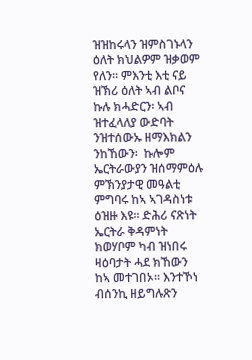ዝዝከሩላን ዝምስገኑላን ዕለት ክህልዎም ዝቃወም የለን። ምእንቲ እቲ ናይ ዝኽሪ ዕለት ኣብ ልቦና ኩሉ ክሓድርን፡ ኣብ ዝተፈላለያ ውድባት ንዝተሰውኡ ዘማእክልን ንከኸውን፡  ኩሎም ኤርትራውያን ዝሰማምዕሉ ምኽንያታዊ መዓልቲ ምግባሩ ከኣ ኣገዳስነቱ ዕዝዙ እዩ። ድሕሪ ናጽነት ኤርትራ ቅዳምነት ክወሃቦም ካብ ዝነበሩ  ዛዕባታት ሓደ ክኸውን ከኣ መተገበኦ። እንተኾነ ብሰንኪ ዘይግሉጽን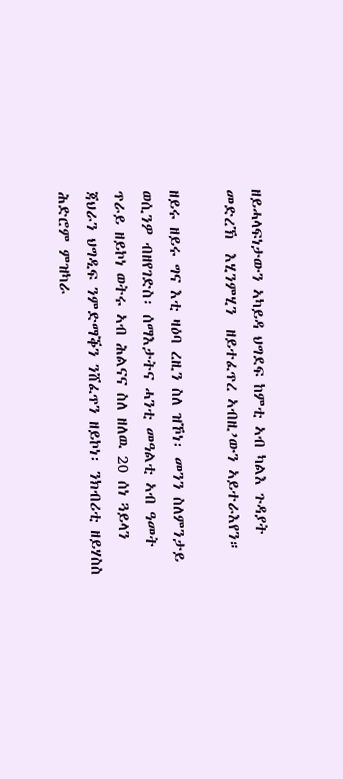ዘይሓላፍነታውን ኣካይዳ ህግደፍ ከምቲ ኣብ ካልእ ጉዳያት መድረኽ  እሂንምሂን  ዘይተፈጥረ ኣብዚ’ውን ኣይተራእየን።

ዘይሩ ዘይሩ ግና እቲ ዛዕባ ረዚን ስለ ዝኾነ፡ መንን ስለምንታይ ወሲንዎ ብዘየገድስ፡ ሰማእታትና ሓንቲ መዓልቲ ኣብ ዓመት ጥራይ ዘይኮነ ወትሩ ኣብ ሕልናና ስለ ዘለዉ 20 ሰነ ጓይላን ጃህራን ህግዲፍ ንምድማቕን ንሸፈጥን ዘይኮነ፡ ንክብሪቲ ዘይሃስስ ሕድሮም ምዝካራ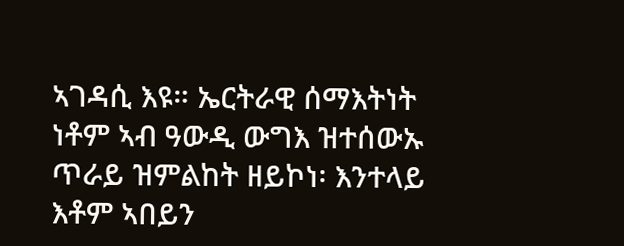ኣገዳሲ እዩ። ኤርትራዊ ሰማእትነት ነቶም ኣብ ዓውዲ ውግእ ዝተሰውኡ ጥራይ ዝምልከት ዘይኮነ፡ እንተላይ እቶም ኣበይን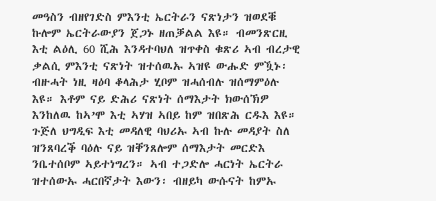መዓስን ብዘየገድስ ምእንቲ ኤርትራን ናጽነታን ዝወደቑ ኩሎም ኤርትራውያን ጀጋኑ ዘጠቓልል እዩ። ብመንጽርዚ እቲ ልዕሊ 60 ሺሕ እንዳተባህለ ዝጥቀስ ቁጽሪ ኣብ ብረታዊ ቃልሲ ምእንቲ ናጽነት ዝተሰዉኡ ኣዝዩ ውሑድ ምዃኑ፡ ብዙሓት ነዚ ዛዕባ ቆላሕታ ሂቦም ዝሓሰብሉ ዝሰማምዕሉ እዩ። እቶም ናይ ድሕሪ ናጽነት ሰማእታት ክውሰኽዎ እንከለዉ ከኣ’ሞ እቲ ኣሃዝ ኣበይ ከም ዝበጽሕ ርዱእ እዩ። ጉጅለ ህግዲፍ እቲ መዳለዊ ባህሪኡ ኣብ ኩሉ መዳያት ስለ ዝንጸባረቕ ባዕሉ ናይ ዝቐንጸሎም ሰማእታት መርድእ ንቤተሰቦም ኣይተነግረን። ኣብ ተጋድሎ ሓርነት ኤርትራ ዝተሰውኡ ሓርበኛታት እውን፡ ብዘይካ ውሱናት ከምኡ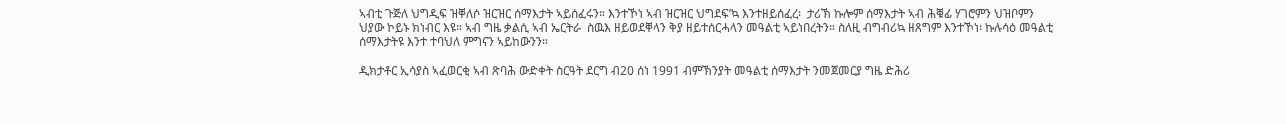ኣብቲ ጉጅለ ህግዲፍ ዝቐለሶ ዝርዝር ሰማእታት ኣይሰፈሩን። እንተኾነ ኣብ ዝርዝር ህግደፍ’ኳ እንተዘይሰፈረ፡  ታሪኽ ኩሎም ሰማእታት ኣብ ሕቑፊ ሃገሮምን ህዝቦምን  ህያው ኮይኑ ክነብር እዩ። ኣብ ግዜ ቃልሲ ኣብ ኤርትራ  ስዉእ ዘይወደቐላን ቅያ ዘይተሰርሓላን መዓልቲ ኣይነበረትን። ስለዚ ብግብሪኳ ዘጸግም እንተኾነ፡ ኩሉሳዕ መዓልቲ ሰማእታትዩ እንተ ተባህለ ምግናን ኣይከውንን።

ዲክታቶር ኢሳያስ ኣፈወርቂ ኣብ ጽባሕ ውድቀት ስርዓት ደርግ ብ20 ሰነ 1991 ብምኽንያት መዓልቲ ሰማእታት ንመጀመርያ ግዜ ድሕሪ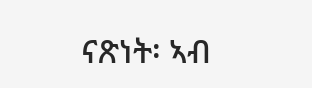ናጽነት፡ ኣብ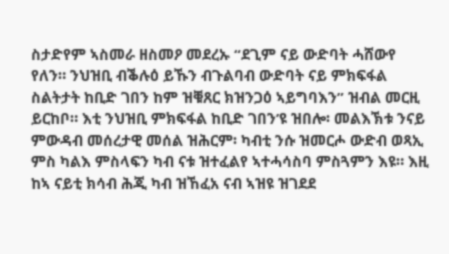ስታድየም ኣስመራ ዘስመዖ መደረኡ “ደጊም ናይ ውድባት ሓሸውየ የለን። ንህዝቢ ብቕሉዕ ይኹን ብጉልባብ ውድባት ናይ ምክፍፋል ስልትታት ከቢድ ገበን ከም ዝቑጸር ክዝንጋዕ ኣይግባእን” ዝብል መርዚ ይርከቦ። እቲ ንህዝቢ ምክፍፋል ከቢድ ገበን’ዩ ዝበሎ፡ መልእኽቱ ንናይ ምውዳብ መሰረታዊ መሰል ዝሕርም፡ ካብቲ ንሱ ዝመርሖ ውድብ ወጻኢ ምስ ካልእ ምስላፍን ካብ ናቱ ዝተፈልየ ኣተሓሳስባ ምስጓምን እዩ። እዚ ከኣ ናይቲ ክሳብ ሕጂ ካብ ዝኸፈአ ናብ ኣዝዩ ዝገደደ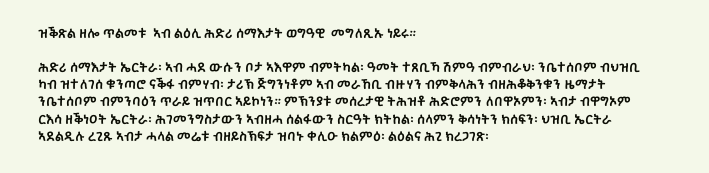ዝቕጽል ዘሎ ጥልመቱ  ኣብ ልዕሊ ሕድሪ ሰማእታት ወግዓዊ  መግለጺኡ ነይሩ።

ሕድሪ ሰማእታት ኤርትራ፡ ኣብ ሓደ ውሱን ቦታ ኣእዋም ብምትካል፡ ዓመት ተጸቢኻ ሽምዓ ብምብራህ፡ ንቤተሰቦም ብህዝቢ ካብ ዝተለገሰ ቁንጣሮ ናቕፋ ብምሃብ፡ ታሪኽ ጅግንነቶም ኣብ መራኸቢ ብዙሃን ብምቅላሕን ብዘሕቆቅንቁን ዜማታት ንቤተሰቦም ብምንባዕን ጥራይ ዝጥበር ኣይኮነን። ምኽንያቱ መሰረታዊ ትሕዝቶ ሕድሮምን ለበዋኦምን፡ ኣብታ ብዋግኦም ርእሳ ዘቕነዐት ኤርትራ፡ ሕገመንግስታውን ኣብዘሓ ሰልፋውን ስርዓት ክትከል፡ ሰላምን ቅሳነትን ክሰፍን፡ ህዝቢ ኤርትራ ኣደልዲሉ ረጊጹ ኣብታ ሓላል መሬቱ ብዘይስኽፍታ ዝባኑ ቀሊዑ ክልምዕ፡ ልዕልና ሕጊ ክረጋገጽ፡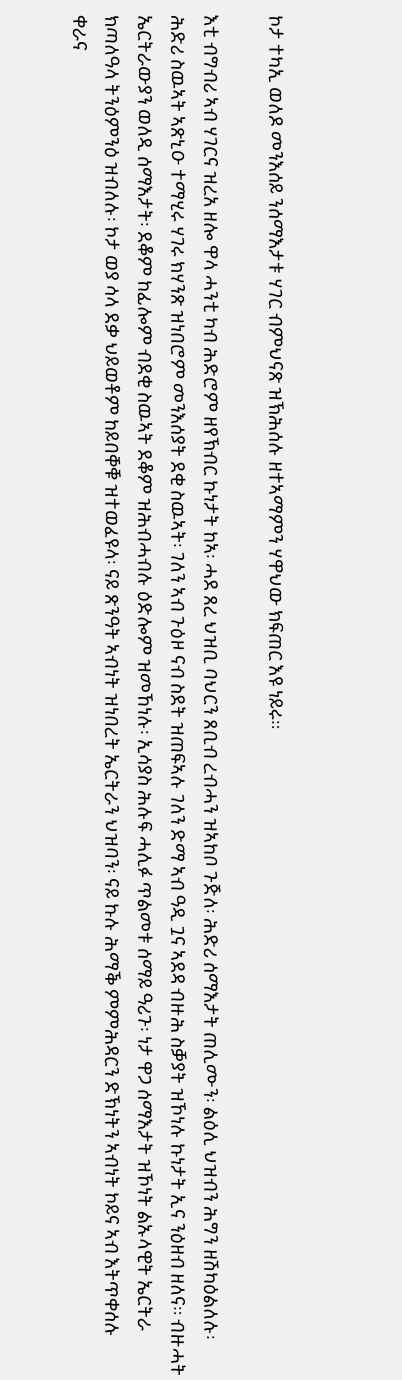ኮታ ተካኢ ወለዶ መንእሰይ ንሰማእታቱ ሃገር ብምህናጽ ዝኽሕሰሉ ዘተኣማምን ሃዋህው ክፍጠር እዩ ነይሩ።

እቲ ብግብሪ ኣብ ሃገርና ዝረአ ዘሎ ዋላ ሓንቲ ካብ ሕድሮም ዘየኽብር ኩነታት ከኣ፡ ሓደ ጸረ ህዝቢ ባህርን ጸቢብ ረብሓን ዝኣከቦ ጉጅለ፡ ሕድሪ ሰማእታት ጠሊሙን፡ ልዕሊ ህዝብን ሕግን ዘሽካዕልለሉ፡ ሕድሪ ስዉኣት ኣጽኒዑ ተማሂሩ ሃገሩ ክሃንጽ ዝነበሮም መንእሰያት ደቂ ስዉኣት፡ ገለን ኣብ ጉዕዞ ናብ ስደት ዝጠፍኣሉ ገለን ድማ ኣብ ዓዲ ጓና ኣደዳ ብዙሕ ስቓያት ዝኾነሉ ኩነታት ኢና ንዕዘብ ዘለና። ብዙሓት ኤርትራውያን ወለዲ ሰማእታት፡ ደቆም ከፊሎም ብደቂ ስዉኣት ደቆም ዝሕብሓብሉ ዕድሎም ዝመኸነሉ፡ ኢሳያስ ሕሉፍ ሓሊፉ ጥልመቱ ሰማይ ዓሪጉ፡ ነታ ዋጋ ሰማእታት ዝኾነት ልኡላዊት ኤርትራ ክጣለዓላ ትንዕምንዕ ዝብለሉ፡ ኮታ ወያ ሳላ ደቃ ህይወቶም ከይበቐቑ ዝተወፈዩላ፡ ናይ ጽንዓት ኣብነት ዝነበረት ኤርትራን ህዝባን፡ ናይ ኩሉ ሕማቕ ምምሕዳርን ድኽነትን ኣብነት ኮይና ኣብ እትጥቀሰሉ ቀራና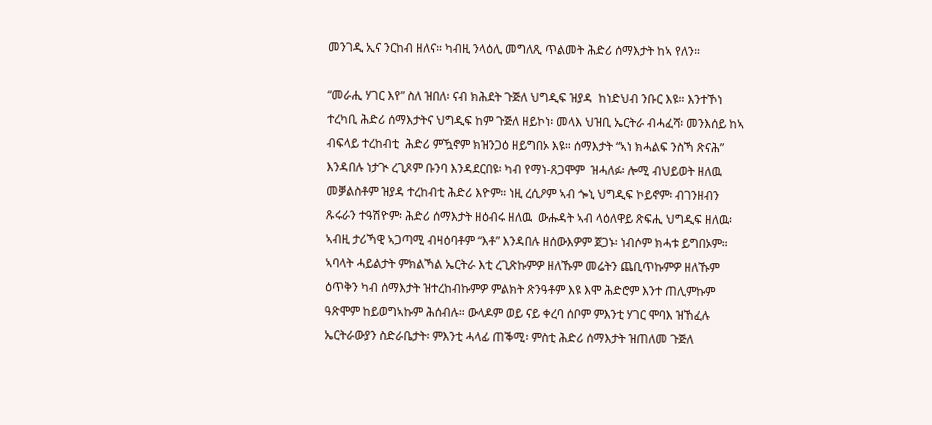መንገዲ ኢና ንርከብ ዘለና። ካብዚ ንላዕሊ መግለጺ ጥልመት ሕድሪ ሰማእታት ከኣ የለን።

“መራሒ ሃገር እየ” ስለ ዝበለ፡ ናብ ክሕደት ጉጅለ ህግዲፍ ዝያዳ  ከነድህብ ንቡር እዩ። እንተኾነ ተረካቢ ሕድሪ ሰማእታትና ህግዲፍ ከም ጉጅለ ዘይኮነ፡ መላእ ህዝቢ ኤርትራ ብሓፈሻ፡ መንእሰይ ከኣ ብፍላይ ተረከብቲ  ሕድሪ ምዃኖም ክዝንጋዕ ዘይግበኦ እዩ። ሰማእታት “ኣነ ክሓልፍ ንስኻ ጽናሕ” እንዳበሉ ነታጒ ረጊጾም ቡንባ እንዳደርበዩ፡ ካብ የማነ-ጸጋሞም  ዝሓለፉ፡ ሎሚ ብህይወት ዘለዉ መቓልስቶም ዝያዳ ተረከብቲ ሕድሪ እዮም። ነዚ ረሲዖም ኣብ ጐኒ ህግዲፍ ኮይኖም፡ ብገንዘብን ጹሩራን ተዓሽዮም፡ ሕድሪ ሰማእታት ዘዕብሩ ዘለዉ  ውሑዳት ኣብ ላዕለዋይ ጽፍሒ ህግዲፍ ዘለዉ፡ ኣብዚ ታሪኻዊ ኣጋጣሚ ብዛዕባቶም “እቶ” እንዳበሉ ዘሰውእዎም ጀጋኑ፡ ነብሶም ክሓቱ ይግበኦም። ኣባላት ሓይልታት ምክልኻል ኤርትራ እቲ ረጊጽኩምዎ ዘለኹም መሬትን ጨቢጥኩምዎ ዘለኹም ዕጥቅን ካብ ሰማእታት ዝተረከብኩምዎ ምልክት ጽንዓቶም እዩ እሞ ሕድሮም እንተ ጠሊምኩም ዓጽሞም ከይወግኣኩም ሕሰብሉ። ውላዶም ወይ ናይ ቀረባ ሰቦም ምእንቲ ሃገር ሞባእ ዝኸፈሉ ኤርትራውያን ስድራቤታት፡ ምእንቲ ሓላፊ ጠቕሚ፡ ምስቲ ሕድሪ ሰማእታት ዝጠለመ ጉጅለ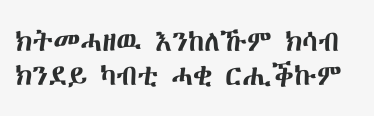ክትመሓዘዉ እንከለኹም ክሳብ ክንደይ ካብቲ ሓቂ ርሒቕኩም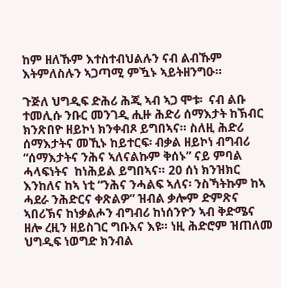ከም ዘለኹም እተስተብህልሉን ናብ ልብኹም እትምለስሉን ኣጋጣሚ ምዃኑ ኣይትዘንግዑ።

ጉጅለ ህግዲፍ ድሕሪ ሕጂ ኣብ ኣጋ ሞቱ፡  ናብ ልቡ ተመሊሱ ንቡር መንገዲ ሒዙ ሕድሪ ሰማእታት ከኽብር  ክንጽበዮ ዘይኮነ ክንቀብጾ ይግበኣና። ስለዚ ሕድሪ ሰማእታትና መኺኑ ከይተርፍ፡ ብቃል ዘይኮነ ብግብሪ “ሰማእታትና ንሕና ኣለናልኩም ቅሰኑ” ናይ ምባል ሓላፍነትና  ከነሕይል ይግበኣና። 20 ሰነ ክንዝክር እንከለና ከኣ ነቲ “ንሕና ንሓልፍ ኣለና፡ ንስኻትኩም ከኣ ሓደራ ንሕድርና ቀጽልዎ” ዝብል ቃሎም ድምጽና ኣበሪኽና ከነቃልሖን ብግብሪ ከነሰንዮን ኣብ ቅድሜና ዘሎ ረዚን ዘይስገር ግቡእና እዩ። ነዚ ሕድሮም ዝጠለመ ህግዲፍ ነወግድ ክንብል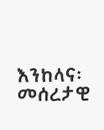እንከላና፡ መሰረታዊ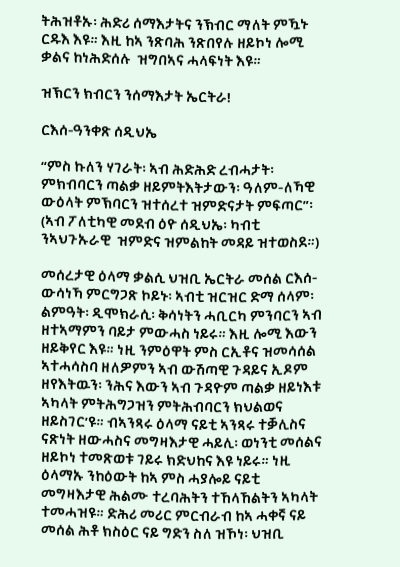ትሕዝቶኡ፡ ሕድሪ ሰማእታትና ንኽብር ማለት ምዃኑ ርዱእ እዩ። እዚ ከኣ ንጽባሕ ንጽበየሉ ዘይኮነ ሎሚ ቃልና ከነሕድሰሉ  ዝግበኣና ሓላፍነት እዩ።

ዝኽርን ክብርን ንሰማእታት ኤርትራ!

ርእሰ-ዓንቀጽ ሰዲህኤ

“ምስ ኩለን ሃገራት፡ ኣብ ሕድሕድ ረብሓታት፡ ምክብባርን ጣልቃ ዘይምትእትታውን፡ ዓለም-ለኻዊ ውዕላት ምኽባርን ዝተሰረተ ዝምድናታት ምፍጣር”፡ (ኣብ ፖለቲካዊ መደብ ዕዮ ሰዲህኤ፡ ካብቲ ንኣህጉኡራዊ  ዝምድና ዝምልከት መዳይ ዝተወስደ።)

መሰረታዊ ዕላማ ቃልሲ ህዝቢ ኤርትራ መሰል ርእሰ-ውሳነኻ ምርግጋጽ ኮይኑ፡ ኣብቲ ዝርዝር ድማ ሰላም፡ ልምዓት፡ ዲሞክራሲ፡ ቅሳነትን ሓቢርካ ምንባርን ኣብ ዘተኣማምን ባይታ ምውሓስ ነይሩ። እዚ ሎሚ እውን ዘይቅየር እዩ። ነዚ ንምዕዋት ምስ ርኢቶና ዝመሳሰል ኣተሓሳስባ ዘለዎምን ኣብ ውሽጣዊ ጉዳይና ኢዶም ዘየእትዉን፡ ንሕና እውን ኣብ ጉዳዮም ጣልቃ ዘይነእቱ ኣካላት ምትሕግጋዝን ምትሕብባርን ክህልወና ዘይስገር’ዩ። ብኣንጻሩ ዕላማ ናይቲ ኣንጻሩ ተቓሊስና ናጽነት ዘውሓስና መግዛእታዊ ሓይሊ፡ ወነንቲ መሰልና ዘይኮነ ተመጽወቱ ገይሩ ክድህከና እዩ ነይሩ። ነዚ ዕላማኡ ንከዕውት ከኣ ምስ ሓያሎይ ናይቲ መግዛእታዊ ሕልሙ ተረባሕትን ተኸላኸልትን ኣካላት ተመሓዝዩ። ድሕሪ መሪር ምርብራብ ከኣ ሓቀኛ ናይ መሰል ሕቶ ክስዕር ናይ ግድን ስለ ዝኾነ፡ ህዝቢ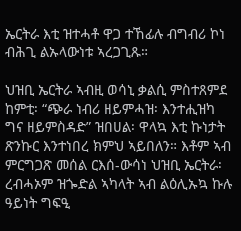ኤርትራ እቲ ዝተሓቶ ዋጋ ተኸፊሉ ብግብሪ ኮነ ብሕጊ ልኡላውነቱ ኣረጋጊጹ።

ህዝቢ ኤርትራ ኣብዚ ወሳኒ ቃልሲ ምስተጸምደ ከምቲ፡ “ጭራ ነብሪ ዘይምሓዝ፡ እንተሒዝካ ግና ዘይምስዳድ” ዝበሀል፡ ዋላኳ እቲ ኩነታት ጽንኩር እንተነበረ ክምህ ኣይበለን። እቶም ኣብ ምርግጋጽ መሰል ርእሰ-ውሳነ ህዝቢ ኤርትራ፡ ረብሓኦም ዝጐድል ኣካላት ኣብ ልዕሊኡኳ ኩሉ ዓይነት ግፍዒ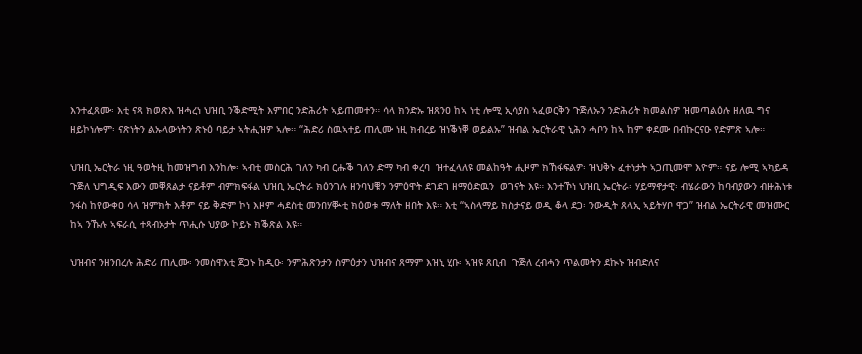እንተፈጸሙ፡ እቲ ናጻ ክወጽእ ዝሓረነ ህዝቢ ንቕድሚት እምበር ንድሕሪት ኣይጠመተን። ሳላ ክንድኡ ዝጸንዐ ከኣ ነቲ ሎሚ ኢሳያስ ኣፈወርቅን ጉጅለኡን ንድሕሪት ክመልስዎ ዝመጣልዕሉ ዘለዉ ግና ዘይኮነሎም፡ ናጽነትን ልኡላውነትን ጽኑዕ ባይታ ኣትሒዝዎ ኣሎ። “ሕድሪ ስዉኣተይ ጠሊሙ ነዚ ክብረይ ዝነቕነቐ ወይልኡ” ዝብል ኤርትራዊ ኒሕን ሓቦን ከኣ ከም ቀደሙ በብኩርናዑ የድምጽ ኣሎ።

ህዝቢ ኤርትራ ነዚ ዓወትዚ ከመዝግብ እንከሎ፡ ኣብቲ መስርሕ ገለን ካብ ርሑቕ ገለን ድማ ካብ ቀረባ  ዝተፈላለዩ መልከዓት ሒዞም ክኸፋፍልዎ፡ ዝህቅኑ ፈተነታት ኣጋጢመሞ እዮም። ናይ ሎሚ ኣካይዳ ጉጅለ ህግዲፍ እውን መቐጸልታ ናይቶም ብምክፍፋል ህዝቢ ኤርትራ ክዕንገሉ ዘንባህቑን ንምዕዋት ደገደገ ዘማዕድዉን  ወገናት እዩ። እንተኾነ ህዝቢ ኤርትራ፡ ሃይማኖታዊ፡ ብሄራውን ከባብያውን ብዙሕነቱ ንፋስ ከየውቀዐ ሳላ ዝምክት እቶም ናይ ቅድም ኮነ እዞም ሓደስቲ መንበሃቚቲ ክዕወቱ ማለት ዘበት እዩ። እቲ “ኣስላማይ ክስታናይ ወዲ ቆላ ደጋ፡ ንውዲት ጸላኢ ኣይትሃቦ ዋጋ” ዝብል ኤርትራዊ መዝሙር ከኣ ንኹሉ ኣፍራሲ ተጻብኦታት ጥሒሱ ህያው ኮይኑ ክቕጽል እዩ።

ህዝብና ንዘንበረሉ ሕድሪ ጠሊሙ፡ ንመስዋእቲ ጀጋኑ ከዲዑ፡ ንምሕጽንታን ስምዕታን ህዝብና ጸማም እዝኒ ሂቡ፡ ኣዝዩ ጸቢብ  ጉጅለ ረብሓን ጥልመትን ደኲኑ ዝብድለና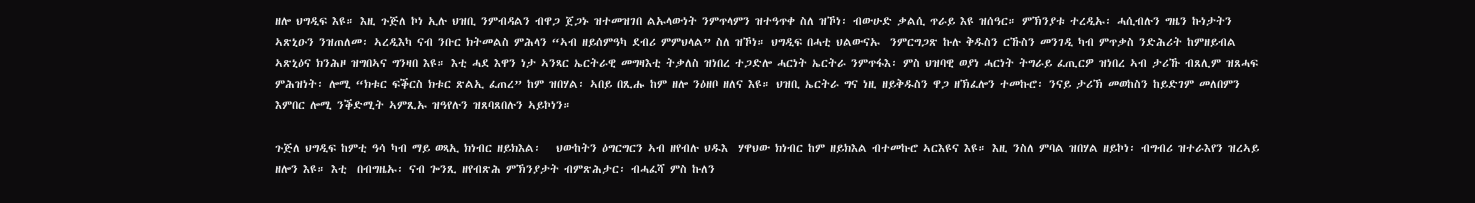ዘሎ ህግዲፍ እዩ። እዚ ጉጅለ ኮነ ኢሉ ህዝቢ ንምብዳልን ብዋጋ ጀጋኑ ዝተመዝገበ ልኡላውነት ንምጥላምን ዝተዓጥቀ ስለ ዝኾነ፡ ብውሁድ ቃልሲ ጥራይ እዩ ዝሰዓር። ምኽንያቱ ተረዲኡ፡ ሓሲብሉን ግዜን ኩነታትን ኣጽኒዑን ንዝጠለመ፡ ኣረዲእካ ናብ ንቡር ክትመልስ ምሕላን “ኣብ ዘይሰምዓካ ደብሪ ምምህላል” ስለ ዝኾነ። ህግዲፍ በሓቲ ህልውናኡ  ንምርግጋጽ ኩሉ ቅዱስን ርኹስን መንገዲ ካብ ምጥቃስ ንድሕሪት ከምዘይብል ኣጽኒዕና ክንሕዞ ዝግበኣና ግንዛበ እዩ። እቲ ሓደ እዋን ነታ ኣንጻር ኤርትራዊ መግዛእቲ ትቃለስ ዝነበረ ተጋድሎ ሓርነት ኤርትራ ንምጥፋእ፡ ምስ ህዝባዊ ወያነ ሓርነት ትግራይ ፈጢርዎ ዝነበረ ኣብ ታሪኹ ብጸሊም ዝጸሓፍ ምሕዝነት፡ ሎሚ “ክቱር ፍቕርስ ክቱር ጽልኢ ፈጠረ” ከም ዝበሃል፡ ኣበይ በጺሑ ከም ዘሎ ንዕዘቦ ዘለና እዩ። ህዝቢ ኤርትራ ግና ነዚ ዘይቅዱስን ዋጋ ዘኽፈሎን ተመኩሮ፡ ንናይ ታሪኽ መወከስን ከይድገም መለበምን  እምበር ሎሚ ንቕድሚት ኣምጺኡ ዝዓየሉን ዝጸባጸበሉን ኣይኮነን።

ጉጅለ ህግዲፍ ከምቲ ዓሳ ካብ ማይ ወጻኢ ክነብር ዘይክእል፡   ህውከትን ዕግርግርን ኣብ ዘየብሉ ህዱእ  ሃዋህው ክነብር ከም ዘይክእል ብተመኩሮ ኣርእዩና እዩ። እዚ ንስለ ምባል ዝበሃል ዘይኮነ፡ ብግብሪ ዝተራእየን ዝረኣይ ዘሎን እዩ። እቲ  በብግዜኡ፡ ናብ ጐንጺ ዘየብጽሕ ምኽንያታት ብምጽሕታር፡ ብሓፈሻ ምስ ኩለን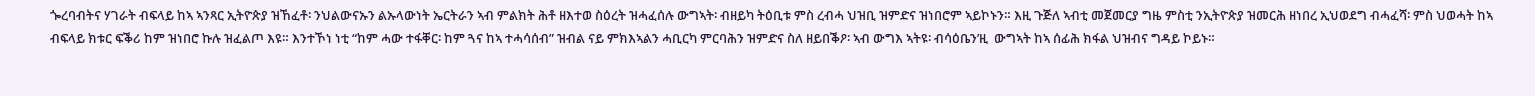ጐረባብትና ሃገራት ብፍላይ ከኣ ኣንጻር ኢትዮጵያ ዝኸፈቶ፡ ንህልውናኡን ልኡላውነት ኤርትራን ኣብ ምልክት ሕቶ ዘእተወ ስዕረት ዝሓፈሰሉ ውግኣት፡ ብዘይካ ትዕቢቱ ምስ ረብሓ ህዝቢ ዝምድና ዝነበሮም ኣይኮኑን። እዚ ጉጅለ ኣብቲ መጀመርያ ግዜ ምስቲ ንኢትዮጵያ ዝመርሕ ዘነበረ ኢህወደግ ብሓፈሻ፡ ምስ ህወሓት ከኣ ብፍላይ ክቱር ፍቕሪ ከም ዝነበሮ ኩሉ ዝፈልጦ እዩ። እንተኾነ ነቲ “ከም ሓው ተፋቐር፡ ከም ጓና ከኣ ተሓሳሰብ” ዝብል ናይ ምክእኣልን ሓቢርካ ምርባሕን ዝምድና ስለ ዘይበቕዖ፡ ኣብ ውግእ ኣትዩ፡ ብሳዕቤን’ዚ  ውግኣት ከኣ ሰፊሕ ክፋል ህዝብና ግዳይ ኮይኑ።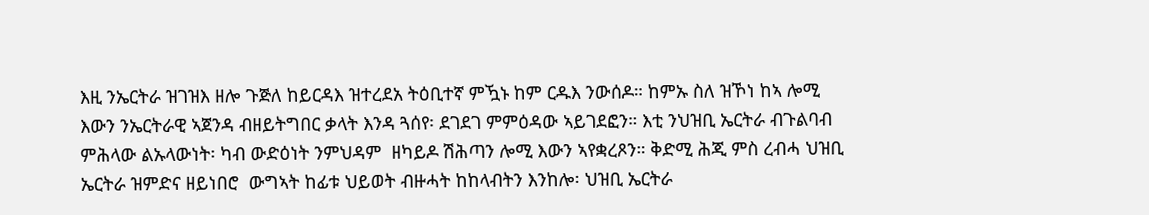እዚ ንኤርትራ ዝገዝእ ዘሎ ጉጅለ ከይርዳእ ዝተረደአ ትዕቢተኛ ምዃኑ ከም ርዱእ ንውሰዶ። ከምኡ ስለ ዝኾነ ከኣ ሎሚ እውን ንኤርትራዊ ኣጀንዳ ብዘይትግበር ቃላት እንዳ ጓሰየ፡ ደገደገ ምምዕዳው ኣይገደፎን። እቲ ንህዝቢ ኤርትራ ብጉልባብ ምሕላው ልኡላውነት፡ ካብ ውድዕነት ንምህዳም  ዘካይዶ ሽሕጣን ሎሚ እውን ኣየቋረጾን። ቅድሚ ሕጂ ምስ ረብሓ ህዝቢ ኤርትራ ዝምድና ዘይነበሮ  ውግኣት ከፊቱ ህይወት ብዙሓት ከከላብትን እንከሎ፡ ህዝቢ ኤርትራ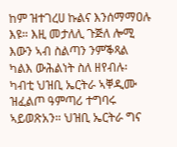ከም ዝተገረሀ ኩልና እንሰማማዐሉ እዩ። እዚ መታለሊ ጉጅለ ሎሚ እውን ኣብ ስልጣን ንምቕጻል ካልእ ውሕልነት ስለ ዘየብሉ፡ ካብቲ ህዝቢ ኤርትራ ኣቐዲሙ ዝፈልጦ ዓምጣሪ ተግባሩ ኣይወጽአን። ህዝቢ ኤርትራ ግና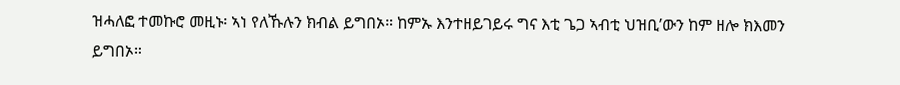ዝሓለፎ ተመኩሮ መዚኑ፡ ኣነ የለኹሉን ክብል ይግበኦ። ከምኡ እንተዘይገይሩ ግና እቲ ጌጋ ኣብቲ ህዝቢ’ውን ከም ዘሎ ክእመን ይግበኦ።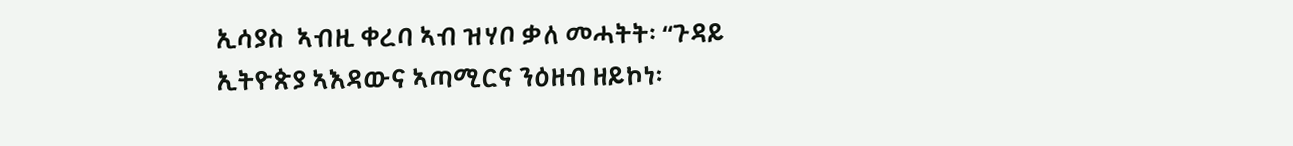ኢሳያስ  ኣብዚ ቀረባ ኣብ ዝሃቦ ቃለ መሓትት፡ “ጉዳይ ኢትዮጵያ ኣእዳውና ኣጣሚርና ንዕዘብ ዘይኮነ፡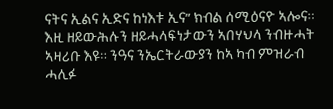ናትና ኢልና ኢድና ከነእቱ ኢና” ክብል ሰሚዕናዮ ኣሎና። እዚ ዘይውሕሉን ዘይሓላፍነታውን ኣበሃህላ ንብዙሓት ኣዛሪቡ እዩ። ንዓና ንኤርትራውያን ከኣ ካብ ምዝራብ ሓሊፉ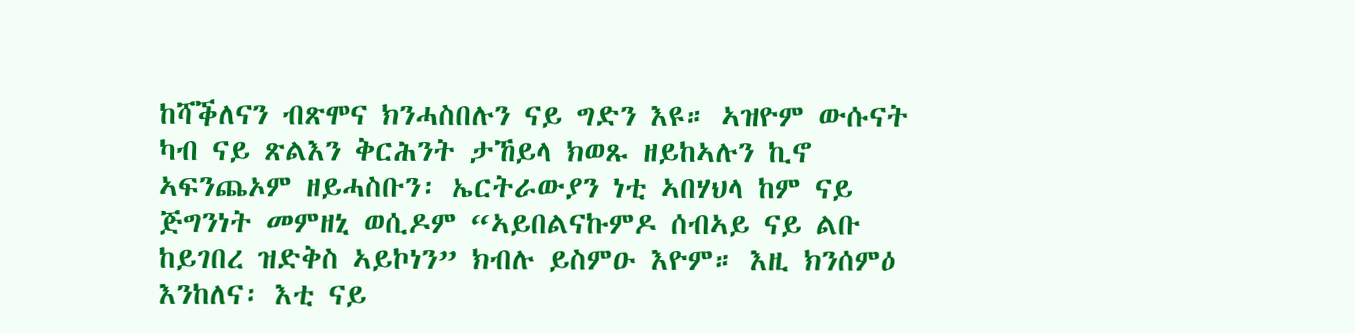ከሻቕለናን ብጽሞና ክንሓስበሉን ናይ ግድን እዩ። ኣዝዮም ውሱናት ካብ ናይ ጽልእን ቅርሕንት ታኸይላ ክወጹ ዘይከኣሉን ኪኖ ኣፍንጨኦም ዘይሓስቡን፡ ኤርትራውያን ነቲ ኣበሃህላ ከም ናይ ጅግንነት መምዘኒ ወሲዶም “ኣይበልናኩምዶ ሰብኣይ ናይ ልቡ ከይገበረ ዝድቅስ ኣይኮነን” ክብሉ ይስምዑ እዮም። እዚ ክንሰምዕ እንከለና፡ እቲ ናይ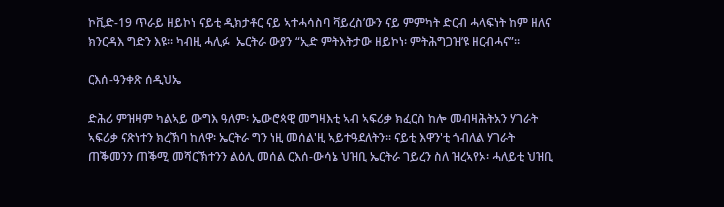ኮቪድ-19 ጥራይ ዘይኮነ ናይቲ ዲክታቶር ናይ ኣተሓሳስባ ቫይረስ’ውን ናይ ምምካት ድርብ ሓላፍነት ከም ዘለና ክንርዳእ ግድን እዩ። ካብዚ ሓሊፉ  ኤርትራ ውያን “ኢድ ምትእትታው ዘይኮነ፡ ምትሕግጋዝ’ዩ ዘርብሓና”።

ርእሰ-ዓንቀጽ ሰዲህኤ

ድሕሪ ምዝዛም ካልኣይ ውግእ ዓለም፡ ኤውሮጳዊ መግዛእቲ ኣብ ኣፍሪቃ ክፈርስ ከሎ መብዛሕትአን ሃገራት ኣፍሪቃ ናጽነተን ክረኽባ ከለዋ፡ ኤርትራ ግን ነዚ መሰል'ዚ ኣይተዓደለትን። ናይቲ እዋን'ቲ ጎብለል ሃገራት ጠቕመንን ጠቕሚ መሻርኽተንን ልዕሊ መሰል ርእሰ-ውሳኔ ህዝቢ ኤርትራ ገይረን ስለ ዝረኣየኦ፡ ሓለይቲ ህዝቢ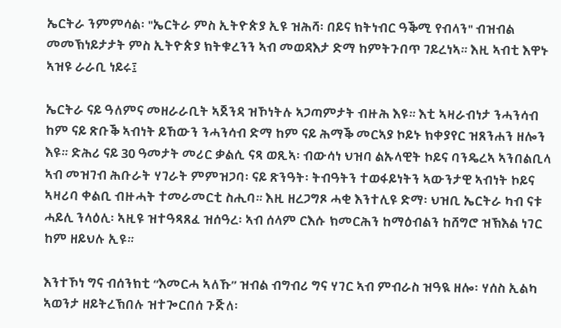ኤርትራ ንምምሳል፡ "ኤርትራ ምስ ኢትዮጵያ ኢዩ ዝሕሻ፡ በይና ክትነብር ዓቕሚ የብላን" ብዝብል መመኽነይታታት ምስ ኢትዮጵያ ክትቁረንን ኣብ መወዳእታ ድማ ከምትጉበጥ ገይረነኣ። እዚ ኣብቲ እዋኑ ኣዝዩ ራራቢ ነይሩ፤

ኤርትራ ናይ ዓለምና መዘራራቢት ኣጀንዳ ዝኾነትሉ ኣጋጣምታት ብዙሕ እዩ። እቲ ኣዛራብነታ ንሓንሳብ ከም ናይ ጽቡቕ ኣብነት ይኸውን ንሓንሳብ ድማ ከም ናይ ሕማቕ መርኣያ ኮይኑ ክቀያየር ዝጸንሐን ዘሎን እዩ። ድሕሪ ናይ 30 ዓመታት መሪር ቃልሲ ናጻ ወጺኣ፡ ብውሳነ ህዝባ ልኡላዊት ኮይና ባንዴረኣ ኣንበልቢላ ኣብ መዝገብ ሕቡራት ሃገራት ምምዝጋባ፡ ናይ ጽንዓት፡ ትብዓትን ተወፋይነትን ኣውንታዊ ኣብነት ኮይና  ኣዛሪባ ቀልቢ ብዙሓት ተመራመርቲ ስሒባ። እዚ ዘረጋግጾ ሓቂ እንተሊዩ ድማ፡ ህዝቢ ኤርትራ ካብ ናቱ ሓይሊ ንላዕሊ፡ ኣዚዩ ዝተዓጻጸፈ ዝሰዓረ፡ ኣብ ሰላም ርእሱ ክመርሕን ከማዕብልን ከሸግሮ ዝኽእል ነገር ከም ዘይህሉ ኢዩ።

እንተኾነ ግና ብሰንክቲ “እመርሓ ኣለኹ” ዝብል ብግብሪ ግና ሃገር ኣብ ምብራስ ዝዓዪ ዘሎ፡ ሃሰስ ኢልካ ኣወንታ ዘይትረኽበሉ ዝተጐርበሰ ጉጅለ፡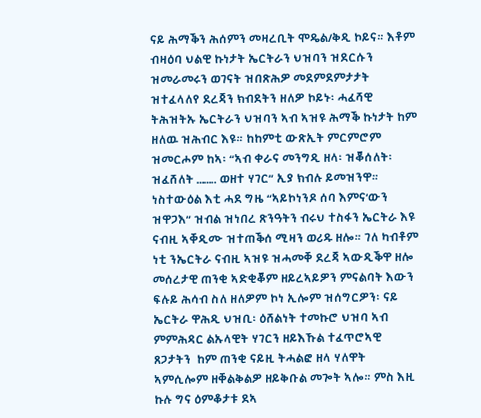ናይ ሕማቕን ሕሰምን መዛረቢት ሞዴል/ቅዲ ኮይና። እቶም ብዛዕባ ህልዊ ኩነታት ኤርትራን ህዝባን ዝደርሱን ዝመራመሩን ወገናት ዝበጽሕዎ መደምደምታታት ዝተፈላለየ ደረጃን ክብደትን ዘለዎ ኮይኑ፡ ሓፈሻዊ ትሕዝትኡ ኤርትራን ህዝባን ኣብ ኣዝዩ ሕማቕ ኩነታት ከም ዘለዉ ዝሕብር እዩ። ከከምቲ ውጽኢት ምርምሮም ዝመርሖም ከኣ፡ “ኣብ ቀራና መንግዲ ዘላ፡ ዝቖሰለት፡ ዝፈሸለት …….. ወዘተ ሃገር” ኢያ ክብሉ ይመዝንዋ። ነስተውዕል እቲ ሓደ ግዜ “ኣይኮነንዶ ሰባ እምና’ውን ዝዋጋእ” ዝብል ዝነበረ ጽንዓትን ብሩህ ተስፋን ኤርትራ እዩ ናብዚ ኣቐዲሙ ዝተጠቕሰ ሚዛን ወሪዱ ዘሎ። ገለ ካብቶም ነቲ ንኤርትራ ናብዚ ኣዝዩ ዝሓመቐ ደረጃ ኣውዲቕዋ ዘሎ  መሰረታዊ ጠንቂ ኣድቂቖም ዘይረኣይዎን ምናልባት እውን ፍሉይ ሕሳብ ስለ ዘለዎም ኮነ ኢሎም ዝሰግርዎን፡ ናይ ኤርትራ ዋሕዲ ህዝቢ፡ ዕሸልነት ተመኩሮ ህዝባ ኣብ ምምሕዳር ልኡላዊት ሃገርን ዘይእኹል ተፈጥሮኣዊ ጸጋታትን  ከም ጠንቂ ናይዚ ትሓልፎ ዘላ ሃለዋት ኣምሲሎም ዘቐልቅልዎ ዘይቅቡል መጐት ኣሎ። ምስ እዚ ኩሉ ግና ዕምቆታቱ ደኣ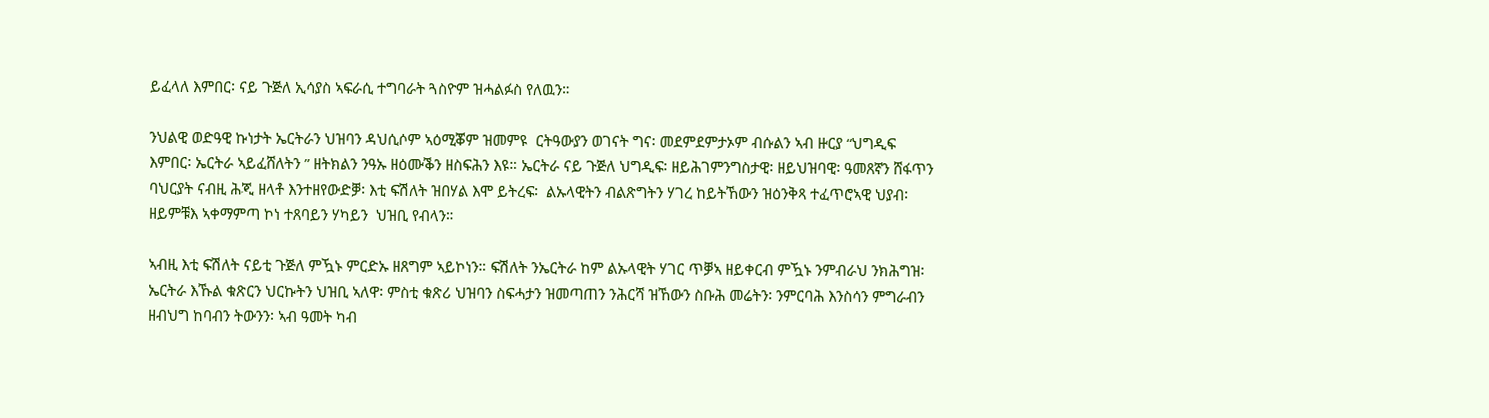ይፈላለ እምበር፡ ናይ ጉጅለ ኢሳያስ ኣፍራሲ ተግባራት ጓስዮም ዝሓልፉስ የለዉን።

ንህልዊ ወድዓዊ ኩነታት ኤርትራን ህዝባን ዳህሲሶም ኣዕሚቖም ዝመምዩ  ርትዓውያን ወገናት ግና፡ መደምደምታኦም ብሱልን ኣብ ዙርያ “ህግዲፍ እምበር፡ ኤርትራ ኣይፈሸለትን ” ዘትክልን ንዓኡ ዘዕሙቕን ዘስፍሕን እዩ። ኤርትራ ናይ ጉጅለ ህግዲፍ፡ ዘይሕገምንግስታዊ፡ ዘይህዝባዊ፡ ዓመጸኛን ሸፋጥን ባህርያት ናብዚ ሕጂ ዘላቶ እንተዘየውድቓ፡ እቲ ፍሽለት ዝበሃል እሞ ይትረፍ፡  ልኡላዊትን ብልጽግትን ሃገረ ከይትኸውን ዝዕንቅጻ ተፈጥሮኣዊ ህያብ፡ ዘይምቹእ ኣቀማምጣ ኮነ ተጸባይን ሃካይን  ህዝቢ የብላን።

ኣብዚ እቲ ፍሽለት ናይቲ ጉጅለ ምዃኑ ምርድኡ ዘጸግም ኣይኮነን። ፍሽለት ንኤርትራ ከም ልኡላዊት ሃገር ጥቓኣ ዘይቀርብ ምዃኑ ንምብራህ ንክሕግዝ፡ ኤርትራ እኹል ቁጽርን ህርኩትን ህዝቢ ኣለዋ፡ ምስቲ ቁጽሪ ህዝባን ስፍሓታን ዝመጣጠን ንሕርሻ ዝኸውን ስቡሕ መሬትን፡ ንምርባሕ እንስሳን ምግራብን ዘብህግ ከባብን ትውንን፡ ኣብ ዓመት ካብ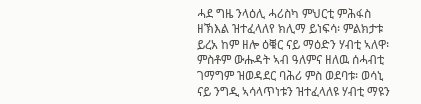ሓደ ግዜ ንላዕሊ ሓሪስካ ምህርቲ ምሕፋስ ዘኽእል ዝተፈላለየ ክሊማ ይነፍሳ፡ ምልክታቱ ይረአ ከም ዘሎ ዕቑር ናይ ማዕድን ሃብቲ ኣለዋ፡ ምስቶም ውሑዳት ኣብ ዓለምና ዘለዉ ሰሓብቲ ገማግም ዝወዳደር ባሕሪ ምስ ወደባቱ፡ ወሳኒ ናይ ንግዲ ኣሳላጥነቱን ዝተፈላለዩ ሃብቲ ማዩን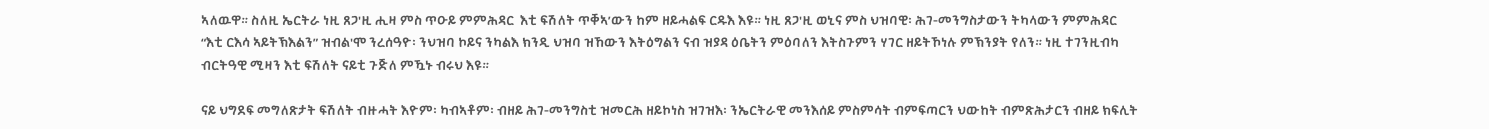ኣለዉዋ። ስለዚ ኤርትራ ነዚ ጸጋ'ዚ ሒዛ ምስ ጥዑይ ምምሕዳር  እቲ ፍሽለት ጥቐኣ’ውን ከም ዘይሓልፍ ርዱእ እዩ። ነዚ ጸጋ'ዚ ወኒና ምስ ህዝባዊ፡ ሕገ-መንግስታውን ትካላውን ምምሕዳር “እቲ ርእሳ ኣይትኽእልን” ዝብል'ሞ ንረሰዓዮ፡ ንህዝባ ኮይና ንካልእ ክንዲ ህዝባ ዝኸውን እትዕግልን ናብ ዝያዳ ዕቤትን ምዕባለን እትስጉምን ሃገር ዘይትኾነሉ ምኽንያት የለን። ነዚ ተገንዚብካ ብርትዓዊ ሚዛን እቲ ፍሽለት ናይቲ ጉጅለ ምዃኑ ብሩህ እዩ።

ናይ ህግደፍ መግለጽታት ፍሽለት ብዙሓት እዮም፡ ካብኣቶም፡ ብዘይ ሕገ-መንግስቲ ዝመርሕ ዘይኮነስ ዝገዝእ፡ ንኤርትራዊ መንእሰይ ምስምሳት ብምፍጣርን ህውከት ብምጽሕታርን ብዘይ ክፍሊት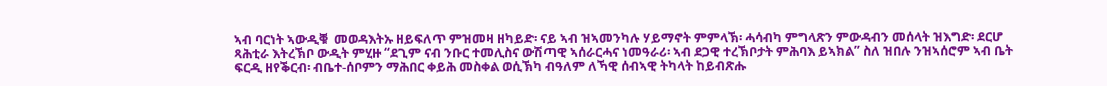ኣብ ባርነት ኣውዲቑ  መወዳእትኡ ዘይፍለጥ ምዝመዛ ዘካይድ፡ ናይ ኣብ ዝኣመንካሉ ሃይማኖት ምምላኽ፡ ሓሳብካ ምግላጽን ምውዳብን መሰላት ዝእግድ፡ ደርሆ ጻሕቲራ እትረኽቦ ውዲት ምሂዙ “ደጊም ናብ ንቡር ተመሊስና ውሽጣዊ ኣሰራርሓና ነመዓራሪ፡ ኣብ ደጋዊ ተረኽቦታት ምሕባእ ይኣክል” ስለ ዝበሉ ንዝኣሰሮም ኣብ ቤት ፍርዲ ዘየቕርብ፡ ብቤተ-ሰቦምን ማሕበር ቀይሕ መስቀል ወሲኽካ ብዓለም ለኻዊ ሰብኣዊ ትካላት ከይብጽሑ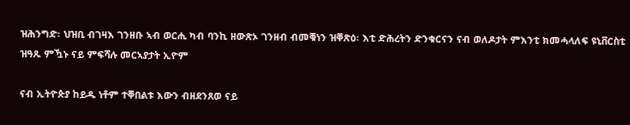ዝሕንግድ፡ ህዝቢ ብገዛእ ገንዘቡ ኣብ ወርሒ ካብ ባንኪ ዘውጽኦ ገንዘብ ብመቑነን ዝቐጽዕ፡ እቲ ድሕረትን ድንቁርናን ናብ ወለዶታት ምእንቲ ክመሓላለፍ ዩኒቨርስቲ ዝዓጹ ምዃኑ ናይ ምፍሻሉ መርኣያታት ኢዮም

ናብ ኢትዮጵያ ከይዱ ነቶም ተቐበልቱ እውን ብዘደንጸወ ናይ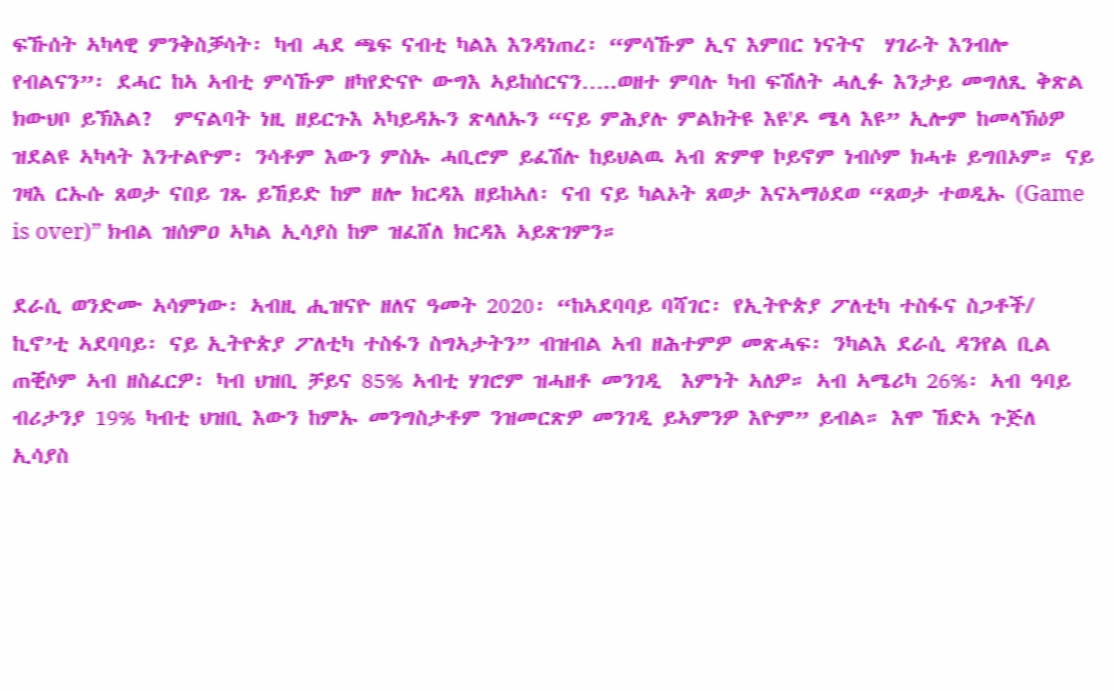ፍኹሰት ኣካላዊ ምንቅስቓሳት፡ ካብ ሓደ ጫፍ ናብቲ ካልእ እንዳነጠረ፡ “ምሳኹም ኢና እምበር ነናትና  ሃገራት እንብሎ የብልናን”፡ ደሓር ከኣ ኣብቲ ምሳኹም ዘካየድናዮ ውግእ ኣይከሰርናን…..ወዘተ ምባሉ ካብ ፍሽለት ሓሊፉ እንታይ መግለጺ ቅጽል ክውህቦ ይኽእል?  ምናልባት ነዚ ዘይርጉእ ኣካይዳኡን ጽላለኡን “ናይ ምሕያሉ ምልክትዩ እዩ'ዶ ሜላ እዩ” ኢሎም ከመላኽዕዎ ዝደልዩ ኣካላት እንተልዮም፡ ንሳቶም እውን ምስኡ ሓቢሮም ይፈሽሉ ከይህልዉ ኣብ ጽምዋ ኮይኖም ነብሶም ክሓቱ ይግበኦም። ናይ ገዛእ ርኡሱ ጸወታ ናበይ ገጹ ይኸይድ ከም ዘሎ ክርዳእ ዘይከኣለ፡ ናብ ናይ ካልኦት ጸወታ እናኣማዕደወ “ጸወታ ተወዲኡ (Game is over)” ክብል ዝሰምዐ ኣካል ኢሳያስ ከም ዝፈሸለ ክርዳእ ኣይጽገምን።

ደራሲ ወንድሙ ኣሳምነው፡ ኣብዚ ሒዝናዮ ዘለና ዓመት 2020፡ “ከኣደባባይ ባሻገር፡ የኢትዮጵያ ፖለቲካ ተስፋና ስጋቶች/ ኪኖ’ቲ ኣደባባይ፡ ናይ ኢትዮጵያ ፖለቲካ ተስፋን ስግኣታትን” ብዝብል ኣብ ዘሕተምዎ መጽሓፍ፡ ንካልእ ደራሲ ዳንየል ቢል ጠቒሶም ኣብ ዘስፈርዎ፡ ካብ ህዝቢ ቻይና 85% ኣብቲ ሃገሮም ዝሓዘቶ መንገዲ  እምነት ኣለዎ። ኣብ ኣሜሪካ 26%፡ ኣብ ዓባይ ብሪታንያ 19% ካብቲ ህዝቢ እውን ከምኡ መንግስታቶም ንዝመርጽዎ መንገዲ ይኣምንዎ እዮም” ይብል። እሞ ኸድኣ ጉጅለ ኢሳያስ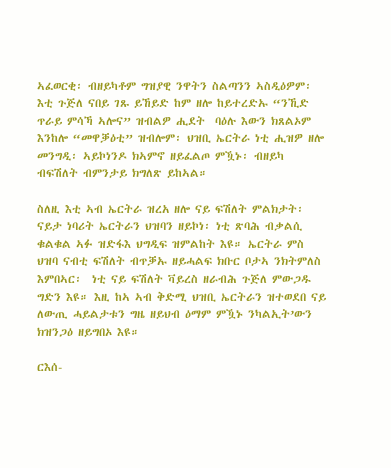ኣፈወርቂ፡ ብዘይካቶም ግዝያዊ ንዋትን ስልጣንን ኣስዲዕዎም፡ እቲ ጉጅለ ናበይ ገጹ ይኸይድ ከም ዘሎ ከይተረድኡ “ንኺድ ጥራይ ምሳኻ ኣሎና” ዝብልዎ ሒደት  ባዕሉ እውን ክጸልኦም እንከሎ “መዋቓዕቲ” ዝብሎም፡ ህዝቢ ኤርትራ ነቲ ሒዝዎ ዘሎ መንግዲ፡ ኣይኮነንዶ ክኣምኖ ዘይፈልጦ ምዃኑ፡ ብዘይካ ብፍሽለት ብምንታይ ክግለጽ ይከኣል።

ስለዚ እቲ ኣብ ኤርትራ ዝረአ ዘሎ ናይ ፍሽለት ምልክታት፡ ናይታ ነባሪት ኤርትራን ህዝባን ዘይኮነ፡ ነቲ ጽባሕ ብቃልሲ ቁልቁል ኣፉ ዝድፋእ ህግዲፍ ዝምልከት እዩ። ኤርትራ ምስ ህዝባ ናብቲ ፍሽለት ብጥቓኡ ዘይሓልፍ ክቡር ቦታኣ ንክትምለስ እምበኣር፡  ነቲ ናይ ፍሽለት ቫይረስ ዘራብሕ ጉጅለ ምውጋዱ ግድን እዩ። እዚ ከኣ ኣብ ቅድሚ ህዝቢ ኤርትራን ዝተወደበ ናይ ለውጢ ሓይልታቱን ግዜ ዘይህብ ዕማም ምዃኑ ንካልኢት’ውን ክዝንጋዕ ዘይግበኦ እዩ።

ርእሰ-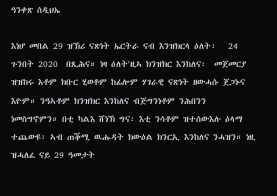ዓንቀጽ ሰዲህኤ

እነሆ መበል 29 ዝኽሪ ናጽነት ኤርትራ ናብ እንዝክርላ ዕለት፡   24 ጉንበት 2020  በጺሕና። ነዛ ዕለት'ዚኣ ክንዝክር እንከለና፡  መጀመርያ ዝዝከሩ እቶም ክቡር ሂወቶም ከፊሎም ሃገራዊ ናጽነት ዘውሓሱ ጀጋኑና እዮም። ንዓኣቶም ክንዝክር እንከለና ብጅግንነቶም ንሕበንን ነመስግኖምን። በቲ ካልእ ሸነኽ ግና፡ እቲ ንሳቶም ዝተሰውእሉ ዕላማ ተጨውዩ፡ ኣብ ጠቕሚ ዉሑዳት ክውዕል ክንርኢ እንከለና ንሓዝን። ነዚ ዝሓለፈ ናይ 29 ዓመታት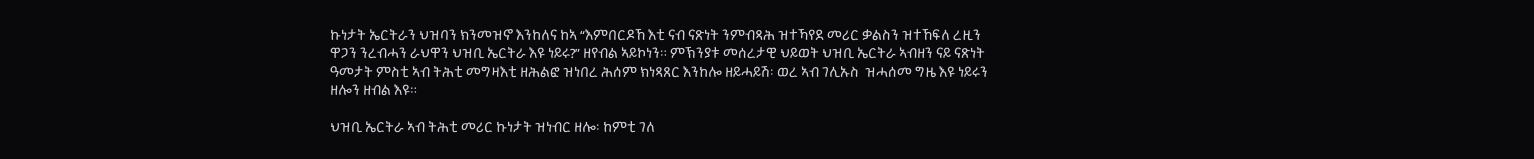ኩነታት ኤርትራን ህዝባን ክንመዝኖ እንከለና ከኣ “እምበርዶኸ እቲ ናብ ናጽነት ንምብጻሕ ዝተኻየደ መሪር ቃልስን ዝተኸፍለ ረዚን ዋጋን ንረብሓን ራህዋን ህዝቢ ኤርትራ እዩ ነይሩ?” ዘየብል ኣይኮነን። ምኽንያቱ መሰረታዊ ህይወት ህዝቢ ኤርትራ ኣብዘን ናይ ናጽነት ዓመታት ምስቲ ኣብ ትሕቲ መግዛእቲ ዘሕልፎ ዝነበረ ሕሰም ክነጻጸር እንከሎ ዘይሓይሽ፡ ወረ ኣብ ገሊኡስ  ዝሓሰመ ግዜ እዩ ነይሩን ዘሎን ዘብል እዩ።

ህዝቢ ኤርትራ ኣብ ትሕቲ መሪር ኩነታት ዝነብር ዘሎ፡ ከምቲ ገለ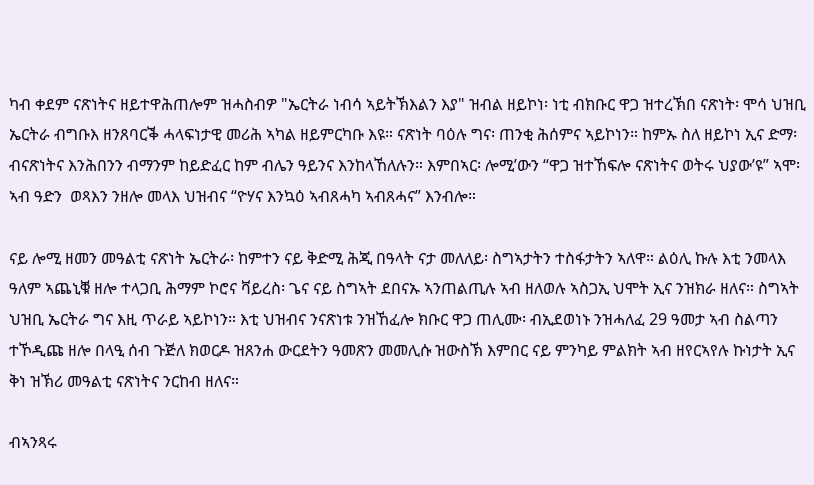ካብ ቀደም ናጽነትና ዘይተዋሕጠሎም ዝሓስብዎ "ኤርትራ ነብሳ ኣይትኽእልን እያ" ዝብል ዘይኮነ፡ ነቲ ብክቡር ዋጋ ዝተረኽበ ናጽነት፡ ሞሳ ህዝቢ ኤርትራ ብግቡእ ዘንጸባርቕ ሓላፍነታዊ መሪሕ ኣካል ዘይምርካቡ እዩ። ናጽነት ባዕሉ ግና፡ ጠንቂ ሕሰምና ኣይኮነን። ከምኡ ስለ ዘይኮነ ኢና ድማ፡ ብናጽነትና እንሕበንን ብማንም ከይድፈር ከም ብሌን ዓይንና እንከላኸለሉን። እምበኣር፡ ሎሚ’ውን “ዋጋ ዝተኸፍሎ ናጽነትና ወትሩ ህያው’ዩ” ኣሞ፡  ኣብ ዓድን  ወጻእን ንዘሎ መላእ ህዝብና “ዮሃና እንኳዕ ኣብጸሓካ ኣብጸሓና” እንብሎ።

ናይ ሎሚ ዘመን መዓልቲ ናጽነት ኤርትራ፡ ከምተን ናይ ቅድሚ ሕጂ በዓላት ናታ መለለይ፡ ስግኣታትን ተስፋታትን ኣለዋ። ልዕሊ ኩሉ እቲ ንመላእ ዓለም ኣጨኒቑ ዘሎ ተላጋቢ ሕማም ኮሮና ቫይረስ፡ ጌና ናይ ስግኣት ደበናኡ ኣንጠልጢሉ ኣብ ዘለወሉ ኣስጋኢ ህሞት ኢና ንዝክራ ዘለና። ስግኣት ህዝቢ ኤርትራ ግና እዚ ጥራይ ኣይኮነን። እቲ ህዝብና ንናጽነቱ ንዝኸፈሎ ክቡር ዋጋ ጠሊሙ፡ ብኢደወነኑ ንዝሓለፈ 29 ዓመታ ኣብ ስልጣን ተኾዲጩ ዘሎ በላዒ ሰብ ጉጅለ ክወርዶ ዝጸንሐ ውርደትን ዓመጽን መመሊሱ ዝውስኽ እምበር ናይ ምንካይ ምልክት ኣብ ዘየርኣየሉ ኩነታት ኢና  ቅነ ዝኽሪ መዓልቲ ናጽነትና ንርከብ ዘለና።

ብኣንጻሩ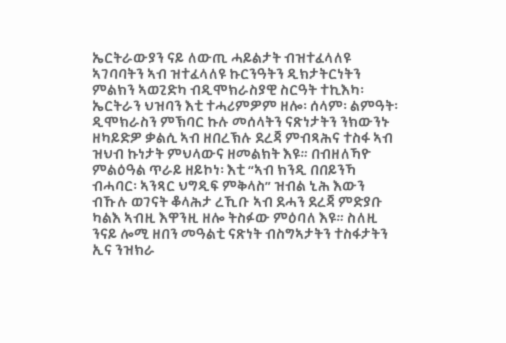ኤርትራውያን ናይ ለውጢ ሓይልታት ብዝተፈላለዩ ኣገባባትን ኣብ ዝተፈላለዩ ኩርንዓትን ዲክታትርነትን ምልክን ኣወጊድካ ብዲሞክራስያዊ ስርዓት ተኪእካ፡ ኤርትራን ህዝባን እቲ ተሓሪምዎም ዘሎ፡ ሰላም፡ ልምዓት፡ ዲሞክራስን ምኽባር ኩሉ መሰላትን ናጽነታትን ንክውንኑ ዘካይድዎ ቃልሲ ኣብ ዘበረኽሉ ደረጃ ምብጻሕና ተስፋ ኣብ ዝህብ ኩነታት ምህላውና ዘመልክት እዩ። በብዘለኻዮ ምልዕዓል ጥራይ ዘይኮነ፡ እቲ “ኣብ ክንዲ በበይንኻ ብሓባር፡ ኣንጻር ህግዲፍ ምቅላስ” ዝብል ኒሕ እውን ብኹሉ ወገናት ቆላሕታ ረኺቡ ኣብ ደሓን ደረጃ ምድያቡ ካልእ ኣብዚ እዋንዚ ዘሎ ትስፉው ምዕባለ እዩ። ስለዚ ንናይ ሎሚ ዘበን መዓልቲ ናጽነት ብስግኣታትን ተስፋታትን ኢና ንዝክራ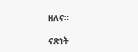ዘለና።

ናጽነት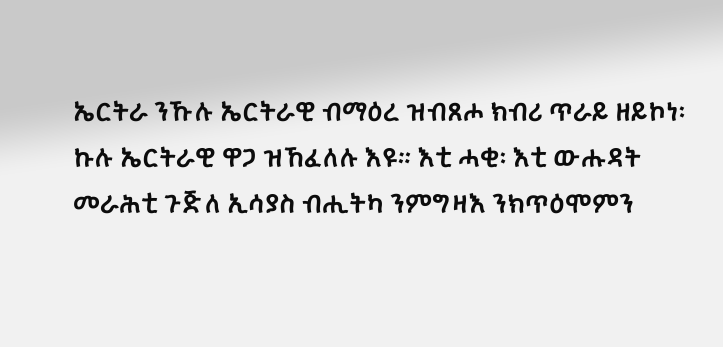ኤርትራ ንኹሉ ኤርትራዊ ብማዕረ ዝብጸሖ ክብሪ ጥራይ ዘይኮነ፡ ኩሉ ኤርትራዊ ዋጋ ዝኸፈለሉ እዩ። እቲ ሓቂ፡ እቲ ውሑዳት መራሕቲ ጉጅለ ኢሳያስ ብሒትካ ንምግዛእ ንክጥዕሞምን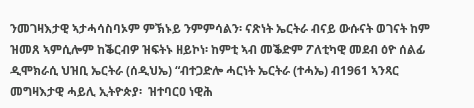ንመገዛእታዊ ኣታሓሳስባኦም ምኽኑይ ንምምሳልን፡ ናጽነት ኤርትራ ብናይ ውሱናት ወገናት ከም ዝመጸ ኣምሲሎም ከቕርብዎ ዝፍትኑ ዘይኮነ፡ ከምቲ ኣብ መቕድም ፖለቲካዊ መደብ ዕዮ ሰልፊ ዲሞክራሲ ህዝቢ ኤርትራ (ሰዲህኤ) “ብተጋድሎ ሓርነት ኤርትራ (ተሓኤ) ብ1961 ኣንጻር መግዛእታዊ ሓይሊ ኢትዮጵያ፡  ዝተባርዐ ነዊሕ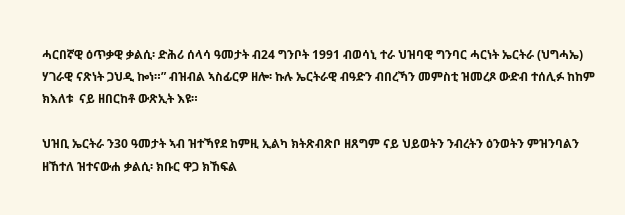ሓርበኛዊ ዕጥቃዊ ቃልሲ፡ ድሕሪ ሰላሳ ዓመታት ብ24 ግንቦት 1991 ብወሳኒ ተራ ህዝባዊ ግንባር ሓርነት ኤርትራ (ህግሓኤ) ሃገራዊ ናጽነት ጋህዲ ኰነ።” ብዝብል ኣስፊርዎ ዘሎ፡ ኩሉ ኤርትራዊ ብዓድን ብበረኻን መምስቲ ዝመረጾ ውድብ ተሰሊፉ ከከም ክእለቱ  ናይ ዘበርከቶ ውጽኢት እዩ።

ህዝቢ ኤርትራ ን30 ዓመታት ኣብ ዝተኻየደ ከምዚ ኢልካ ክትጽብጽቦ ዘጸግም ናይ ህይወትን ንብረትን ዕንወትን ምዝንባልን ዘኸተለ ዝተናውሐ ቃልሲ፡ ክቡር ዋጋ ክኸፍል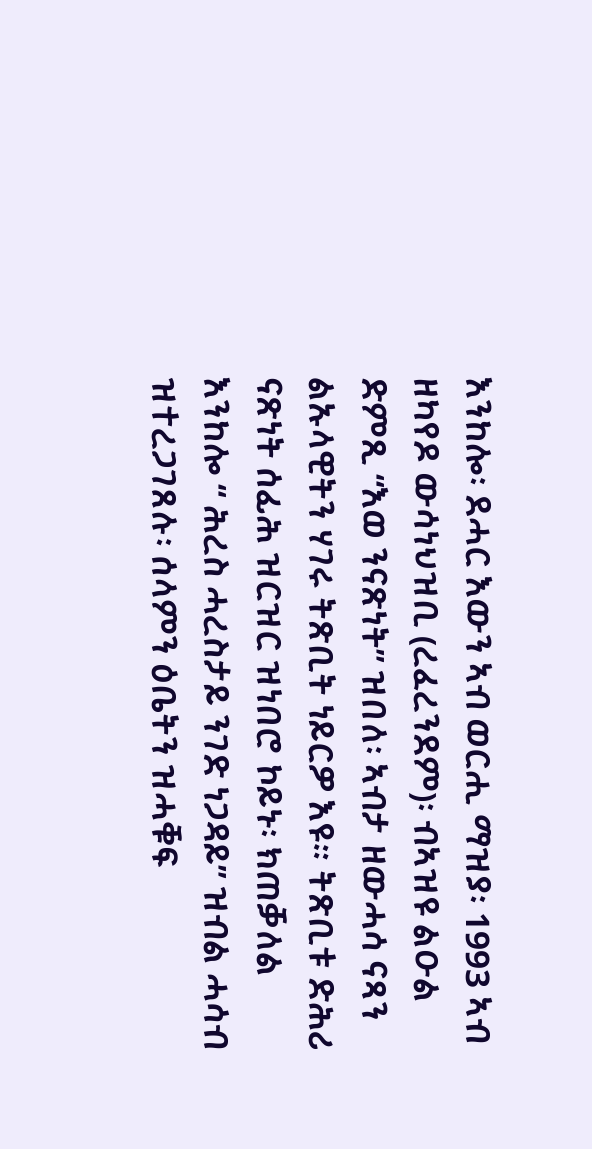እንከሎ፡ ደሓር እውን ኣብ ወርሒ ማዝያ፡ 1993 ኣብ ዘካየዶ ውሳነህዝቢ (ረፈረንደም)፡ ብኣዝዩ ልዑል ድምጺ “እወ ንናጽነት” ዝበለ፡ ኣብታ ዘውሓሳ ናጻን ልኡላዊትን ሃገሩ ትጽቢት ነይርዎ እዩ። ትጽቢቱ ድሕሪ ናጽነት ሰፊሕ ዝርዝር ዝነበሮ ኮይኑ፡ ክጠቓለል እንከሎ “ ሕረስ ሓረስታይ ንገድ ነጋዳይ” ዝብል ሓሳብ ዝተረጋገጸሉ፡ ሰላምን ዕቤትን ዝሓቑፍ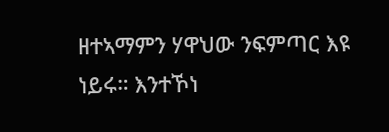ዘተኣማምን ሃዋህው ንፍምጣር እዩ ነይሩ። እንተኾነ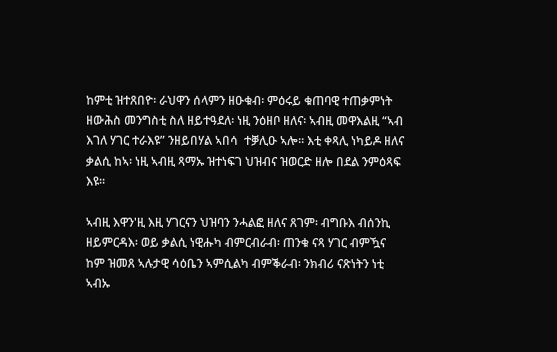ከምቲ ዝተጸበዮ፡ ራህዋን ሰላምን ዘዑቁብ፡ ምዕሩይ ቁጠባዊ ተጠቃምነት ዘውሕስ መንግስቲ ስለ ዘይተዓደለ፡ ነዚ ንዕዘቦ ዘለና፡ ኣብዚ መዋእልዚ “ኣብ እገለ ሃገር ተራእዩ” ንዘይበሃል ኣበሳ  ተቓሊዑ ኣሎ። እቲ ቀጻሊ ነካይዶ ዘለና ቃልሲ ከኣ፡ ነዚ ኣብዚ ጻማኡ ዝተነፍገ ህዝብና ዝወርድ ዘሎ በደል ንምዕጻፍ እዩ።

ኣብዚ እዋን'ዚ እዚ ሃገርናን ህዝባን ንሓልፎ ዘለና ጸገም፡ ብግቡእ ብሰንኪ ዘይምርዳእ፡ ወይ ቃልሲ ነዊሑካ ብምርብራብ፡ ጠንቁ ናጻ ሃገር ብምዃና ከም ዝመጸ ኣሉታዊ ሳዕቤን ኣምሲልካ ብምቕራብ፡ ንክብሪ ናጽነትን ነቲ ኣብኡ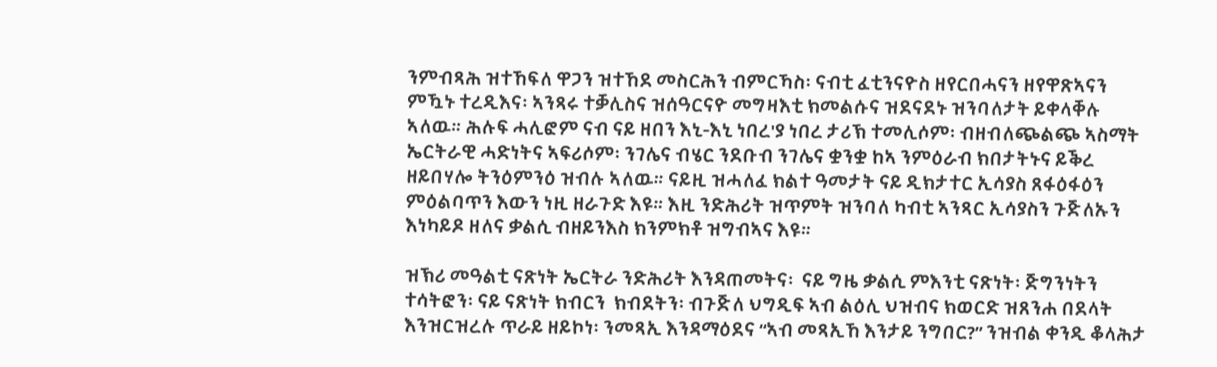ንምብጻሕ ዝተኸፍለ ዋጋን ዝተኸደ መስርሕን ብምርኻስ፡ ናብቲ ፈቲንናዮስ ዘየርበሓናን ዘየዋጽኣናን ምዃኑ ተረዲእና፡ ኣንጻሩ ተቓሊስና ዝሰዓርናዮ መግዛእቲ ክመልሱና ዝደናደኑ ዝንባለታት ይቀላቐሉ ኣለዉ። ሕሉፍ ሓሊፎም ናብ ናይ ዘበን እኒ-እኒ ነበረ'ያ ነበረ ታሪኽ ተመሊሶም፡ ብዘብለጭልጭ ኣስማት ኤርትራዊ ሓድነትና ኣፍሪሶም፡ ንገሌና ብሄር ንደቡብ ንገሌና ቋንቋ ከኣ ንምዕራብ ክበታትኑና ይቕረ ዘይበሃሎ ትንዕምንዕ ዝብሉ ኣለዉ። ናይዚ ዝሓለፈ ክልተ ዓመታት ናይ ዲክታተር ኢሳያስ ጸፋዕፋዕን ምዕልባጥን እውን ነዚ ዘራጉድ እዩ። እዚ ንድሕሪት ዝጥምት ዝንባለ ካብቲ ኣንጻር ኢሳያስን ጉጅለኡን እነካይዶ ዘለና ቃልሲ ብዘይንእስ ክንምክቶ ዝግብኣና እዩ።

ዝኽሪ መዓልቲ ናጽነት ኤርትራ ንድሕሪት እንዳጠመትና፡  ናይ ግዜ ቃልሲ ምእንቲ ናጽነት፡ ጅግንነትን ተሳትፎን፡ ናይ ናጽነት ክብርን  ክብደትን፡ ብጉጅለ ህግዲፍ ኣብ ልዕሊ ህዝብና ክወርድ ዝጸንሐ በደላት እንዝርዝረሉ ጥራይ ዘይኮነ፡ ንመጻኢ እንዳማዕደና “ኣብ መጻኢኸ እንታይ ንግበር?” ንዝብል ቀንዲ ቆላሕታ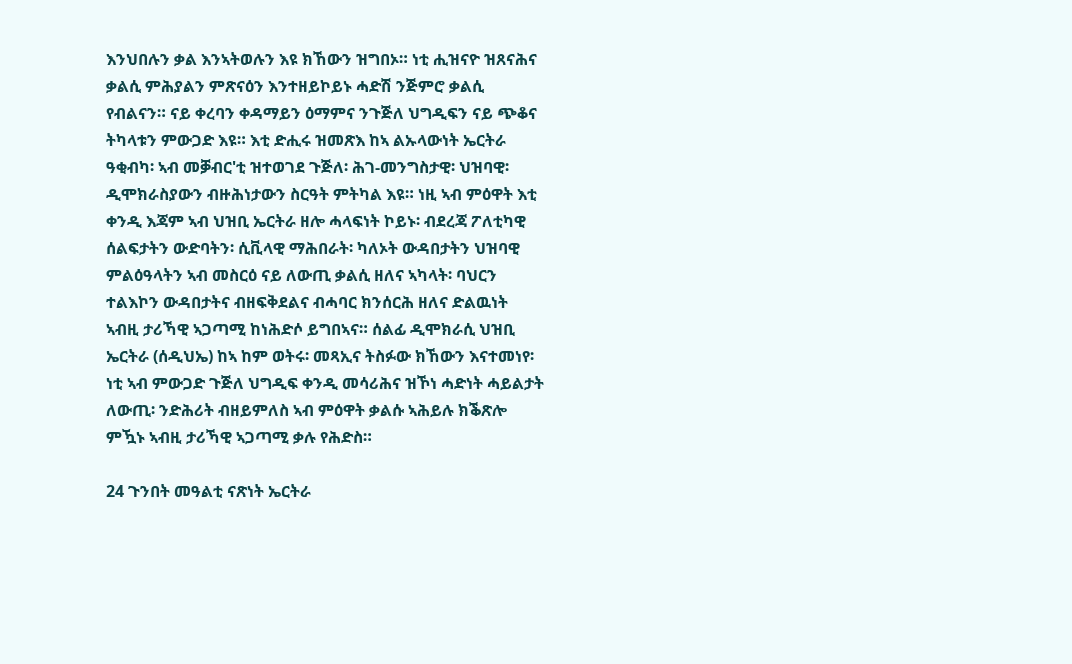እንህበሉን ቃል እንኣትወሉን እዩ ክኸውን ዝግበኦ። ነቲ ሒዝናዮ ዝጸናሕና ቃልሲ ምሕያልን ምጽናዕን እንተዘይኮይኑ ሓድሽ ንጅምሮ ቃልሲ የብልናን። ናይ ቀረባን ቀዳማይን ዕማምና ንጉጅለ ህግዲፍን ናይ ጭቆና ትካላቱን ምውጋድ እዩ። እቲ ድሒሩ ዝመጽእ ከኣ ልኡላውነት ኤርትራ ዓቂብካ፡ ኣብ መቓብር'ቲ ዝተወገደ ጉጅለ፡ ሕገ-መንግስታዊ፡ ህዝባዊ፡ ዲሞክራስያውን ብዙሕነታውን ስርዓት ምትካል እዩ። ነዚ ኣብ ምዕዋት እቲ ቀንዲ እጃም ኣብ ህዝቢ ኤርትራ ዘሎ ሓላፍነት ኮይኑ፡ ብደረጃ ፖለቲካዊ ሰልፍታትን ውድባትን፡ ሲቪላዊ ማሕበራት፡ ካለኦት ውዳበታትን ህዝባዊ ምልዕዓላትን ኣብ መስርዕ ናይ ለውጢ ቃልሲ ዘለና ኣካላት፡ ባህርን ተልእኮን ውዳበታትና ብዘፍቅደልና ብሓባር ክንሰርሕ ዘለና ድልዉነት ኣብዚ ታሪኻዊ ኣጋጣሚ ከነሕድሶ ይግበኣና። ሰልፊ ዲሞክራሲ ህዝቢ ኤርትራ (ሰዲህኤ) ከኣ ከም ወትሩ፡ መጻኢና ትስፉው ክኸውን እናተመነየ፡ ነቲ ኣብ ምውጋድ ጉጅለ ህግዲፍ ቀንዲ መሳሪሕና ዝኾነ ሓድነት ሓይልታት ለውጢ፡ ንድሕሪት ብዘይምለስ ኣብ ምዕዋት ቃልሱ ኣሕይሉ ክቕጽሎ ምዃኑ ኣብዚ ታሪኻዊ ኣጋጣሚ ቃሉ የሕድስ።

24 ጉንበት መዓልቲ ናጽነት ኤርትራ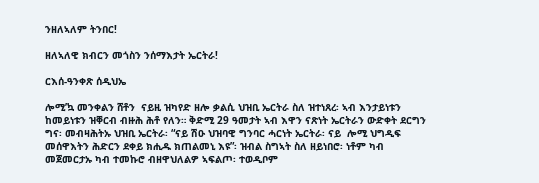ንዘለኣለም ትንበር!

ዘለኣለዊ ክብርን መጎስን ንሰማእታት ኤርትራ!

ርእሰ-ዓንቀጽ ሰዲህኤ

ሎሚ’ኳ መንቀልን ሸቶን  ናይዚ ዝካየድ ዘሎ ቃልሲ ህዝቢ ኤርትራ ስለ ዝተነጸረ፡ ኣብ እንታይነቱን ከመይነቱን ዝቐርብ ብዙሕ ሕቶ የለን። ቅድሚ 29 ዓመታት ኣብ እዋን ናጽነት ኤርትራን ውድቀት ደርግን ግና፡ መብዛሕትኡ ህዝቢ ኤርትራ፡ “ናይ ሽዑ ህዝባዊ ግንባር ሓርነት ኤርትራ፡ ናይ  ሎሚ ህግዲፍ መሰዋእትን ሕድርን ደቀይ ክሒዱ ክጠልመኒ እዩ”፡ ዝብል ስግኣት ስለ ዘይነበሮ፡ ነቶም ካብ መጀመርታኡ ካብ ተመኩሮ ብዘዋህለልዎ ኣፍልጦ፡ ተወዲቦም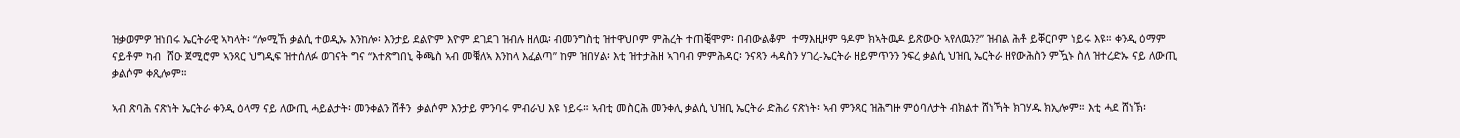ዝቃወምዎ ዝነበሩ ኤርትራዊ ኣካላት፡ “ሎሚኸ ቃልሲ ተወዲኡ እንከሎ፡ እንታይ ደልዮም እዮም ደገደገ ዝብሉ ዘለዉ፡ ብመንግስቲ ዝተዋህቦም ምሕረት ተጠቒሞም፡ በብውልቆም  ተማእዚዞም ዓዶም ክኣትዉዶ ይጽውዑ ኣየለዉን?” ዝብል ሕቶ ይቐርቦም ነይሩ እዩ። ቀንዲ ዕማም ናይቶም ካብ  ሸዑ ጀሚሮም ኣንጻር ህግዲፍ ዝተሰለፉ ወገናት ግና “እተጽግበኒ ቅጫስ ኣብ መቑለኣ እንከላ እፈልጣ” ከም ዝበሃል፡ እቲ ዝተታሕዘ ኣገባብ ምምሕዳር፡ ንናጻን ሓዳስን ሃገረ-ኤርትራ ዘይምጥንን ንፍረ ቃልሲ ህዝቢ ኤርትራ ዘየውሕስን ምዃኑ ስለ ዝተረድኡ ናይ ለውጢ ቃልሶም ቀጺሎም።

ኣብ ጽባሕ ናጽነት ኤርትራ ቀንዲ ዕላማ ናይ ለውጢ ሓይልታት፡ መንቀልን ሸቶን  ቃልሶም እንታይ ምንባሩ ምብራህ እዩ ነይሩ። ኣብቲ መስርሕ መንቀሊ ቃልሲ ህዝቢ ኤርትራ ድሕሪ ናጽነት፡ ኣብ ምንጻር ዝሕግዙ ምዕባለታት ብክልተ ሸነኻት ክገሃዱ ክኢሎም። እቲ ሓደ ሸነኽ፡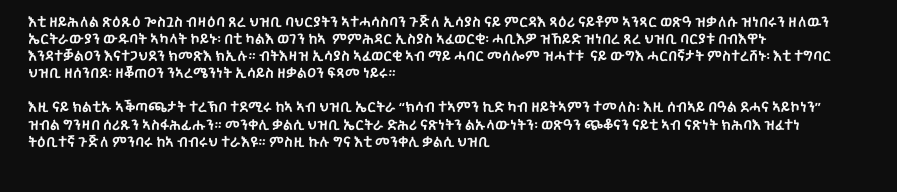እቲ ዘይሕለል ጽዕጹዕ ጐስጓስ ብዛዕባ ጸረ ህዝቢ ባህርያትን ኣተሓሳስባን ጉጅለ ኢሳያስ ናይ ምርዳእ ጻዕሪ ናይቶም ኣንጻር ወጽዓ ዝቃለሱ ዝነበሩን ዘለዉን ኤርትራውያን ውዱባት ኣካላት ኮይኑ፡ በቲ ካልእ ወገን ከኣ  ምምሕዳር ኢስያስ ኣፈወርቂ፡ ሓቢእዎ ዝኸይድ ዝነበረ ጸረ ህዝቢ ባርያቱ በብእዋኑ እንዳተቓልዐን እናተጋህደን ክመጽእ ክኢሉ። ብትእዛዝ ኢሳያስ ኣፈወርቂ ኣብ ማይ ሓባር መሰሎም ዝሓተቱ  ናይ ውግእ ሓርበኛታት ምስተረሸኑ፡ እቲ ተግባር ህዝቢ ዘሰንበደ፡ ዘቖጠዐን ንኣረሜንነት ኢሳይስ ዘቃልዐን ፍጻመ ነይሩ።

እዚ ናይ ክልቲኡ ኣቕጣጫታት ተረኽቦ ተደሚሩ ከኣ ኣብ ህዝቢ ኤርትራ “ክሳብ ተኣምን ኪድ ካብ ዘይትኣምን ተመለስ፡ እዚ ሰብኣይ በዓል ደሓና ኣይኮነን” ዝብል ግንዛበ ሰሪጹን ኣስፋሕፊሑን። መንቀሊ ቃልሲ ህዝቢ ኤርትራ ድሕሪ ናጽነትን ልኡላውነትን፡ ወጽዓን ጭቆናን ናይቲ ኣብ ናጽነት ክሕባእ ዝፈተነ ትዕቢተኛ ጉጅለ ምንባሩ ከኣ ብብሩህ ተራእዩ። ምስዚ ኩሉ ግና እቲ መንቀሊ ቃልሲ ህዝቢ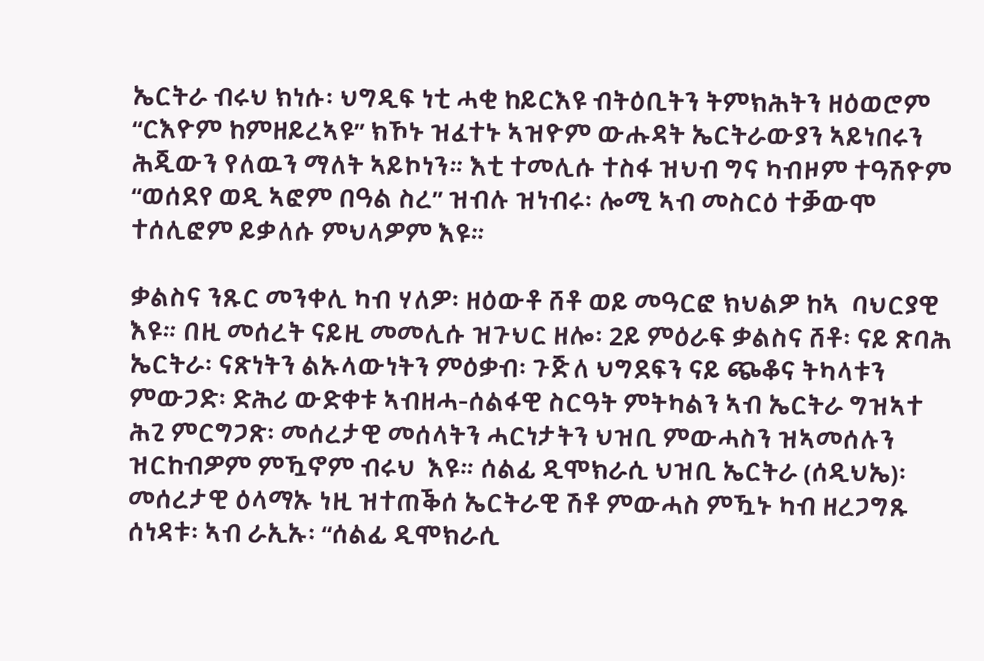ኤርትራ ብሩህ ክነሱ፡ ህግዲፍ ነቲ ሓቂ ከይርእዩ ብትዕቢትን ትምክሕትን ዘዕወሮም “ርእዮም ከምዘይረኣዩ” ክኾኑ ዝፈተኑ ኣዝዮም ውሑዳት ኤርትራውያን ኣይነበሩን ሕጂውን የለዉን ማለት ኣይኮነን። እቲ ተመሊሱ ተስፋ ዝህብ ግና ካብዞም ተዓሽዮም “ወሰደየ ወዲ ኣፎም በዓል ስረ” ዝብሉ ዝነብሩ፡ ሎሚ ኣብ መስርዕ ተቓውሞ ተሰሊፎም ይቃለሱ ምህላዎም እዩ።

ቃልስና ንጹር መንቀሊ ካብ ሃለዎ፡ ዘዕውቶ ሸቶ ወይ መዓርፎ ክህልዎ ከኣ  ባህርያዊ እዩ። በዚ መሰረት ናይዚ መመሊሱ ዝጉህር ዘሎ፡ 2ይ ምዕራፍ ቃልስና ሸቶ፡ ናይ ጽባሕ ኤርትራ፡ ናጽነትን ልኡላውነትን ምዕቃብ፡ ጉጅለ ህግደፍን ናይ ጭቆና ትካላቱን ምውጋድ፡ ድሕሪ ውድቀቱ ኣብዘሓ-ሰልፋዊ ስርዓት ምትካልን ኣብ ኤርትራ ግዝኣተ ሕጊ ምርግጋጽ፡ መሰረታዊ መሰላትን ሓርነታትን ህዝቢ ምውሓስን ዝኣመሰሉን ዝርከብዎም ምዃኖም ብሩህ  እዩ። ሰልፊ ዲሞክራሲ ህዝቢ ኤርትራ (ሰዲህኤ)፡ መሰረታዊ ዕላማኡ ነዚ ዝተጠቕሰ ኤርትራዊ ሽቶ ምውሓስ ምዃኑ ካብ ዘረጋግጹ ሰነዳቱ፡ ኣብ ራኢኡ፡ “ሰልፊ ዲሞክራሲ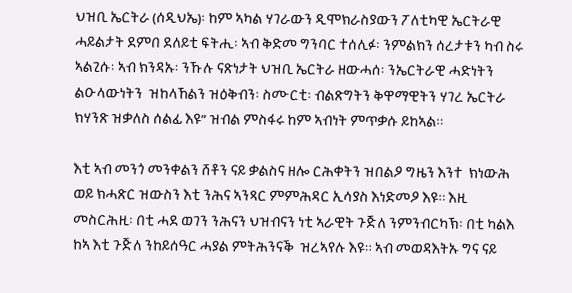ህዝቢ ኤርትራ (ሰዲህኤ)፡ ከም ኣካል ሃገራውን ዲሞክራስያውን ፖለቲካዊ ኤርትራዊ ሓይልታት ደምበ ደለይቲ ፍትሒ፡ ኣብ ቅድመ ግንባር ተሰሊፉ፡ ንምልክን ሰረታቱን ካብ ስሩ ኣልጊሱ፡ ኣብ ክንዳኡ፡ ንኹሉ ናጽነታት ህዝቢ ኤርትራ ዘውሓሰ፡ ንኤርትራዊ ሓድነትን  ልዑላውነትን  ዝከላኸልን ዝዕቅብን፡ ስሙርቲ፡ ብልጽግትን ቅዋማዊትን ሃገረ ኤርትራ ክሃንጽ ዝቃለስ ሰልፊ እዩ” ዝብል ምስፋሩ ከም ኣብነት ምጥቃሱ ይከኣል።

እቲ ኣብ መንጎ መንቀልን ሸቶን ናይ ቃልስና ዘሎ ርሕቀትን ዝበልዖ ግዜን እንተ  ክነውሕ ወይ ክሓጽር ዝውስን እቲ ንሕና ኣንጻር ምምሕዳር ኢሳያስ እነድመዖ እዩ። እዚ መስርሕዚ፡ በቲ ሓደ ወገን ንሕናን ህዝብናን ነቲ ኣራዊት ጉጅለ ንምንብርካኽ፡ በቲ ካልእ ከኣ እቲ ጉጅለ ንከይሰዓር ሓያል ምትሕንናቕ  ዝረኣየሉ እዩ። ኣብ መወዳእትኡ ግና ናይ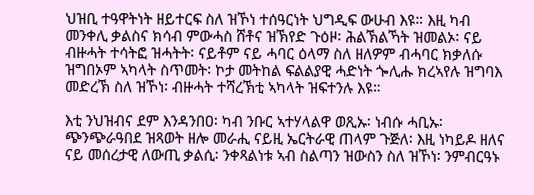ህዝቢ ተዓዋትነት ዘይተርፍ ስለ ዝኾነ ተሰዓርነት ህግዲፍ ውሁብ እዩ። እዚ ካብ መንቀሊ ቃልስና ክሳብ ምውሓስ ሸቶና ዝኽየድ ጉዕዞ፡ ሕልኽልኻት ዝመልኦ፡ ናይ ብዙሓት ተሳትፎ ዝሓትት፡ ናይቶም ናይ ሓባር ዕላማ ስለ ዘለዎም ብሓባር ክቃለሱ ዝግበኦም ኣካላት ስጥመት፡ ኮታ መትከል ፍልልያዊ ሓድነት ጐሊሑ ክረኣየሉ ዝግባእ መድረኽ ስለ ዝኾነ፡ ብዙሓት ተሻረኽቲ ኣካላት ዝፍተንሉ እዩ።

እቲ ንህዝብና ደም እንዳንበዐ፡ ካብ ንቡር ኣተሃላልዋ ወጺኡ፡ ነብሱ ሓቢኡ፡ ጭንጭራዓበደ ዝጻወት ዘሎ መራሒ ናይዚ ኤርትራዊ ጠላም ጉጅለ፡ እዚ ነካይዶ ዘለና ናይ መሰረታዊ ለውጢ ቃልሲ፡ ንቀጻልነቱ ኣብ ስልጣን ዝውስን ስለ ዝኾነ፡ ንምብርዓኑ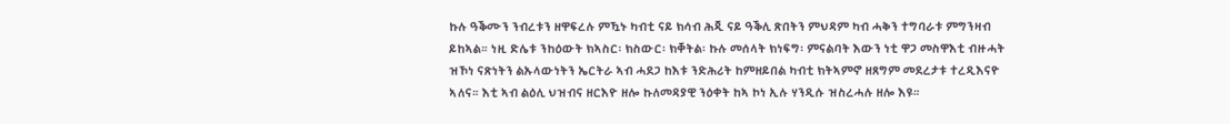ኩሉ ዓቕሙን ንብረቱን ዘዋፍረሉ ምዃኑ ካብቲ ናይ ክሳብ ሕጂ ናይ ዓቕሊ ጽበትን ምህዳም ካብ ሓቅን ተግባራቱ ምግንዛብ ይከኣል። ነዚ ድሌቱ ንከዕውት ክኣስር፡ ክስውር፡ ክቐትል፡ ኩሉ መሰላት ክነፍግ፡ ምናልባት እውን ነቲ ዋጋ መስዋእቲ ብዙሓት ዝኾነ ናጽነትን ልኡላውነትን ኤርትራ ኣብ ሓደጋ ከእቱ ንድሕሪት ከምዘይበል ካብቲ ክትኣምኖ ዘጸግም መደረታቱ ተረዲእናዮ ኣለና። እቲ ኣብ ልዕሊ ህዝብና ዘርእዮ ዘሎ ኩለመዳያዊ ንዕቀት ከኣ ኮነ ኢሉ ሃንዲሱ ዝስረሓሉ ዘሎ እዩ።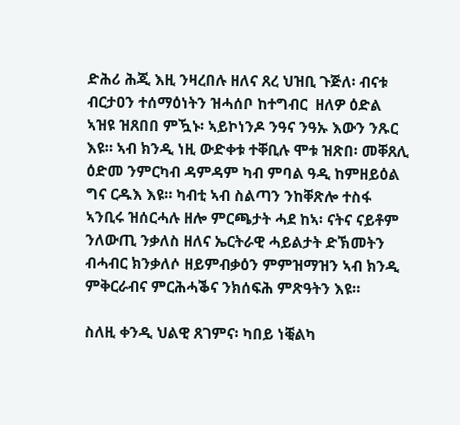ድሕሪ ሕጂ እዚ ንዛረበሉ ዘለና ጸረ ህዝቢ ጉጅለ፡ ብናቱ ብርታዐን ተሰማዕነትን ዝሓሰቦ ከተግብር  ዘለዎ ዕድል ኣዝዩ ዝጸበበ ምዃኑ፡ ኣይኮነንዶ ንዓና ንዓኡ እውን ንጹር እዩ። ኣብ ክንዲ ነዚ ውድቀቱ ተቐቢሉ ሞቱ ዝጽበ፡ መቐጸሊ ዕድመ ንምርካብ ዳምዳም ካብ ምባል ዓዲ ከምዘይዕል ግና ርዱእ እዩ። ካብቲ ኣብ ስልጣን ንከቐጽሎ ተስፋ ኣንቢሩ ዝሰርሓሉ ዘሎ ምርጫታት ሓደ ከኣ፡ ናትና ናይቶም ንለውጢ ንቃለስ ዘለና ኤርትራዊ ሓይልታት ድኽመትን ብሓብር ክንቃለሶ ዘይምብቃዕን ምምዝማዝን ኣብ ክንዲ ምቅርራብና ምርሕሓቕና ንክሰፍሕ ምጽዓትን እዩ።

ስለዚ ቀንዲ ህልዊ ጸገምና፡ ካበይ ነቒልካ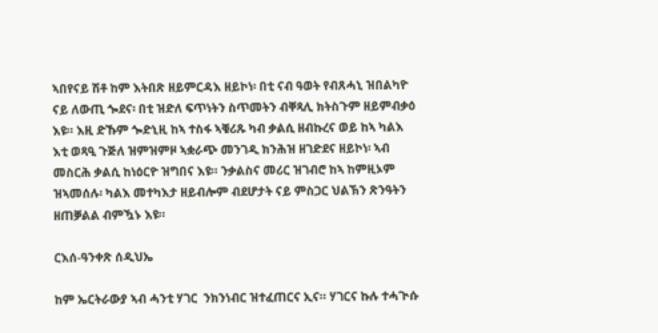ኣበየናይ ሽቶ ከም እትበጽ ዘይምርዳእ ዘይኮነ፡ በቲ ናብ ዓወት የብጸሓኒ ዝበልካዮ ናይ ለውጢ ጐደና፡ በቲ ዝድለ ፍጥነትን ስጥመትን ብቐጻሊ ክትስጉም ዘይምብቃዕ እዩ። እዚ ድኹም ጐድኒዚ ከኣ ተስፋ ኣቑሪጹ ካብ ቃልሲ ዘብኩረና ወይ ከኣ ካልእ እቲ ወጻዒ ጉጅለ ዝምዝምዞ ኣቋራጭ መንገዲ ክንሕዝ ዘገድደና ዘይኮነ፡ ኣብ መስርሕ ቃልሲ ከነዕርዮ ዝግበና እዩ። ንቃልስና መሪር ዝገብሮ ከኣ ከምዚኦም ዝኣመሰሉ፡ ካልእ መተካእታ ዘይብሎም ብደሆታት ናይ ምስጋር ህልኽን ጽንዓትን ዘጠቓልል ብምዃኑ እዩ።

ርእሰ-ዓንቀጽ ሰዲህኤ

ከም ኤርትራውያ ኣብ ሓንቲ ሃገር  ንክንነብር ዝተፈጠርና ኢና። ሃገርና ኩሉ ተሓጒሱ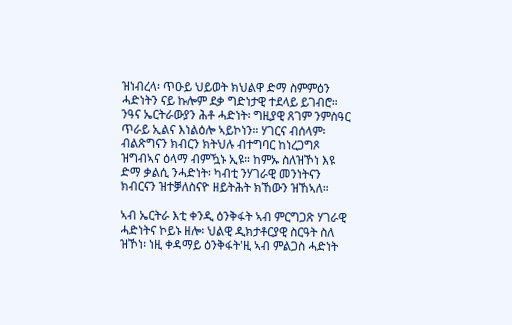ዝነብረላ፡ ጥዑይ ህይወት ክህልዋ ድማ ስምምዕን ሓድነትን ናይ ኩሎም ደቃ ግድነታዊ ተደላይ ይገብሮ። ንዓና ኤርትራውያን ሕቶ ሓድነት፡ ግዚያዊ ጸገም ንምስዓር ጥራይ ኢልና እነልዕሎ ኣይኮነን። ሃገርና ብሰላም፡ ብልጽግናን ክብርን ክትህሉ ብተግባር ከነረጋግጾ ዝግብኣና ዕላማ ብምዃኑ ኢዩ። ከምኡ ስለዝኾነ እዩ ድማ ቃልሲ ንሓድነት፡ ካብቲ ንሃገራዊ መንነትናን ክብርናን ዝተቓለስናዮ ዘይትሕት ክኸውን ዝኸኣለ።

ኣብ ኤርትራ እቲ ቀንዲ ዕንቅፋት ኣብ ምርግጋጽ ሃገራዊ ሓድነትና ኮይኑ ዘሎ፡ ህልዊ ዲክታቶርያዊ ስርዓት ስለ ዝኾነ፡ ነዚ ቀዳማይ ዕንቅፋት'ዚ ኣብ ምልጋስ ሓድነት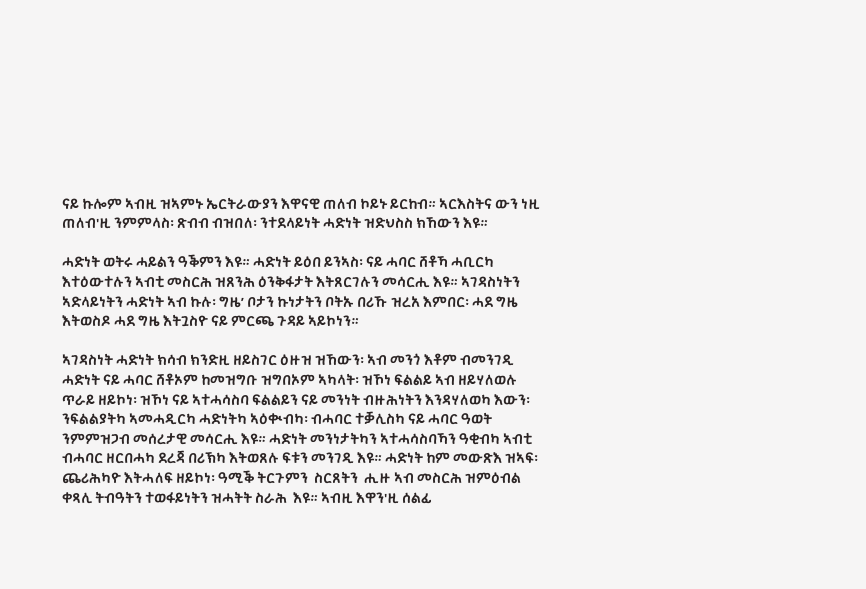ናይ ኩሎም ኣብዚ ዝኣምኑ ኤርትራውያን እዋናዊ ጠለብ ኮይኑ ይርከብ። ኣርእስትና ውን ነዚ ጠለብ'ዚ ንምምላስ፡ ጽብብ ብዝበለ፡ ንተደላይነት ሓድነት ዝድህስስ ክኸውን እዩ።

ሓድነት ወትሩ ሓይልን ዓቕምን እዩ። ሓድነት ይዕበ ይንኣስ፡ ናይ ሓባር ሸቶኻ ሓቢርካ እተዕውተሉን ኣብቲ መስርሕ ዝጸንሕ ዕንቅፋታት እትጸርገሉን መሳርሒ እዩ። ኣገዳስነትን ኣድላይነትን ሓድነት ኣብ ኩሉ፡ ግዜ’ ቦታን ኩነታትን ቦትኡ በሪኹ ዝረአ እምበር፡ ሓደ ግዜ እትወስዶ ሓደ ግዜ እትጓስዮ ናይ ምርጫ ጉዳይ ኣይኮነን።

ኣገዳስነት ሓድነት ክሳብ ክንድዚ ዘይስገር ዕዙዝ ዝኸውን፡ ኣብ መንጎ እቶም ብመንገዲ ሓድነት ናይ ሓባር ሸቶኦም ከመዝግቡ ዝግበኦም ኣካላት፡ ዝኾነ ፍልልይ ኣብ ዘይሃለወሉ ጥራይ ዘይኮነ፡ ዝኾነ ናይ ኣተሓሳስባ ፍልልይን ናይ መንነት ብዙሕነትን እንዳሃለወካ እውን፡ ንፍልልያትካ ኣመሓዲርካ ሓድነትካ ኣዕቊብካ፡ ብሓባር ተቓሊስካ ናይ ሓባር ዓወት ንምምዝጋብ መሰረታዊ መሳርሒ እዩ። ሓድነት መንነታትካን ኣተሓሳስባኻን ዓቂብካ ኣብቲ ብሓባር ዘርበሓካ ደረጃ በሪኽካ እትወጸሉ ፍቱን መንገዲ እዩ። ሓድነት ከም መውጽእ ዝኣፍ፡ ጨሪሕካዮ እትሓለፍ ዘይኮነ፡ ዓሚቕ ትርጉምን  ስርጸትን  ሒዙ ኣብ መስርሕ ዝምዕብል ቀጻሊ ትብዓትን ተወፋይነትን ዝሓትት ስራሕ  እዩ። ኣብዚ እዋን'ዚ ሰልፊ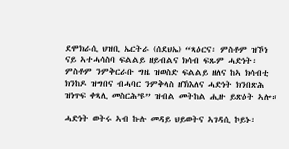ደሞክራሲ ህዝቢ ኤርትራ (ሰደህኤ) “ጻዕርና፡ ምስቶም ዝኾነ ናይ ኣተሓሳስባ ፍልልይ ዘይብልና ክሳብ ፍጹም ሓድነት፡ ምስቶም ንምቅርራቡ ግዜ ዝወስድ ፍልልይ ዘለና ከኣ ክሳብቲ ክንከዶ ዝግበና ብሓባር ንምቅላስ ዘኽእለና ሓድነት ክንበጽሕ ዝነጥፍ ቀጻሊ መስርሕ’ዩ” ዝብል መትከል ሒዙ ይጽዕት ኣሎ።

ሓድነት ወትሩ ኣብ ኩሉ መዳይ ህይወትና ኣገዳሲ ኮይኑ፡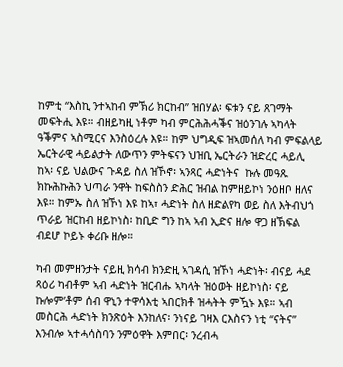ከምቲ “እስኪ ንተኣከብ ምኽሪ ክርከብ” ዝበሃል፡ ፍቱን ናይ ጸገማት መፍትሒ እዩ። ብዘይካዚ ነቶም ካብ ምርሕሕሓቕና ዝዕንገሉ ኣካላት ዓቕምና ኣስሚርና እንስዕረሉ እዩ። ከም ህግዲፍ ዝኣመሰለ ካብ ምፍልላይ ኤርትራዊ ሓይልታት ለውጥን ምትፍናን ህዝቢ ኤርትራን ዝድረር ሓይሊ ከኣ፡ ናይ ህልውና ጉዳይ ስለ ዝኾኖ፡ ኣንጻር ሓድነትና  ኩሉ መዓጹ ክኩሕኩሕን ህጣራ ንዋት ከፍስስን ድሕር ዝብል ከምዘይኮነ ንዕዘቦ ዘለና እዩ። ከምኡ ስለ ዝኾነ እዩ ከኣ፣ ሓድነት ስለ ዘድልየካ ወይ ስለ እትብህጎ ጥራይ ዝርከብ ዘይኮነስ፡ ከቢድ ግን ከኣ ኣብ ኢድና ዘሎ ዋጋ ዘኽፍል ብደሆ ኮይኑ ቀሪቡ ዘሎ።

ካብ መምዘንታት ናይዚ ክሳብ ክንድዚ ኣገዳሲ ዝኾነ ሓድነት፡ ብናይ ሓደ ጻዕሪ ካብቶም ኣብ ሓድነት ዝርብሑ ኣካላት ዝዕወት ዘይኮነስ፡ ናይ ኩሎም’ቶም ሰብ ዋኒን ተዋሳእቲ ኣበርክቶ ዝሓትት ምዃኑ እዩ። ኣብ መስርሕ ሓድነት ክንጽዕት እንከለና፡ ንነናይ ገዛእ ርእስናን ነቲ “ናትና” እንብሎ ኣተሓሳስባን ንምዕዋት እምበር፡ ንረብሓ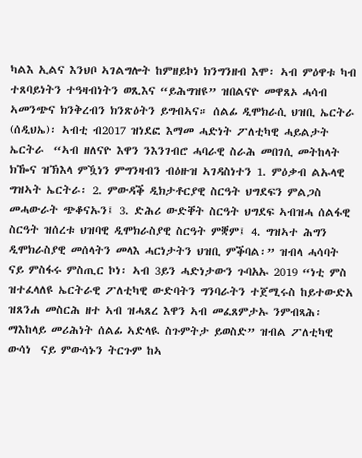ካልእ ኢልና እንህቦ ኣገልግሎት ከምዘይኮነ ክንግንዘብ እሞ፡ ኣብ ምዕዋቱ ካብ ተጸባይነትን ተዓዛብነትን ወጺእና “ይሕግዝዩ” ዝበልናዮ መዋጸኦ ሓሳብ ኣመንጭና ክንቅረብን ክንጽዕትን ይግብኣና። ሰልፊ ዲሞክራሲ ህዝቢ ኤርትራ (ሰዲህኤ)፡ ኣብቲ ብ2017 ዝነደፎ እማመ ሓድነት ፖለቲካዊ ሓይልታት ኤርትራ  “ኣብ ዘለናዮ እዋን ንእንገብሮ ሓባራዊ ስራሕ መበገሲ መትከላት ክዀና ዝኽእላ ምዃነን ምግንዛብን ብዕዙዝ ኣገዳስነተን 1. ምዕቃብ ልኡላዊ ግዝኣት ኤርትራ፡ 2. ምውዳቕ ዲክታቶርያዊ ስርዓት ህግደፍን ምልጋስ መሓውራት ጭቆናኡን፤ 3. ድሕሪ ውድቐት ስርዓት ህግደፍ ኣብዝሓ ሰልፋዊ ስርዓት ዝሰረቱ ህዝባዊ ዲሞክራስያዊ ስርዓት ምቛም፤ 4. ግዝኣተ ሕግን ዲሞክራስያዊ መሰላትን መላእ ሓርነታትን ህዝቢ ምቕባል፡” ዝብላ ሓሳባት ናይ ምስፋሩ ምስጢር ኮነ፡ ኣብ 3ይን ሓድነታውን ጉባአኡ 2019 “ነቲ ምስ ዝተፈላለዩ ኤርትራዊ ፖለቲካዊ ውድባትን ግንባራትን ተጀሚሩስ ከይተውድአ ዝጸንሐ መስርሕ ዘተ ኣብ ዝሓጸረ እዋን ኣብ መፈጸምታኡ ንምብጻሕ፡ ማእከላይ መሪሕነት ሰልፊ ኣድላዪ ስጉምትታ ይወስድ” ዝብል ፖለቲካዊ ውሳነ  ናይ ምውሳኑን ትርጉም ከኣ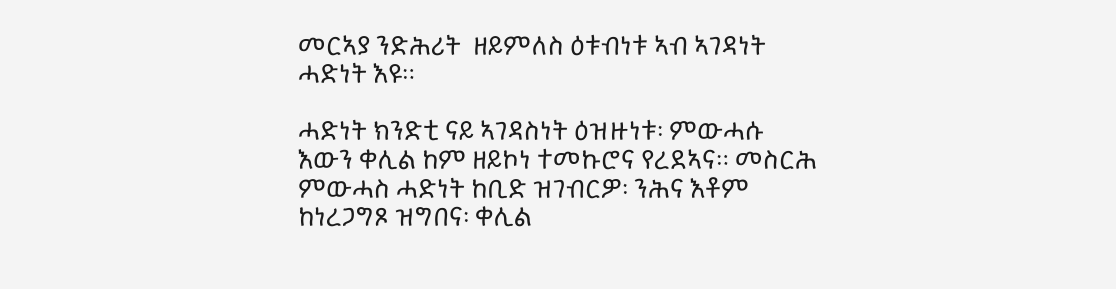መርኣያ ንድሕሪት  ዘይምለስ ዕቱብነቱ ኣብ ኣገዳነት ሓድነት እዩ።

ሓድነት ክንድቲ ናይ ኣገዳስነት ዕዝዙነቱ፡ ምውሓሱ እውን ቀሊል ከም ዘይኮነ ተመኩሮና የረደኣና። መስርሕ ምውሓስ ሓድነት ከቢድ ዝገብርዎ፡ ንሕና እቶም ከነረጋግጾ ዝግበና፡ ቀሊል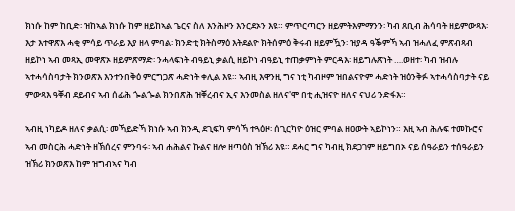ክነሱ ከም ከቢድ፡ ዝከኣል ክነሱ ከም ዘይከኣል ጌርና ስለ እንሕዞን እንርደኦን እዩ። ምጥርጣርን ዘይምትእምማንን፡ ካብ ጸቢብ ሕሳባት ዘይምውጻእ፡ እታ እተዋጽእ ሓቂ ምሳይ ጥራይ እያ ዘላ ምባል፡ ክንድቲ ክትስማዕ እትደልዮ ክትሰምዕ ቅሩብ ዘይምዃን፡ ዝያዳ ዓቕምኻ ኣብ ዝሓለፈ ምጽብጻብ ዘይኮነ ኣብ መጻኢ መዋጽኦ ዘይምጽማድ፡ ንሓላፍነት ብዓይኒ ቃልሲ ዘይኮነ ብዓይኒ ተጠቃምነት ምርዳእ፡ ዘይግሉጽነት ….ወዘተ፡ ካብ ዝብሉ ኣተሓሳስባታት ክንወጽእ እንተንበቅዕ ምርግጋጽ ሓድነት ቀሊል እዩ። ኣብዚ እዋንዚ ግና ነቲ ካብዞም ዝበልናዮም ሓድነት ዝዕንቅፉ ኣተሓሳስባታት ናይ ምውጻእ ዓቐብ ደይብና ኣብ ሰፊሕ ጐልጐል ክንበጽሕ ዝቐረብና ኢና እንመስል ዘለና'ሞ በቲ ሒዝናዮ ዘለና ናህሪ ንድፋእ።

ኣብዚ ነካይዶ ዘለና ቃልሲ፡ መኻይድኻ ክነሱ ኣብ ክንዲ ደጊፍካ ምሳኻ ተጓዕዞ፡ ሰጊርካዮ ዕዝር ምባል ዘዐውት ኣይኮነን። እዚ ኣብ ሕሉፍ ተመኩሮና ኣብ መስርሕ ሓድነት ዘኽሰረና ምንባሩ፡ ኣብ ሐሕልና ኩልና ዘሎ ዘጣዕስ ዝኽሪ እዩ። ደሓር ግና ካብዚ ክደጋገም ዘይግበኦ ናይ ሰዓራይን ተሰዓራይን ዝኽሪ ክንወጽእ ከም ዝግብኣና ካብ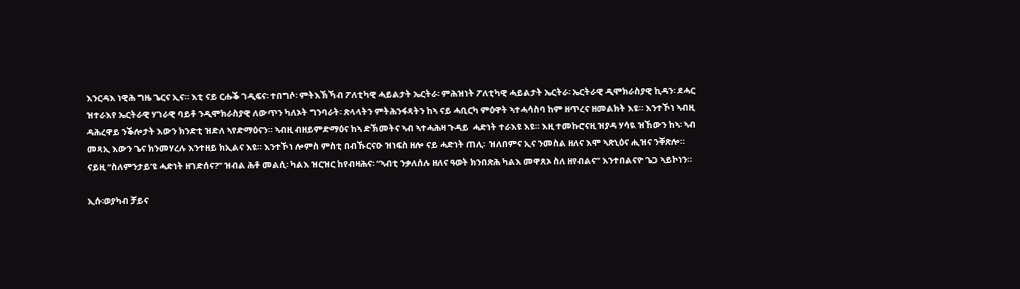እንርዳእ ነዊሕ ግዜ ጌርና ኢና። እቲ ናይ ርሑቕ ገዲፍና፡ ተበግሶ፡ ምትእኽኻብ ፖለቲካዊ ሓይልታት ኤርትራ፡ ምሕዝነት ፖለቲካዊ ሓይልታት ኤርትራ፡ ኤርትራዊ ዲሞክራስያዊ ኪዳን፡ ደሓር ዝተራእየ ኤርትራዊ ሃገራዊ ባይቶ ንዲሞክራስያዊ ለውጥን ካለኦት ግንባራት፡ ጽላላትን ምትሕንፋጻትን ከኣ ናይ ሓቢርካ ምዕዋት ኣተሓሳስባ ከም ዘጥረና ዘመልክት እዩ። እንተኾነ ኣብዚ ዳሕረዋይ ንቕሎታት እውን ክንድቲ ዝድለ ኣየድማዕናን። ኣብዚ ብዘይምድማዕና ከኣ ድኽመትና ኣብ ኣተሓሕዛ ጉዳይ  ሓድነት ተራእዩ እዩ። እዚ ተመኩሮናዚ ዝያዳ ሃሳዪ ዝኸውን ከኣ፡ ኣብ መጻኢ እውን ጌና ክንመሃረሉ እንተዘይ ክኢልና እዩ። እንተኾነ ሎምስ ምስቲ በብኹርናዑ ዝነፍስ ዘሎ ናይ ሓድነት ጠሊ፡  ዝለበምና ኢና ንመስል ዘለና እሞ ኣጽኒዕና ሒዝና ንቐጽሎ። ናይዚ “ስለምንታይ’ዩ ሓድነት ዘገድሰና?” ዝብል ሕቶ መልሲ፡ ካልእ ዝርዝር ከየብዛሕና፡ “ኣብቲ ንቃለሰሉ ዘለና ዓወት ክንበጽሕ ካልእ መዋጸኦ ስለ ዘየብልና” እንተበልናዮ ጌጋ ኣይኮነን።

ኢሱ፡ወያካብ ቻይና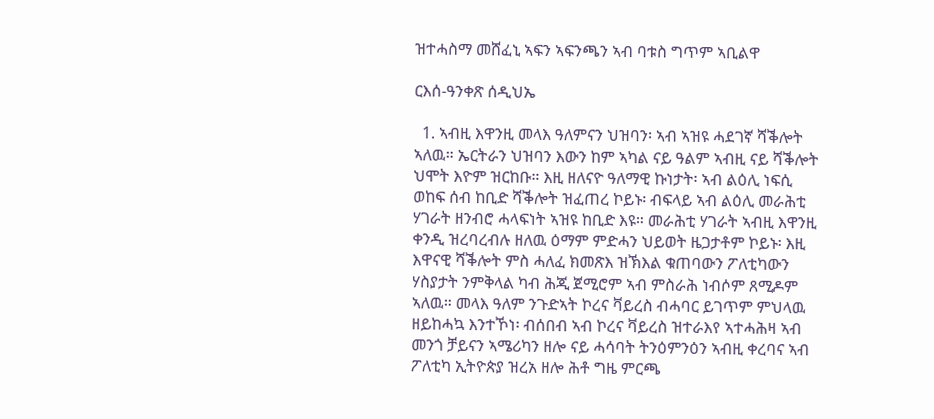ዝተሓስማ መሸፈኒ ኣፍን ኣፍንጫን ኣብ ባቱስ ግጥም ኣቢልዋ

ርእሰ-ዓንቀጽ ሰዲህኤ

  1. ኣብዚ እዋንዚ መላእ ዓለምናን ህዝባን፡ ኣብ ኣዝዩ ሓደገኛ ሻቕሎት ኣለዉ። ኤርትራን ህዝባን እውን ከም ኣካል ናይ ዓልም ኣብዚ ናይ ሻቕሎት ህሞት እዮም ዝርከቡ። እዚ ዘለናዮ ዓለማዊ ኩነታት፡ ኣብ ልዕሊ ነፍሲ ወከፍ ሰብ ከቢድ ሻቕሎት ዝፈጠረ ኮይኑ፡ ብፍላይ ኣብ ልዕሊ መራሕቲ ሃገራት ዘንብሮ ሓላፍነት ኣዝዩ ከቢድ እዩ። መራሕቲ ሃገራት ኣብዚ እዋንዚ ቀንዲ ዝረባረብሉ ዘለዉ ዕማም ምድሓን ህይወት ዜጋታቶም ኮይኑ፡ እዚ እዋናዊ ሻቕሎት ምስ ሓለፈ ክመጽእ ዝኽእል ቁጠባውን ፖለቲካውን ሃስያታት ንምቅላል ካብ ሕጂ ጀሚሮም ኣብ ምስራሕ ነብሶም ጸሚዶም ኣለዉ። መላእ ዓለም ንጉድኣት ኮረና ቫይረስ ብሓባር ይገጥም ምህላዉ ዘይከሓኳ እንተኾነ፡ ብሰበብ ኣብ ኮረና ቫይረስ ዝተራእየ ኣተሓሕዛ ኣብ መንጎ ቻይናን ኣሜሪካን ዘሎ ናይ ሓሳባት ትንዕምንዕን ኣብዚ ቀረባና ኣብ ፖለቲካ ኢትዮጵያ ዝረአ ዘሎ ሕቶ ግዜ ምርጫ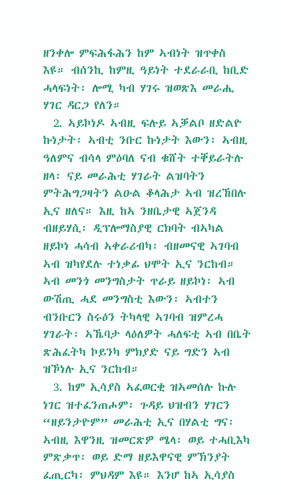ዘንቀሎ ምፍሕፋሕን ከም ኣብነት ዝጥቀስ እዩ። ብሰንኪ ከምዚ ዓይነት ተደራራቢ ከቢድ ሓላፍነት፡ ሎሚ ካብ ሃገሩ ዝወጽእ መራሒ ሃገር ዳርጋ የለን።
  2. ኣይኮነዶ ኣብዚ ፍሉይ ኣቓልቦ ዘድልዮ ኩነታት፡ ኣብቲ ንቡር ኩነታት እውን፡ ኣብዚ ዓለምና ብሳላ ምዕባለ ናብ ቁሸት ተቐይራትሉ ዘላ፡ ናይ መራሕቲ ሃገራት ልዝባትን ምትሕግጋዛትን ልዑል ቆላሕታ ኣብ ዝረኸበሉ ኢና ዘለና። እዚ ከኣ ንዘቤታዊ ኣጀንዳ ብዘይሃሲ፡ ዲፕሎማስያዊ ርክባት ብኣካል ዘይኮነ ሓሳብ ኣቀራሪብካ፡ ብዘመናዊ ኣገባብ ኣብ ዝካየደሉ ተነቃፊ ህሞት ኢና ንርከብ። ኣብ መንጎ መንግስታት ጥራይ ዘይኮነ፡ ኣብ ውሽጢ ሓደ መንግስቲ እውን፡ ኣብተን ብንቡርን ስሩዕን ትካላዊ ኣገባብ ዝምረሓ ሃገራት፡ ኣኼባታ ላዕለዎት ሓለፍቲ ኣብ በቤት ጽሕፈትካ ኮይንካ ምክያድ ናይ ግድን ኣብ ዝኾነሉ ኢና ንርከብ።
  3. ከም ኢሳያስ ኣፈወርቂ ዝኣመሰሉ ኩሉ ነገር ዝተፈንጠሖም፡ ጉዳይ ህዝብን ሃገርን “ዘይንታዮም” መራሕቲ ኢና በሃልቲ ግና፡ ኣብዚ እዋንዚ ዝመርጽዎ ሜላ፡ ወይ ተሓቢእካ ምጽቃጥ፡ ወይ ድማ ዘይእዋናዊ ምኽንያት ፈጢርካ፡ ምህዳም እዩ። እንሆ ከኣ ኢሳያስ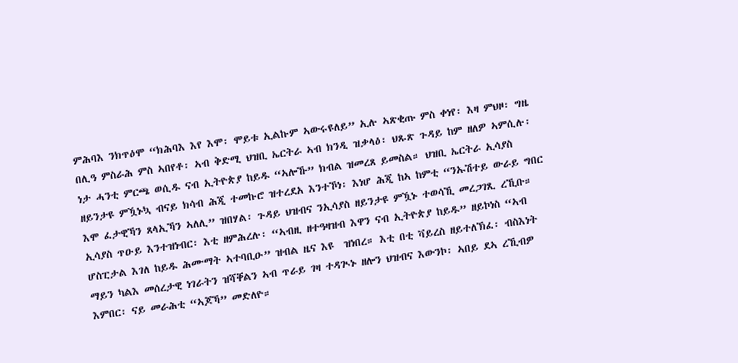ምሕባእ ንክጥዕሞ “ክሕባእ እየ እሞ፡ ሞይቱ ኢልኩም ኣውሩዩለይ” ኢሉ ኣጽቂጡ ምስ ቀነየ፡ እዛ ምህዞ፡ ግዜ በሊዓ ምስራሕ ምስ ኣበየቶ፡ ኣብ ቅድሚ ህዝቢ ኤርትራ ኣብ ክንዲ ዝቃላዕ፡ ህጹጽ ጉዳይ ከም ዘለዎ ኣምሲሉ፡ ነታ ሓንቲ ምርጫ ወሲዱ ናብ ኢትዮጵያ ከይዱ “ኣሎኹ” ክብል ዝመረጸ ይመስል። ህዝቢ ኤርትራ ኢሳያስ ዘይንታዩ ምዃኑኳ ብናይ ክሳብ ሕጂ ተመኩሮ ዝተረደአ እንተኾነ፡ እነሆ ሕጂ ከኣ ከምቲ “ንኡሽተይ ውራይ ግበር እሞ ፈታዊኻን ጸላኢኻን ኣለሊ” ዝበሃል፡ ጉዳይ ህዝብና ንኢሳያስ ዘይንታዩ ምዃኑ ተወሳኺ መረጋገጺ ረኺቡ። ኢሳያስ ጥዑይ እንተዝነብር፡ እቲ ዘምሕረሉ፡ “ኣብዚ ዘተዓዛዝብ እዋን ናብ ኢትዮጵያ ከይዱ” ዘይኮነስ “ኣብ ሆስፒታል እገለ ከይዱ ሕሙማት ኣተባቢዑ” ዝብል ዜና እዩ  ዝነበረ። እቲ በቲ ቫይረስ ዘይተለኽፈ፡ ብስእነት ማይን ካልእ መሰረታዊ ነገራትን ዝሻቐልን ኣብ ጥራይ ገዛ ተዳጒኑ ዘሎን ህዝብና እውንኮ፡ ኣበይ ደኣ ረኺብዎ እምበር፡ ናይ መራሕቲ “ኣጆኻ” መድለዮ።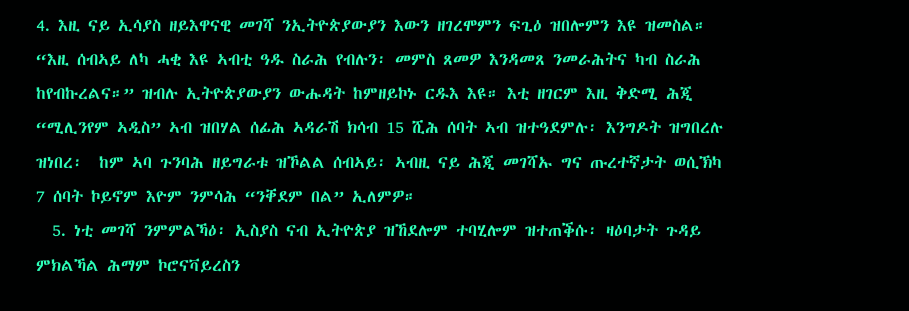4. እዚ ናይ ኢሳያስ ዘይእዋናዊ መገሻ ንኢትዮጵያውያን እውን ዘገረሞምን ፍጊዕ ዝበሎምን እዩ ዝመስል። “እዚ ሰብኣይ ለካ ሓቂ እዩ ኣብቲ ዓዱ ስራሕ የብሉን፡ መምስ ጸመዎ እንዳመጸ ንመራሕትና ካብ ስራሕ ከየብኩረልና።” ዝብሉ ኢትዮጵያውያን ውሑዳት ከምዘይኮኑ ርዱእ እዩ። እቲ ዘገርም እዚ ቅድሚ ሕጂ “ሚሊንየም ኣዲስ” ኣብ ዝበሃል ሰፊሕ ኣዳራሽ ክሳብ 15 ሺሕ ሰባት ኣብ ዝተዓደምሉ፡ እንግዶት ዝግበረሉ ዝነበረ፡  ከም ኣባ ጉንባሕ ዘይግራቱ ዝኾልል ሰብኣይ፡ ኣብዚ ናይ ሕጂ መገሻኡ ግና ጡረተኛታት ወሲኽካ 7 ሰባት ኮይኖም እዮም ንምሳሕ “ንቐደም በል” ኢለምዎ።
  5. ነቲ መገሻ ንምምልኻዕ፡ ኢስያስ ናብ ኢትዮጵያ ዝኸደሎም ተባሂሎም ዝተጠቕሱ፡ ዛዕባታት ጉዳይ ምክልኻል ሕማም ኮሮናቫይረስን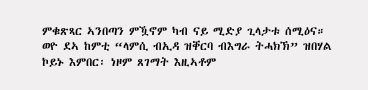ምቁጽጻር ኣንበጣን ምዃኖም ካብ ናይ ሚድያ ጊላታቱ ሰሚዕና። ወዮ ደኣ ከምቲ “ላምሲ ብኢዳ ዝቐርባ ብእግራ ትሓክኽ” ዝበሃል ኮይኑ እምበር፡ ነዞም ጸገማት እዚኣቶም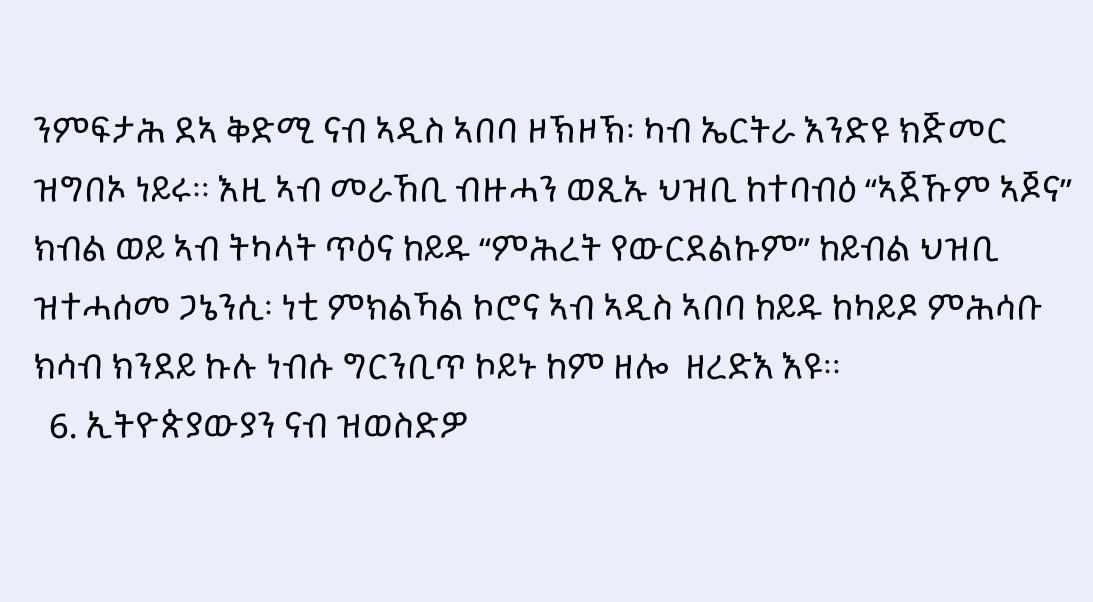ንምፍታሕ ደኣ ቅድሚ ናብ ኣዲስ ኣበባ ዞኽዞኽ፡ ካብ ኤርትራ እንድዩ ክጅመር ዝግበኦ ነይሩ። እዚ ኣብ መራኸቢ ብዙሓን ወጺኡ ህዝቢ ከተባብዕ “ኣጀኹም ኣጆና” ክብል ወይ ኣብ ትካላት ጥዕና ከይዱ “ምሕረት የውርደልኩም” ከይብል ህዝቢ ዝተሓሰመ ጋኔንሲ፡ ነቲ ምክልኻል ኮሮና ኣብ ኣዲስ ኣበባ ከይዱ ከካይዶ ምሕሳቡ ክሳብ ክንደይ ኩሉ ነብሱ ግርንቢጥ ኮይኑ ከም ዘሎ  ዘረድእ እዩ።
  6. ኢትዮጵያውያን ናብ ዝወስድዎ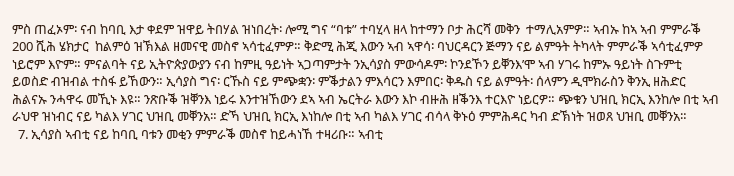ምስ ጠፈኦም፡ ናብ ከባቢ እታ ቀደም ዝዋይ ትበሃል ዝነበረት፡ ሎሚ ግና “ባቱ” ተባሂላ ዘላ ከተማን ቦታ ሕርሻ መቅን  ተማሊአምዎ። ኣብኡ ከኣ ኣብ ምምራቕ 200 ሺሕ ሄክታር  ከልምዕ ዝኽእል ዘመናዊ መስኖ ኣሳቲፈምዎ። ቅድሚ ሕጂ እውን ኣብ ኣዋሳ፡ ባህርዳርን ጅማን ናይ ልምዓት ትካላት ምምራቕ ኣሳቲፈምዎ ነይሮም እዮም። ምናልባት ናይ ኢትዮጵያውያን ናብ ከምዚ ዓይነት ኣጋጣምታት ንኢሳያስ ምውሳዶም፡ ኮንደኾን ይቐንእ’ሞ ኣብ ሃገሩ ከምኡ ዓይነት ስጉምቲ ይወስድ ብዝብል ተስፋ ይኸውን። ኢሳያስ ግና፡ ርኹስ ናይ ምጭቋን፡ ምቕታልን ምእሳርን እምበር፡ ቅዱስ ናይ ልምዓት፡ ሰላምን ዲሞክራስን ቅንኢ ዘሕድር ሕልናኡ ንሓዋሩ መኺኑ እዩ። ንጽቡቕ ዝቐንእ ነይሩ እንተዝኸውን ደኣ ኣብ ኤርትራ እውን እኮ ብዙሕ ዘቕንእ ተርእዮ ነይርዎ። ጭቁን ህዝቢ ክርኢ እንከሎ በቲ ኣብ ራህዋ ዝነብር ናይ ካልእ ሃገር ህዝቢ መቐንአ። ድኻ ህዝቢ ክርኢ እነከሎ በቲ ኣብ ካልእ ሃገር ብሳላ ቅኑዕ ምምሕዳር ካብ ድኽነት ዝወጸ ህዝቢ መቐንአ።
  7. ኢሳያስ ኣብቲ ናይ ከባቢ ባቱን መቂን ምምራቕ መስኖ ከይሓነኸ ተዛሪቡ። ኣብቲ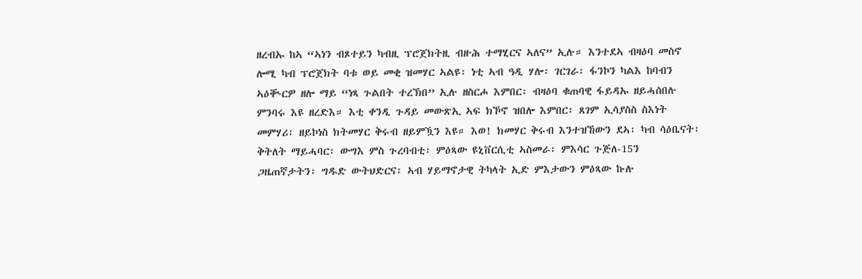ዘረብኡ ከኣ “ኣነን ብጾተይን ካብዚ ፕሮጀክትዚ ብዙሕ ተማሂርና ኣለና” ኢሉ። እንተደኣ ብዛዕባ መስኖ ሎሚ ካብ ፕሮጀክት ባቱ ወይ መቂ ዝመሃር ኣልዩ፡ ነቲ ኣብ ዓዲ ሃሎ፡ ገርገራ፡ ፋንኮን ካልእ ከባብን ኣዕቚርዎ ዘሎ ማይ “ነጻ ጉልበት ተረኽበ” ኢሉ ዘስርሖ እምበር፡ ብዛዕባ ቁጠባዊ ፋይዳኡ ዘይሓሰበሉ ምንባሩ እዩ ዘረድእ። እቲ ቀንዲ ጉዳይ መውጽኢ ኣፍ ክኾኖ ዝበሎ እምበር፡ ጸገም ኢሳያስስ ስእነት መምሃሪ፡ ዘይኮነስ ክትመሃር ቅሩብ ዘይምዃን እዩ። እወ! ክመሃር ቅሩብ እንተዝኸውን ደኣ፡ ካብ ሳዕቤናት፡ ቅትለት ማይሓባር፡ ውግእ ምስ ጉረባብቲ፡ ምዕጻው ዩኒቨርሲቲ ኣስመራ፡ ምእሳር ጉጅለ-15ን ጋዜጠኛታትን፡ ግዱድ ውትህድርና፡ ኣብ ሃይማኖታዊ ትካላት ኢድ ምእታውን ምዕጻው ኩሉ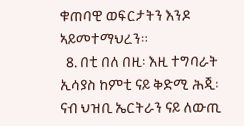ቁጠባዊ ወፍርታትን እንዶ ኣይመተማህረን።
  8. በቲ በለ በዚ፡ እዚ ተግባራት ኢሳያስ ከምቲ ናይ ቅድሚ ሕጂ፡ ናብ ህዝቢ ኤርትራን ናይ ለውጢ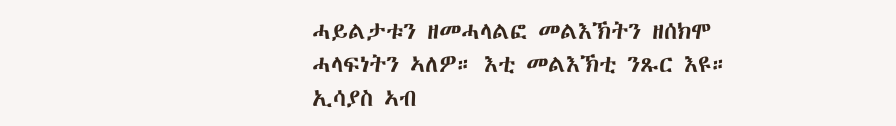ሓይልታቱን ዘመሓላልፎ መልእኽትን ዘሰክሞ ሓላፍነትን ኣለዎ። እቲ መልእኽቲ ንጹር እዩ። ኢሳያስ ኣብ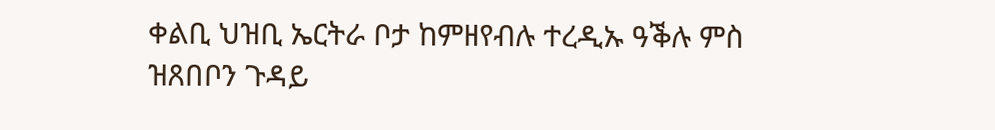ቀልቢ ህዝቢ ኤርትራ ቦታ ከምዘየብሉ ተረዲኡ ዓቕሉ ምስ ዝጸበቦን ጉዳይ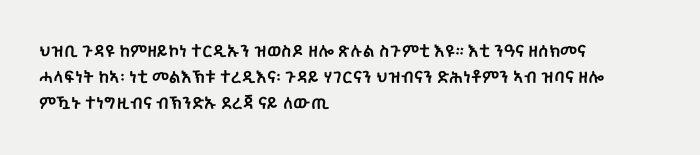ህዝቢ ጉዳዩ ከምዘይኮነ ተርዲኡን ዝወስዶ ዘሎ ጽሉል ስጉምቲ እዩ። እቲ ንዓና ዘሰክመና ሓላፍነት ከኣ፡ ነቲ መልእኽቱ ተረዲእና፡ ጉዳይ ሃገርናን ህዝብናን ድሕነቶምን ኣብ ዝባና ዘሎ ምዃኑ ተነግዚብና ብኽንድኡ ደረጃ ናይ ለውጢ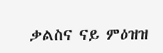ቃልስና ናይ ምዕዝዝ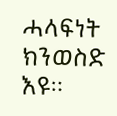ሓላፍነት ክንወስድ እዩ።